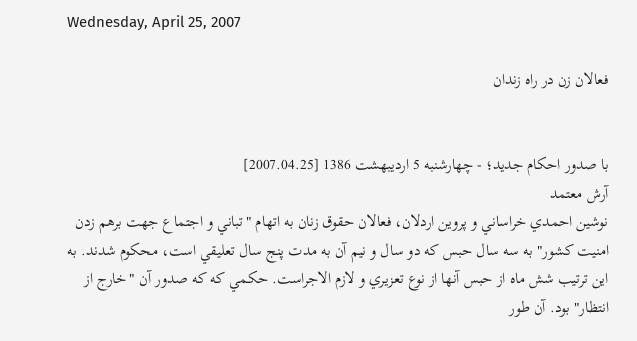Wednesday, April 25, 2007

فعالان زن در راه زندان


با صدور احکام جديد؛ - چهارشنبه 5 اردیبهشت 1386 [2007.04.25]
آرش معتمد
نوشين احمدي خراساني و پروين اردلان، فعالان حقوق زنان به اتهام "تباني و اجتماع جهت برهم زدن امنيت کشور" به سه سال حبس که دو سال و نيم آن به مدت پنج سال تعليقي است، محکوم شدند. به اين ترتيب شش ماه از حبس آنها از نوع تعزيري و لازم الاجراست. حکمي که که صدور آن "خارج از انتظار" بود. آن طور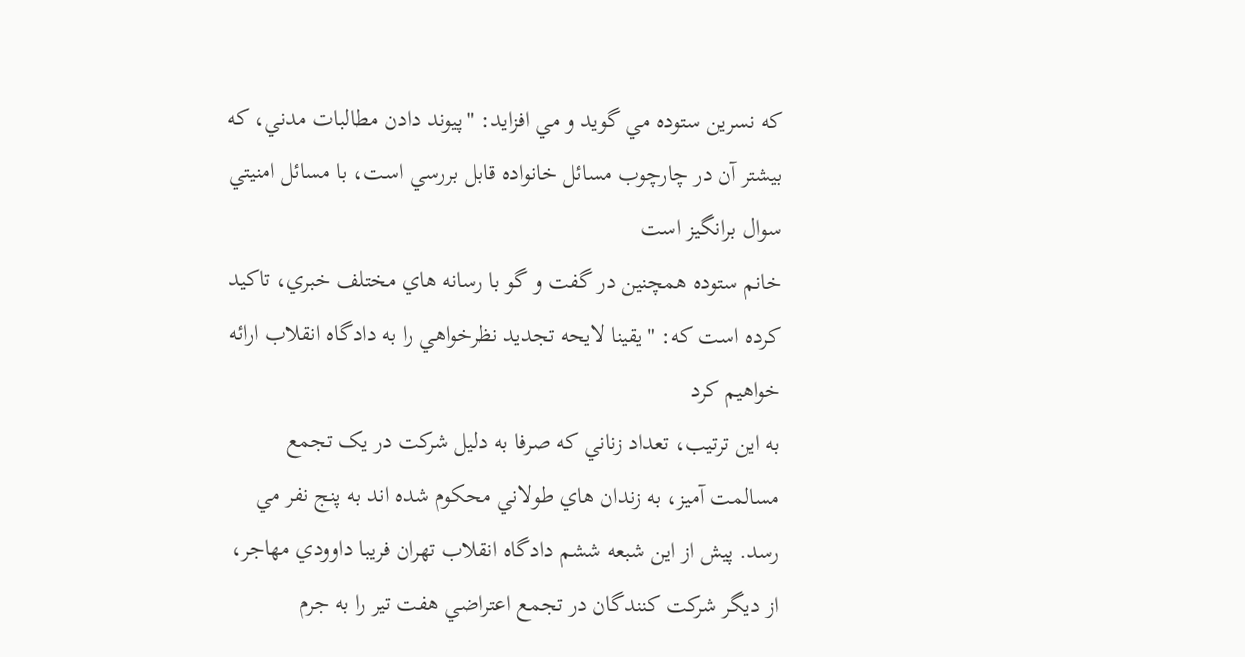که نسرين ستوده مي گويد و مي افزايد: "پيوند دادن مطالبات مدني، که بيشتر آن در چارچوب مسائل خانواده قابل بررسي است، با مسائل امنيتي سوال برانگيز است
خانم ستوده همچنين در گفت و گو با رسانه هاي مختلف خبري، تاکيد کرده است که: "يقينا لايحه تجديد نظرخواهي را به دادگاه انقلاب ارائه خواهيم کرد
به اين ترتيب، تعداد زناني که صرفا به دليل شرکت در يک تجمع مسالمت آميز، به زندان هاي طولاني محکوم شده اند به پنج نفر مي رسد. پيش از اين شبعه ششم دادگاه انقلاب تهران فريبا داوودي مهاجر، از ديگر شرکت کنندگان در تجمع اعتراضي هفت تير را به جرم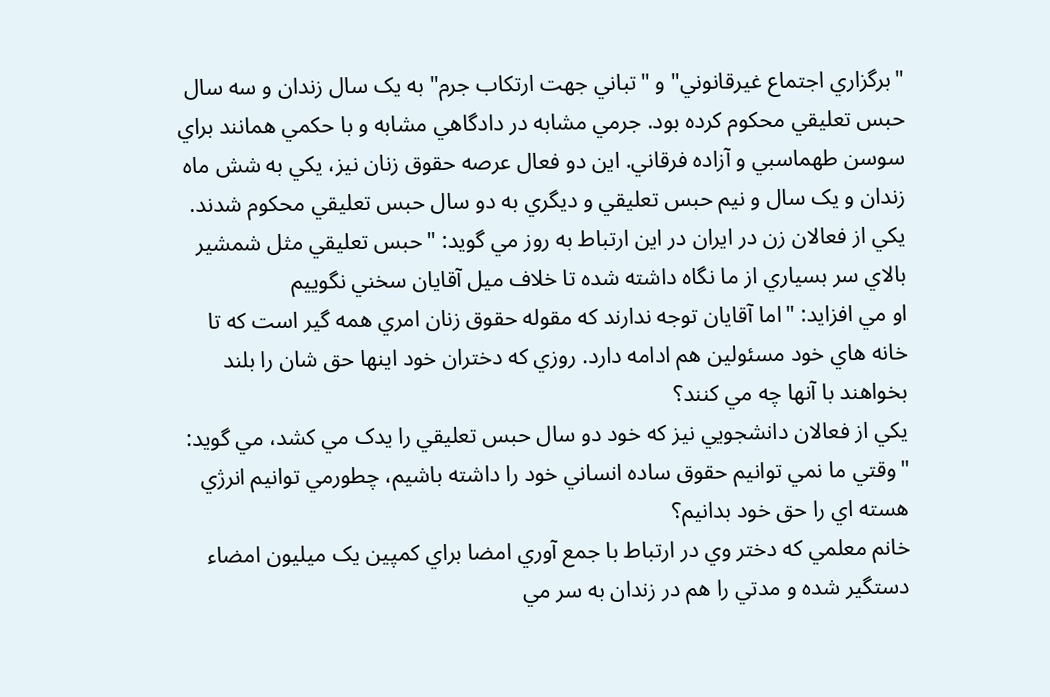"برگزاري اجتماع غيرقانوني" و "تباني جهت ارتکاب جرم" به يک سال زندان و سه سال حبس تعليقي محکوم کرده بود. جرمي مشابه در دادگاهي مشابه و با حکمي همانند براي سوسن طهماسبي و آزاده فرقاني. اين دو فعال عرصه حقوق زنان نيز، يکي به شش ماه زندان و يک سال و نيم حبس تعليقي و ديگري به دو سال حبس تعليقي محکوم شدند.
يکي از فعالان زن در ايران در اين ارتباط به روز مي گويد: "حبس تعليقي مثل شمشير بالاي سر بسياري از ما نگاه داشته شده تا خلاف ميل آقايان سخني نگوييم
او مي افزايد: "اما آقايان توجه ندارند که مقوله حقوق زنان امري همه گير است که تا خانه هاي خود مسئولين هم ادامه دارد. روزي که دختران خود اينها حق شان را بلند بخواهند با آنها چه مي کنند؟
يکي از فعالان دانشجويي نيز که خود دو سال حبس تعليقي را يدک مي کشد، مي گويد: "وقتي ما نمي توانيم حقوق ساده انساني خود را داشته باشيم، چطورمي توانيم انرژي هسته اي را حق خود بدانيم؟
خانم معلمي که دختر وي در ارتباط با جمع آوري امضا براي کمپين يک ميليون امضاء دستگير شده و مدتي را هم در زندان به سر مي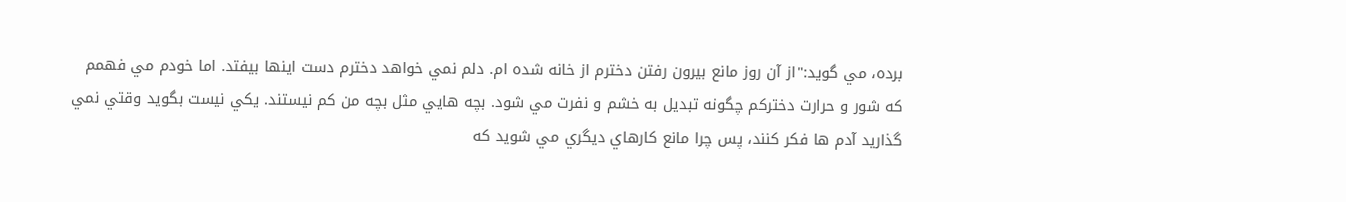برده، مي گويد:"از آن روز مانع بيرون رفتن دخترم از خانه شده ام. دلم نمي خواهد دخترم دست اينها بيفتد. اما خودم مي فهمم که شور و حرارت دخترکم چگونه تبديل به خشم و نفرت مي شود. بچه هايي مثل بچه من کم نيستند. يکي نيست بگويد وقتي نمي گذاريد آدم ها فکر کنند، پس چرا مانع کارهاي ديگري مي شويد که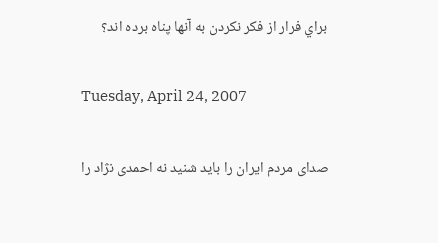براي فرار از فکر نکردن به آنها پناه برده اند؟

Tuesday, April 24, 2007

صدای مردم ايران را بايد شنيد نه احمدی نژاد را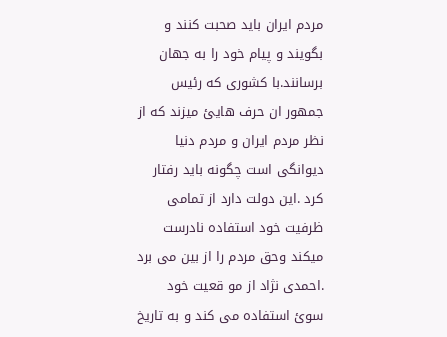مردم ايران بايد صحبت کنند و بگويند و پيام خود را به جهان برسانند.با کشوری که رئيس جمهور ان حرف هايئ ميزند که از نظر مردم ايران و مردم دنيا ديوانگی است چگونه بايد رفتار کرد .اين دولت دارد از تمامی ظرفيت خود استفاده نادرست ميکند وحق مردم را از بين می برد .احمدی نژاد از مو قعيت خود سوئ استفاده می کند و به تاريخ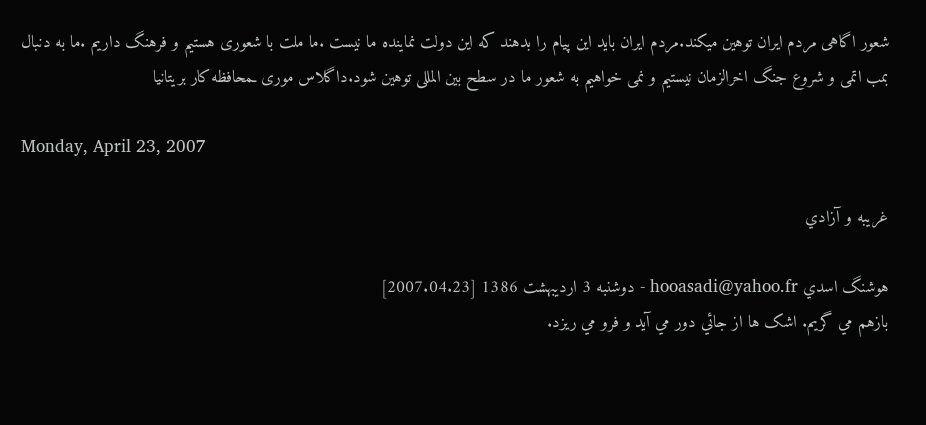شعور اگاهی مردم ايران توهين ميکند.مردم ايران بايد اين پيام را بدهند که اين دولت نماينده ما نيست .ما ملت با شعوری هستيم و فرهنگ داريم .ما به دنبال بمب اتمی و شروع جنگ اخرالزمان نيستيم و نمی خواهيم به شعور ما در سطح بين المللی توهين شود.داگلاس موری ـمحافظه کار بريتانيا

Monday, April 23, 2007

غريبه و آزادي

هوشنگ اسدي hooasadi@yahoo.fr - دوشنبه 3 اردیبهشت 1386 [2007.04.23]
بازهم مي گريم. اشک ها از جائي دور مي آيد و فرو مي ريزد.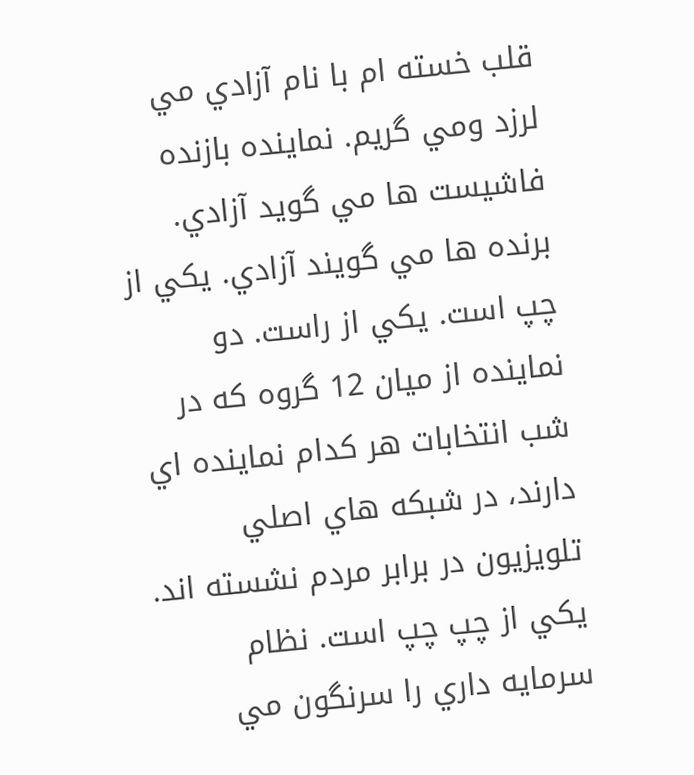قلب خسته ام با نام آزادي مي لرزد ومي گريم. نماينده بازنده فاشيست ها مي گويد آزادي. برنده ها مي گويند آزادي. يکي از چپ است. يکي از راست. دو نماينده از ميان 12 گروه که در شب انتخابات هر کدام نماينده اي دارند، در شبکه هاي اصلي تلويزيون در برابر مردم نشسته اند. يکي از چپ چپ است. نظام سرمايه داري را سرنگون مي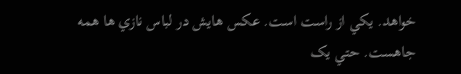خواهد. يکي از راست است. عکس هايش در لباس نازي ها همه جاهست. حتي يک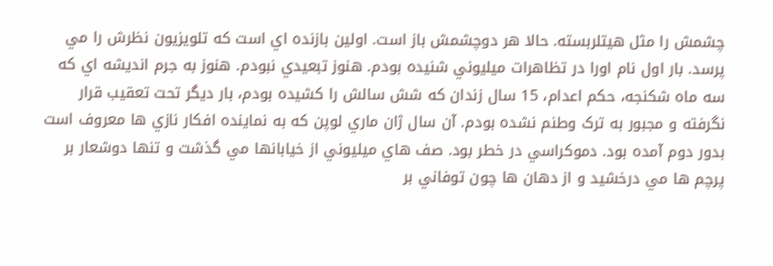چشمش را مثل هيتلربسته. حالا هر دوچشمش باز است. اولين بازنده اي است که تلويزيون نظرش را مي پرسد. بار اول نام اورا در تظاهرات ميليوني شنيده بودم. هنوز تبعيدي نبودم. هنوز به جرم انديشه اي که سه ماه شکنجه، حکم اعدام، 15 سال زندان که شش سالش را کشيده بودم، بار ديگر تحت تعقيب قرار نگرفته و مجبور به ترک وطنم نشده بودم. آن سال ژان ماري لوپن که به نماينده افکار نازي ها معروف است بدور دوم آمده بود. دموکراسي در خطر بود. صف هاي ميليوني از خيابانها مي گذشت و تنها دوشعار بر پرچم ها مي درخشيد و از دهان ها چون توفاني بر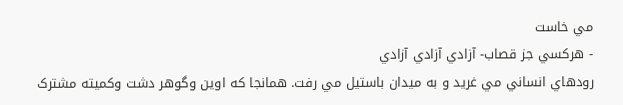مي خاست
- هرکسي جز قصاب- آزادي آزادي آزادي
رودهاي انساني مي غريد و به ميدان باستيل مي رفت. همانجا که اوين وگوهر دشت وکميته مشترک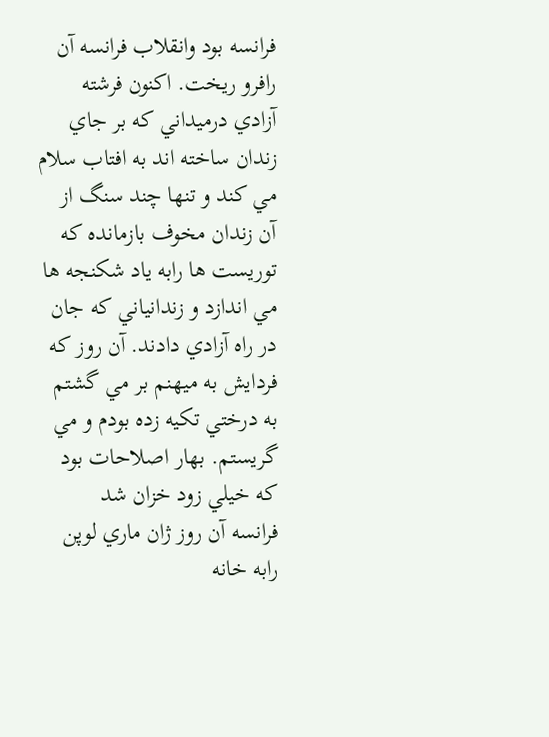فرانسه بود وانقلاب فرانسه آن رافرو ريخت. اکنون فرشته آزادي درميداني که بر جاي زندان ساخته اند به افتاب سلام مي کند و تنها چند سنگ از آن زندان مخوف بازمانده که توريست ها رابه ياد شکنجه ها مي اندازد و زندانياني که جان در راه آزادي دادند. آن روز که فردايش به ميهنم بر مي گشتم به درختي تکيه زده بودم و مي گريستم. بهار اصلاحات بود که خيلي زود خزان شد
فرانسه آن روز ژان ماري لوپن رابه خانه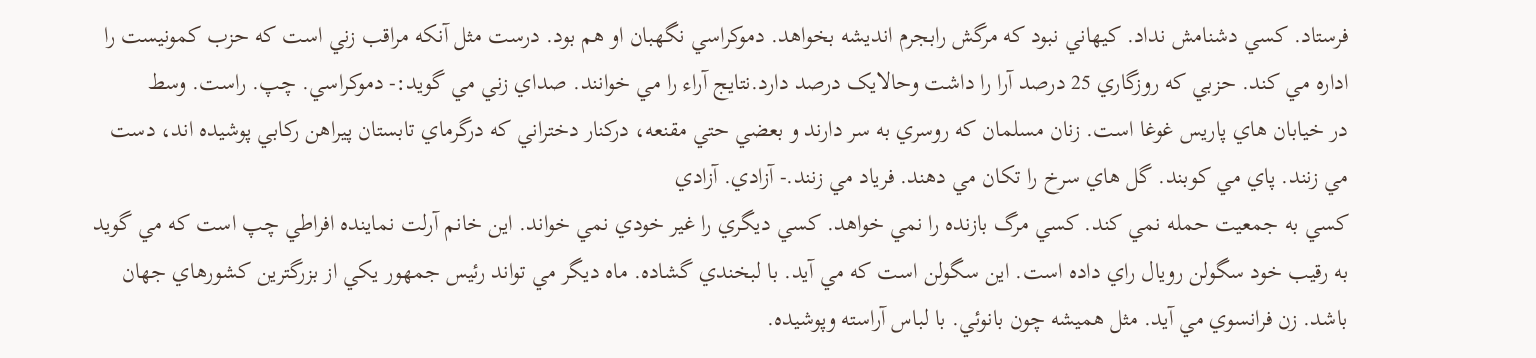فرستاد. کسي دشنامش نداد. کيهاني نبود که مرگش رابجرم انديشه بخواهد. دموکراسي نگهبان او هم بود. درست مثل آنکه مراقب زني است که حزب کمونيست را اداره مي کند. حزبي که روزگاري 25 درصد آرا را داشت وحالايک درصد دارد.نتايج آراء را مي خوانند. صداي زني مي گويد:- دموکراسي. چپ. راست. وسط
در خيابان هاي پاريس غوغا است. زنان مسلمان که روسري به سر دارند و بعضي حتي مقنعه، درکنار دختراني که درگرماي تابستان پيراهن رکابي پوشيده اند، دست مي زنند. پاي مي کوبند. گل هاي سرخ را تکان مي دهند. فرياد مي زنند.- آزادي. آزادي
کسي به جمعيت حمله نمي کند. کسي مرگ بازنده را نمي خواهد. کسي ديگري را غير خودي نمي خواند. اين خانم آرلت نماينده افراطي چپ است که مي گويد به رقيب خود سگولن رويال راي داده است. اين سگولن است که مي آيد. با لبخندي گشاده. ماه ديگر مي تواند رئيس جمهور يکي از بزرگترين کشورهاي جهان باشد. زن فرانسوي مي آيد. مثل هميشه چون بانوئي. با لباس آراسته وپوشيده.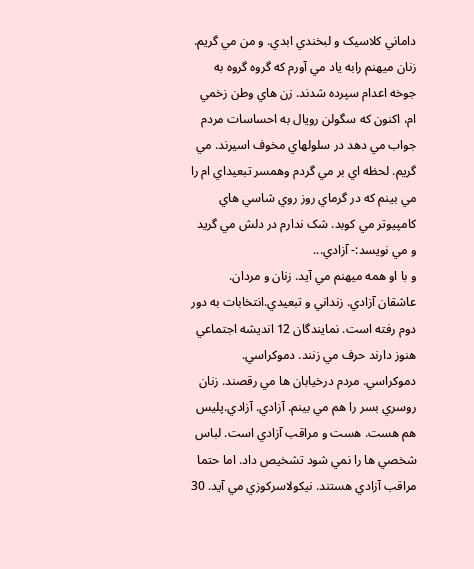داماني کلاسيک و لبخندي ابدي. و من مي گريم. زنان ميهنم رابه ياد مي آورم که گروه گروه به جوخه اعدام سپرده شدند. زن هاي وطن زخمي ام، اکنون که سگولن رويال به احساسات مردم جواب مي دهد در سلولهاي مخوف اسيرند. مي گريم. لحظه اي بر مي گردم وهمسر تبعيداي ام را مي بينم که در گرماي روز روي شاسي هاي کامپيوتر مي کوبد. شک ندارم در دلش مي گريد و مي نويسد:- آزادي...
و با او همه ميهنم مي آيد. زنان و مردان. عاشقان آزادي. زنداني و تبعيدي.انتخابات به دور دوم رفته است. نمايندگان 12 انديشه اجتماعي هنوز دارند حرف مي زنند. دموکراسي. دموکراسي. مردم درخيابان ها مي رقصند. زنان روسري بسر را هم مي بينم. آزادي. آزادي.پليس هم هست. هست و مراقب آزادي است. لباس شخصي ها را نمي شود تشخيص داد. اما حتما مراقب آزادي هستند. نيکولاسرکوزي مي آيد. 30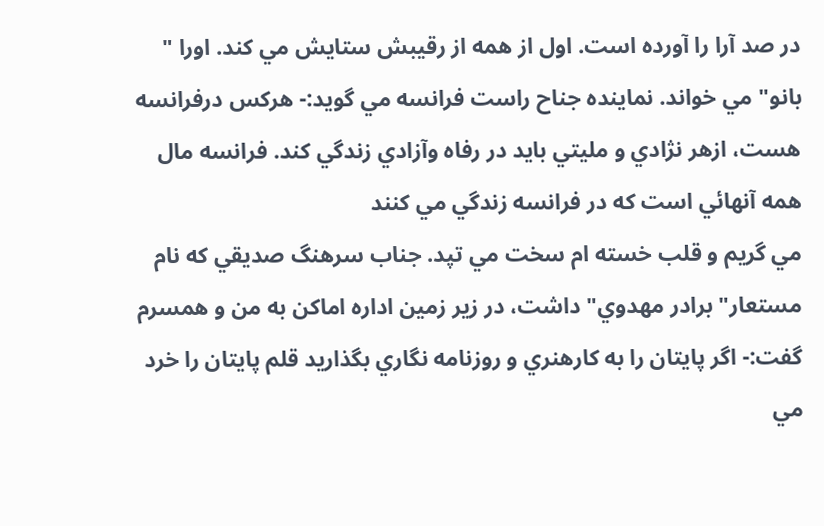در صد آرا را آورده است. اول از همه از رقيبش ستايش مي کند. اورا " بانو" مي خواند. نماينده جناح راست فرانسه مي گويد:- هرکس درفرانسه هست، ازهر نژادي و مليتي بايد در رفاه وآزادي زندگي کند. فرانسه مال همه آنهائي است که در فرانسه زندگي مي کنند
مي گريم و قلب خسته ام سخت مي تپد. جناب سرهنگ صديقي که نام مستعار" برادر مهدوي" داشت، در زير زمين اداره اماکن به من و همسرم گفت:- اگر پايتان را به کارهنري و روزنامه نگاري بگذاريد قلم پايتان را خرد مي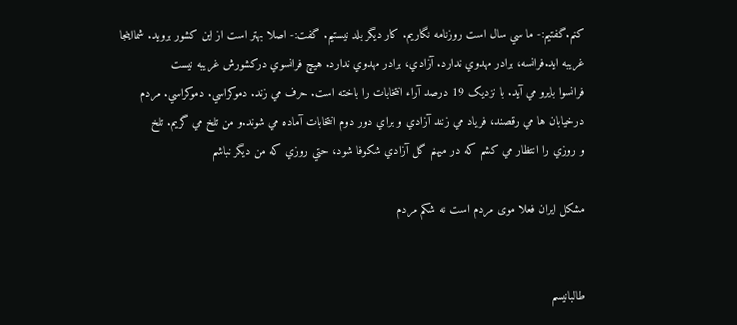کنم.گفتيم:- ما سي سال است روزنامه نگاريم. کار ديگر بلد نيستيم. گفت:- اصلا بهتر است از اين کشور برويد. شمااينجا غريبه ايد.فرانسه، برادر مهدوي ندارد. آزادي، برادر مهدوي ندارد. هيچ فرانسوي درکشورش غريبه نيست
فرانسوا بايرو مي آيد. با نزديک 19 درصد آراء انتخابات را باخته است. حرف مي زند. دموکراسي. دموکراسي. مردم درخيابان ها مي رقصند، فرياد مي زنند آزادي و براي دور دوم انتخابات آماده مي شوند.و من تلخ مي گريم. تلخ
و روزي را انتظار مي کشم که در ميهنم گل آزادي شکوفا شود، حتي روزي که من ديگر نباشم

مشکل ايران فعلا موی مردم است نه شکم مردم


طالبانيسم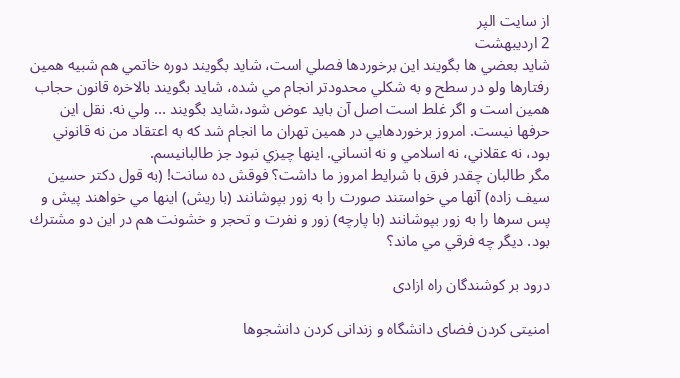از سایت الپر
2 اردیبهشت
شايد بعضي ها بگويند اين برخوردها فصلي است، شايد بگويند دوره خاتمي هم شبيه همين رفتارها ولو در سطح و به شكلي محدودتر انجام مي شده، شايد بگويند بالاخره قانون حجاب همين است و اگر غلط است اصل آن بايد عوض شود،‌شايد بگويند ... ولي نه. نقل اين حرفها نيست. امروز برخوردهايي در همين تهران ما انجام شد كه به اعتقاد من نه قانوني بود، نه عقلاني، نه اسلامي و نه انساني. اينها چيزي نبود جز طالبانيسم.
مگر طالبان چقدر فرق با شرايط امروز ما داشت؟ فوقش ده سانت! (به قول دكتر حسين سيف زاده) آنها مي خواستند صورت را به زور بپوشانند (با ريش) اينها مي خواهند پيش و پس سرها را به زور بپوشانند (با پارچه) زور و نفرت و تحجر و خشونت هم در اين دو مشترك بود. ديگر چه فرقي مي ماند؟

درود بر کوشندگان راه ازادی

امنیتی کردن فضای دانشگاه و زندانی کردن دانشجوها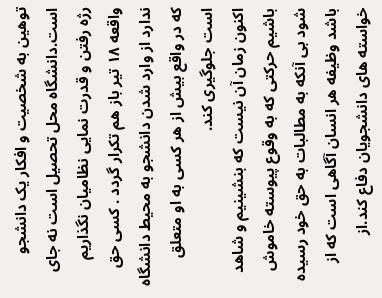توهین به شخصیت و افکار یک دانشجو است.دانشگاه محل تحصیل است نه جای رژه رفتن و قدرت نمایی نظامیان نگذاریم واقعه ۱۸ تیر باز هم تکرار گردد . کسی حق ندارد از وارد شدن دانشجو به محیط دانشگاه که در واقع بیش از هر کسی به او متعلق است جلوگیری کند.
اکنون زمان آن نیست که بنشینیم و شاهد باشیم حرکتی که به وقوع پیوسته خاموش شود بی آنکه به مطالبات به حق خود رسیده باشد وظیفه هر انسان آگاهی است که از خواسته های دانشجویان دفاع کند.از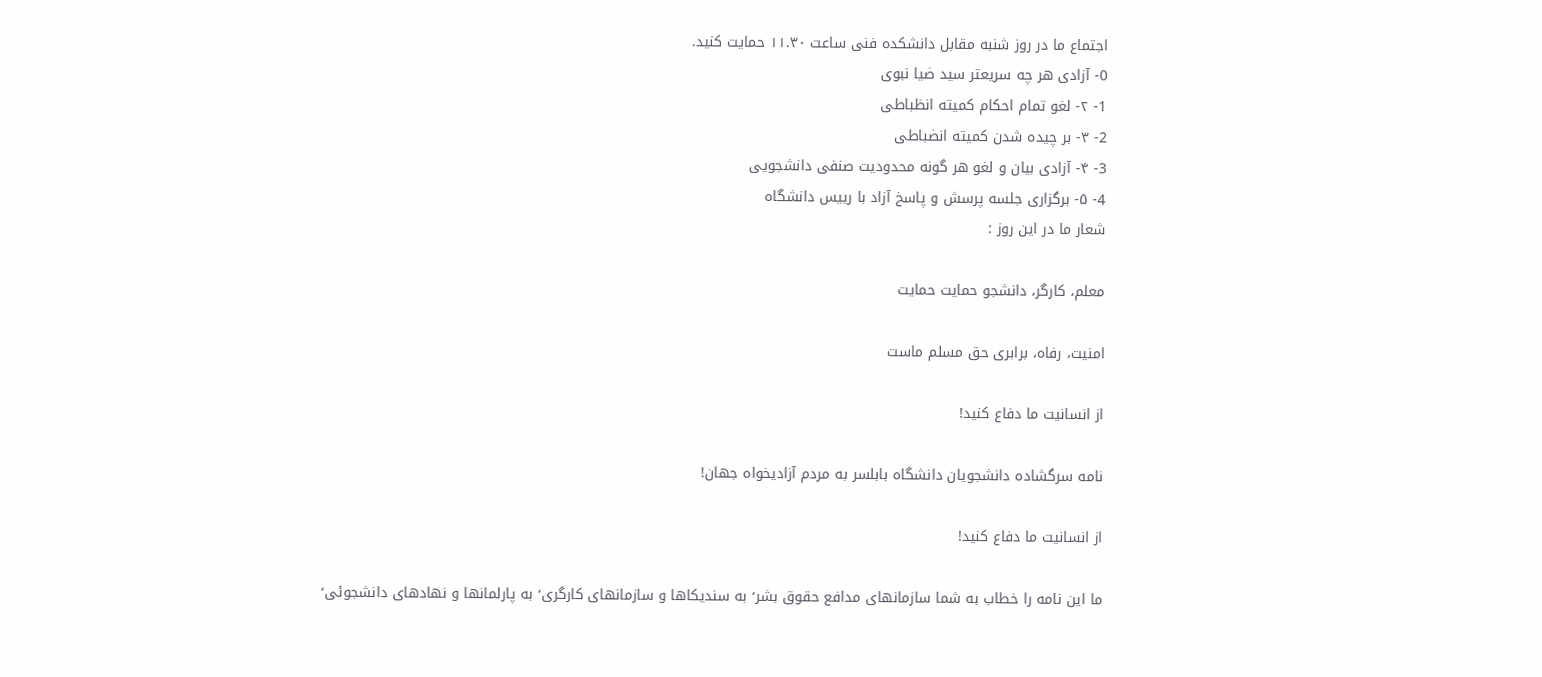اجتماع ما در روز شنبه مقابل دانشکده فنی ساعت ۱۱.۳۰ حمایت کنید.
0- آزادی هر چه سریعتر سید ضیا نبوی
1- ۲- لغو تمام احکام کمیته انظباطی
2- ۳- بر چیده شدن کمیته انضباطی
3- ۴- آزادی بیان و لغو هر گونه محدودیت صنفی دانشجویی
4- ۵- برگزاری جلسه پرسش و پاسخ آزاد با رییس دانشگاه
شعار ما در این روز :

معلم، کارگر، دانشجو حمایت حمایت

امنیت، رفاه، برابری حق مسلم ماست

از انسانيت ما دفاع کنيد!

نامه سرگشاده دانشجويان دانشگاه بابلسر به مردم آزاديخواه جهان!

از انسانيت ما دفاع کنيد!

ما اين نامه را خطاب به شما سازمانهاى مدافع حقوق بشر٬ به سنديکاها و سازمانهاى کارگرى٬ به پارلمانها و نهادهاى دانشجوئى٬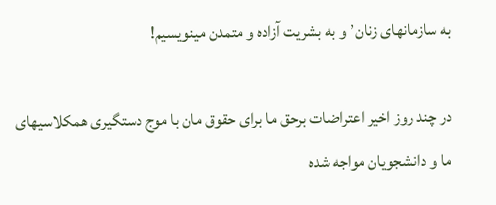به سازمانهاى زنان٬ و به بشريت آزاده و متمدن مينويسيم!

در چند روز اخير اعتراضات برحق ما براى حقوق مان با موج دستگيرى همکلاسيهای ما و دانشجويان مواجه شده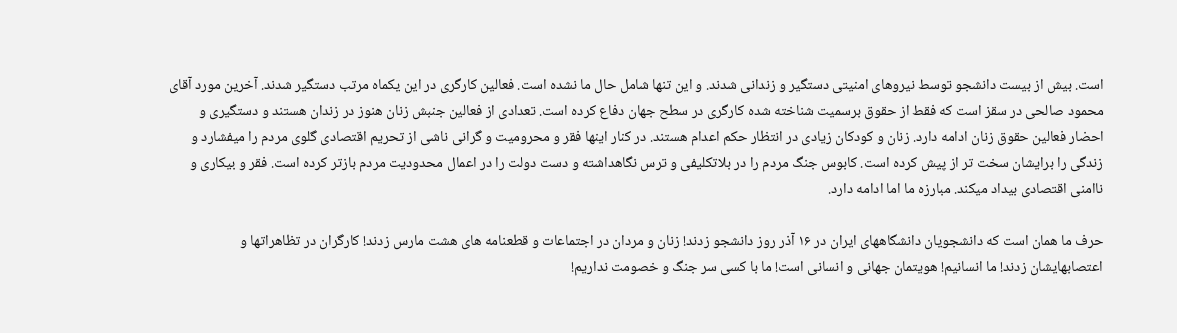است. بيش از بيست دانشجو توسط نيروهاى امنيتى دستگير و زندانى شدند. و اين تنها شامل حال ما نشده است. فعالين کارگرى در اين يکماه مرتب دستگير شدند. آخرين مورد آقاى محمود صالحى در سقز است که فقط از حقوق برسميت شناخته شده کارگرى در سطح جهان دفاع کرده است. تعدادى از فعالين جنبش زنان هنوز در زندان هستند و دستگيرى و احضار فعالين حقوق زنان ادامه دارد. زنان و کودکان زيادى در انتظار حکم اعدام هستند. در کنار اينها فقر و محروميت و گرانى ناشى از تحريم اقتصادى گلوى مردم را ميفشارد و زندگى را برايشان سخت تر از پيش کرده است. کابوس جنگ مردم را در بلاتکليفى و ترس نگاهداشته و دست دولت را در اعمال محدوديت مردم بازتر کرده است. فقر و بيکارى و ناامنى اقتصادى بيداد ميکند. مبارزه ما اما ادامه دارد.

حرف ما همان است که دانشجويان دانشگاههاى ايران در ۱۶ آذر روز دانشجو زدند! زنان و مردان در اجتماعات و قطعنامه هاى هشت مارس زدند! کارگران در تظاهراتها و اعتصابهايشان زدند! ما انسانيم! هويتمان جهانى و انسانى است! ما با کسى سر جنگ و خصومت نداريم!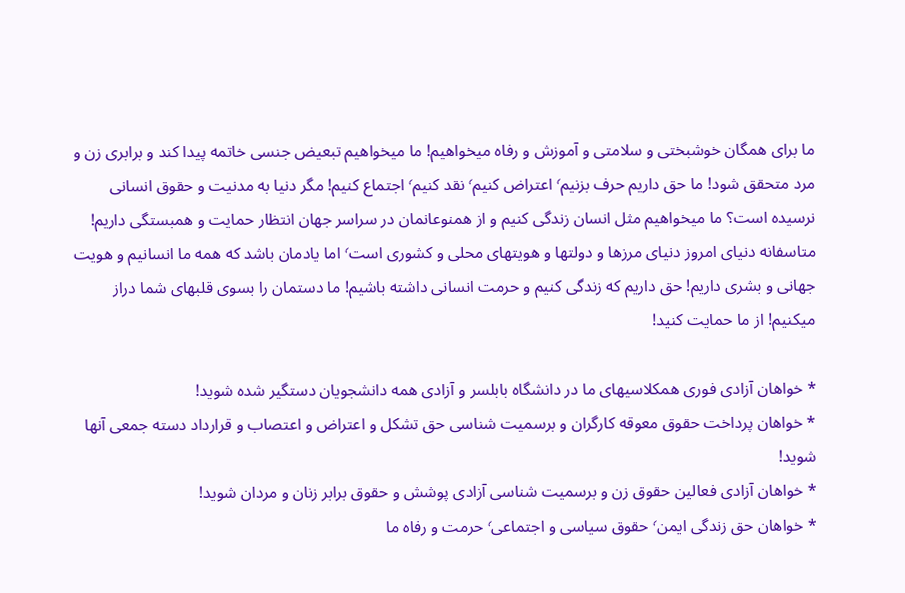ما براى همگان خوشبختى و سلامتى و آموزش و رفاه ميخواهيم! ما ميخواهيم تبعيض جنسى خاتمه پيدا کند و برابرى زن و مرد متحقق شود! ما حق داريم حرف بزنيم٬ اعتراض کنيم٬ نقد کنيم٬ اجتماع کنيم! مگر دنيا به مدنيت و حقوق انسانى نرسيده است؟ ما ميخواهيم مثل انسان زندگى کنيم و از همنوعانمان در سراسر جهان انتظار حمايت و همبستگى داريم! متاسفانه دنياى امروز دنياى مرزها و دولتها و هويتهاى محلى و کشورى است٬ اما يادمان باشد که همه ما انسانيم و هويت جهانى و بشرى داريم! حق داريم که زندگى کنيم و حرمت انسانى داشته باشيم! ما دستمان را بسوى قلبهاى شما دراز ميکنيم! از ما حمايت کنيد!

* خواهان آزادى فورى همکلاسيهاى ما در دانشگاه بابلسر و آزادى همه دانشجويان دستگير شده شويد!
* خواهان پرداخت حقوق معوقه کارگران و برسميت شناسى حق تشکل و اعتراض و اعتصاب و قرارداد دسته جمعى آنها شويد!
* خواهان آزادى فعالين حقوق زن و برسميت شناسى آزادى پوشش و حقوق برابر زنان و مردان شويد!
* خواهان حق زندگى ايمن٬ حقوق سياسى و اجتماعى٬ حرمت و رفاه ما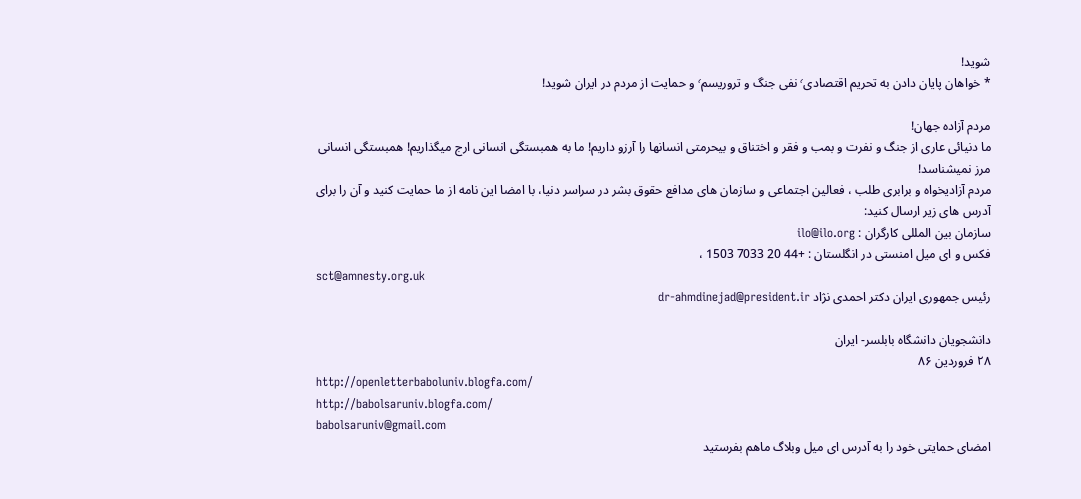شويد!
* خواهان پايان دادن به تحريم اقتصادى٬ نفى جنگ و تروريسم٬ و حمايت از مردم در ايران شويد!

مردم آزاده جهان!
ما دنيائى عارى از جنگ و نفرت و بمب و فقر و اختناق و بيحرمتى انسانها را آرزو داريم! ما به همبستگى انسانى ارج ميگذاريم! همبستگى انسانى مرز نميشناسد!
مردم آزادیخواه و برابری طلب ، فعالین اجتماعی و سازمان های مدافع حقوق بشر در سراسر دنیا، با امضا این نامه از ما حمایت کنید و آن را برای آدرس های زیر ارسال کنید:
سازمان بین المللی کارگران : ilo@ilo.org
فکس و ای میل امنستی در انگلستان : +44 20 7033 1503 ،
sct@amnesty.org.uk
رئیس جمهوری ایران دکتر احمدی نژاد dr-ahmdinejad@president.ir

دانشجويان دانشگاه بابلسر- ايران
۲۸ فروردین ۸۶
http://openletterbaboluniv.blogfa.com/
http://babolsaruniv.blogfa.com/
babolsaruniv@gmail.com
امضای حمایتی خود را به آدرس ای میل وبلاگ ماهم بفرستید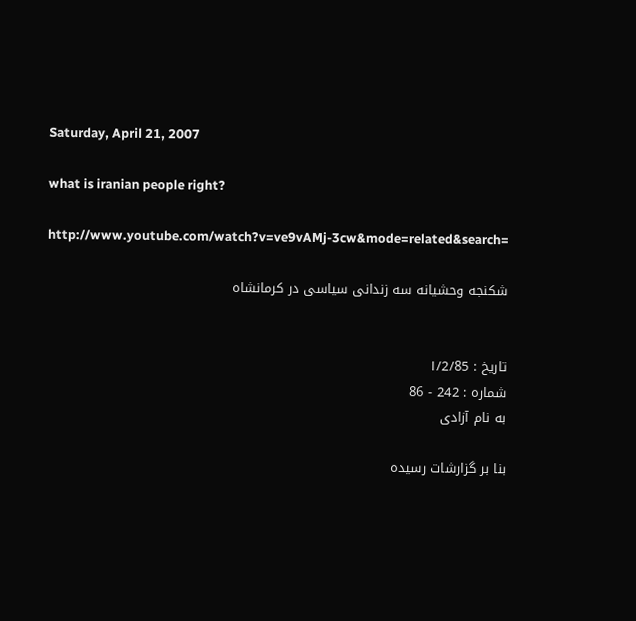Saturday, April 21, 2007

what is iranian people right?

http://www.youtube.com/watch?v=ve9vAMj-3cw&mode=related&search=

شکنجه وحشیانه سه زندانی سیاسی در کرمانشاه


تاریخ : ۱/2/85
شماره : 242 - 86
به نام آزادی

بنا بر گزارشات رسیده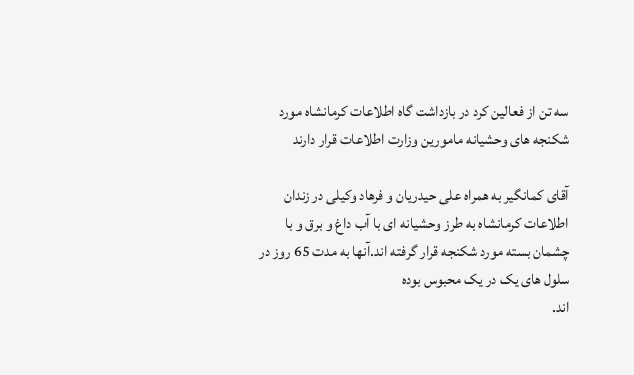سه تن از فعالین کرد در بازداشت گاه اطلاعات کرمانشاه مورد شکنجه های وحشیانه مامورین وزارت اطلاعات قرار دارند

آقای کمانگیر به همراه علی حیدریان و فرهاد وکیلی در زندان اطلاعات کرمانشاه به طرز وحشیانه ای با آب داغ و برق و با چشمان بسته مورد شکنجه قرار گرفته اند.آنها به مدت 65 روز در سلول های یک در یک محبوس بوده
اند.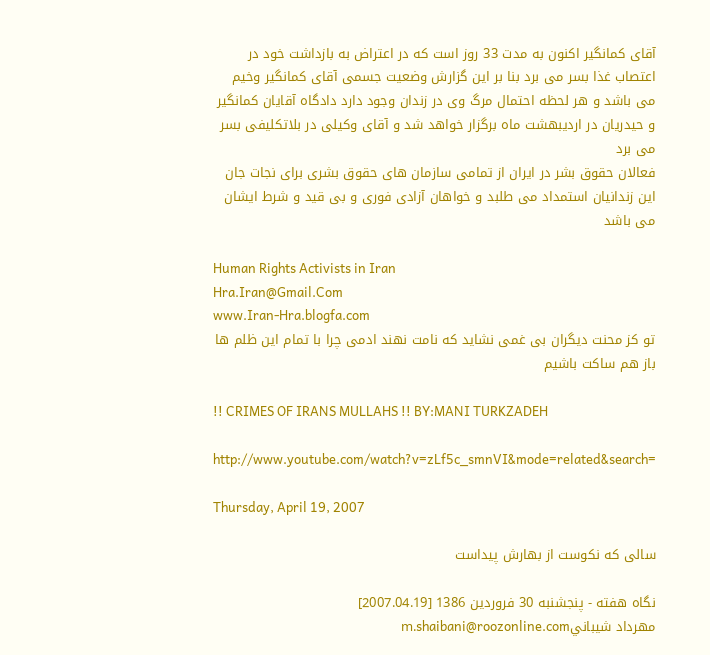آقای کمانگیر اکنون به مدت 33 روز است که در اعتراض به بازداشت خود در اعتصاب غذا بسر می برد بنا بر این گزارش وضعیت جسمی آقای کمانگیر وخیم می باشد و هر لحظه احتمال مرگ وی در زندان وجود دارد دادگاه آقایان کمانگیر و حیدریان در اردیبهشت ماه برگزار خواهد شد و آقای وکیلی در بلاتکلیفی بسر می برد
فعالان حقوق بشر در ایران از تمامی سازمان های حقوق بشری برای نجات جان این زندانیان استمداد می طلبد و خواهان آزادی فوری و بی قید و شرط ایشان می باشد

Human Rights Activists in Iran
Hra.Iran@Gmail.Com
www.Iran-Hra.blogfa.com
تو کز محنت ديگران بی غمی نشايد که نامت نهند ادمی چرا با تمام اين ظلم ها باز هم ساکت باشيم

!! CRIMES OF IRANS MULLAHS !! BY:MANI TURKZADEH

http://www.youtube.com/watch?v=zLf5c_smnVI&mode=related&search=

Thursday, April 19, 2007

سالی که نکوست از بهارش پيداست

نگاه هفته - پنجشنبه 30 فروردین 1386 [2007.04.19]
مهرداد شيبانيm.shaibani@roozonline.com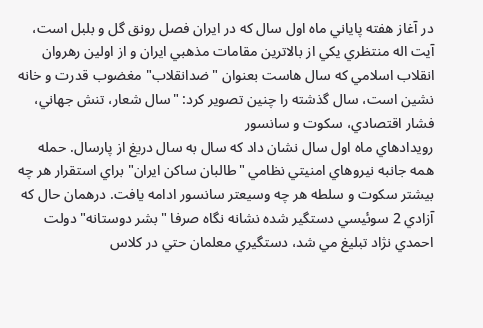در آغاز هفته پاياني ماه اول سال که در ايران فصل رونق گل و بلبل است، آيت اله منتظري يکي از بالاترين مقامات مذهبي ايران و از اولين رهروان انقلاب اسلامي که سال هاست بعنوان "ضدانقلاب" مغضوب قدرت و خانه نشين است، سال گذشته را چنين تصوير کرد: "سال شعار، تنش جهاني، فشار اقتصادي، سکوت و سانسور
رويدادهاي ماه اول سال نشان داد که سال به سال دريغ از پارسال. حمله همه جانبه نيروهاي امنيتي نظامي "طالبان ساکن ايران" براي استقرار هر چه بيشتر سکوت و سلطه هر چه وسيعتر سانسور ادامه يافت. درهمان حال که آزادي 2 سوئيسي دستگير شده نشانه نگاه صرفا "بشر دوستانه" دولت احمدي نژاد تبليغ مي شد، دستگيري معلمان حتي در کلاس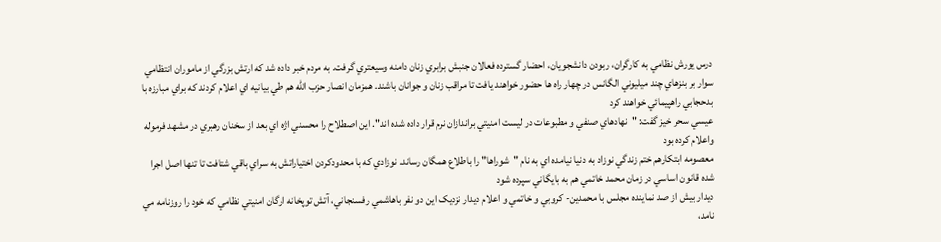درس يورش نظامي به کارگران، ربودن دانشجويان، احضار گسترده فعالان جنبش برابري زنان دامنه وسيعتري گرفت. به مردم خبر داده شد که ارتش بزرگي از ماموران انتظامي سوار بر بنزهاي چند ميليوني الگانس در چهار راه ها حضور خواهند يافت تا مراقب زنان و جوانان باشند. همزمان انصار حزب الله هم طي بيانيه اي اعلام کردند که براي مبارزه با بدحجابي راهپيمائي خواهند کرد
عيسي سحر خيز گفت: "نهادهاي صنفي و مطبوعات در ليست امنيتي براندازان نرم قرار داده شده اند". اين اصطلاح را محسني اژه اي بعد از سخنان رهبري در مشهد فرموله واعلام کرده بود
معصومه ابتکارهم ختم زندگي نوزاد به دنيا نيامده اي به نام "شوراها" را باطلاع همگان رساند. نوزادي که با محدودکردن اختياراتش به سراي باقي شتافت تا تنها اصل اجرا شده قانون اساسي در زمان محمد خاتمي هم به بايگاني سپرده شود
ديدار بيش از صد نماينده مجلس با محمدين- کروبي و خاتمي و اعلام ديدار نزديک اين دو نفر باهاشمي رفسنجاني، آتش توپخانه ارگان امنيتي نظامي که خود را روزنامه مي نامد،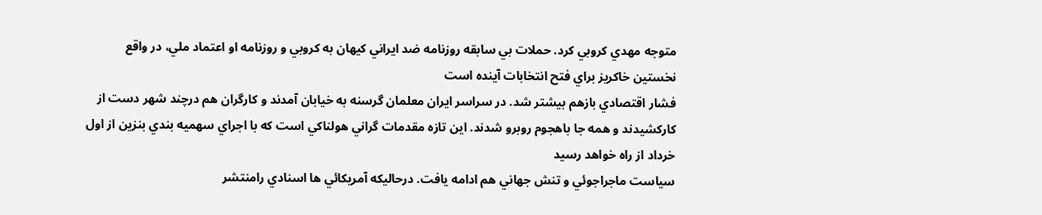متوجه مهدي کروبي کرد. حملات بي سابقه روزنامه ضد ايراني کيهان به کروبي و روزنامه او اعتماد ملي، در واقع نخستين خاکريز براي فتح انتخابات آينده است
فشار اقتصادي بازهم بيشتر شد. در سراسر ايران معلمان گرسنه به خيابان آمدند و کارگران هم درچند شهر دست از کارکشيدند و همه جا باهجوم روبرو شدند. اين تازه مقدمات گراني هولناکي است که با اجراي سهميه بندي بنزين از اول خرداد از راه خواهد رسيد
سياست ماجراجوئي و تنش جهاني هم ادامه يافت. درحاليکه آمريکائي ها اسنادي رامنتشر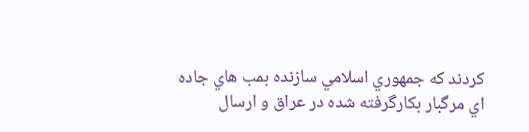کردند که جمهوري اسلامي سازنده بمب هاي جاده اي مرگبار بکارگرفته شده در عراق و ارسال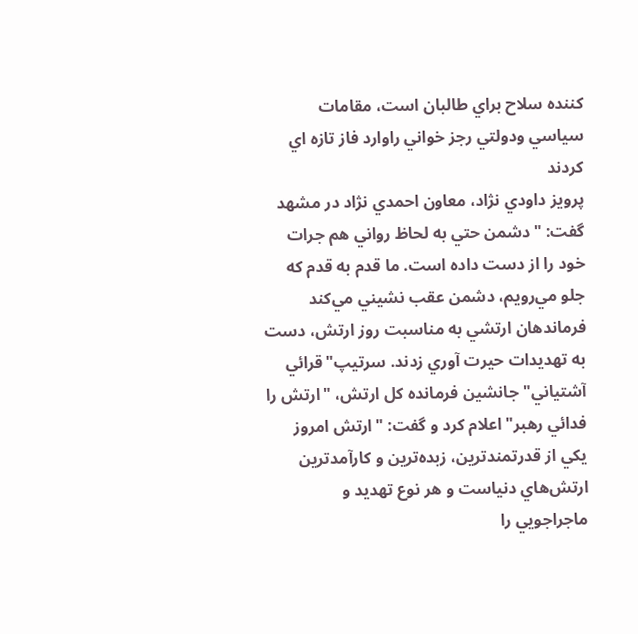کننده سلاح براي طالبان است، مقامات سياسي ودولتي رجز خواني راوارد فاز تازه اي کردند
پرويز داودي نژاد، معاون احمدي نژاد در مشهد گفت: "دشمن حتي به لحاظ رواني هم جرات خود را از دست داده است. ما قدم به قدم که جلو مي‌رويم، دشمن عقب نشيني مي‌کند
فرماندهان ارتشي به مناسبت روز ارتش، دست به تهديدات حيرت آوري زدند. سرتيپ"قرائي آشتياني" جانشين فرمانده كل ارتش، "ارتش را فدائي رهبر" اعلام کرد و گفت: "ارتش امروز يكي از قدرتمندترين، زبده‌ترين و كارآمدترين ارتش‌هاي دنياست و هر نوع تهديد و ماجراجويي را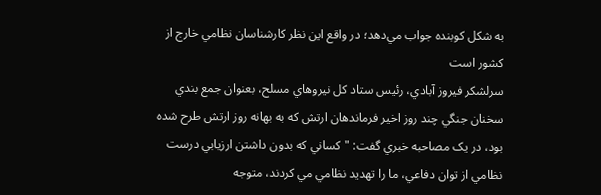به شكل كوبنده جواب مي‌دهد؛ در واقع اين نظر كارشناسان نظامي خارج از كشور است
سرلشکر فيروز آبادي، رئيس ستاد کل نيروهاي مسلح، بعنوان جمع بندي سخنان جنگي چند روز اخير فرماندهان ارتش که به بهانه روز ارتش طرح شده بود، در يک مصاحبه خبري گفت: "كساني كه بدون داشتن ارزيابي درست نظامي از توان دفاعي، ما را تهديد نظامي مي كردند، متوجه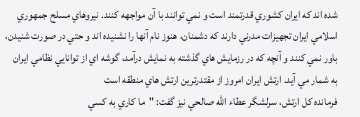شده اند كه ايران كشوري قدرتمند است و نمي توانند با آن مواجهه كنند. نيروهاي مسلح جمهوري اسلامي ايران تجهيزات مدرني دارند كه دشمنان، هنوز نام آنها را نشنيده اند و حتي در صورت شنيدن، باور نمي كنند و آنچه كه در رزمايش هاي گذشته به نمايش درآمد، گوشه اي از توانايي نظامي ايران به شمار مي آيد. ارتش ايران امروز از مقتدرترين ارتش هاي منطقه است
فرمانده كل ارتش، سرلشگر عطاء الله صالحي نيز گفت: "ما كاري به كسي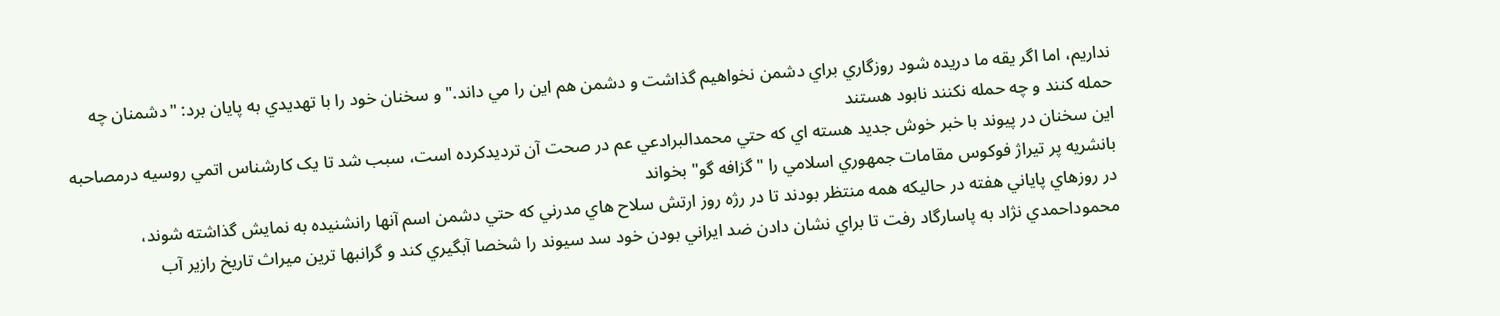نداريم، اما اگر يقه ما دريده شود روزگاري براي دشمن نخواهيم گذاشت و دشمن هم اين را مي داند." و سخنان خود را با تهديدي به پايان برد: "دشمنان چه حمله کنند و چه حمله نکنند نابود هستند
اين سخنان در پيوند با خبر خوش جديد هسته اي که حتي محمدالبرادعي عم در صحت آن ترديدکرده است، سبب شد تا يک کارشناس اتمي روسيه درمصاحبه بانشريه پر تيراژ فوکوس مقامات جمهوري اسلامي را "گزافه گو" بخواند
در روزهاي پاياني هفته در حاليکه همه منتظر بودند تا در رژه روز ارتش سلاح هاي مدرني که حتي دشمن اسم آنها رانشنيده به نمايش گذاشته شوند، محموداحمدي نژاد به پاسارگاد رفت تا براي نشان دادن ضد ايراني بودن خود سد سيوند را شخصا آبگيري کند و گرانبها ترين ميراث تاريخ رازير آب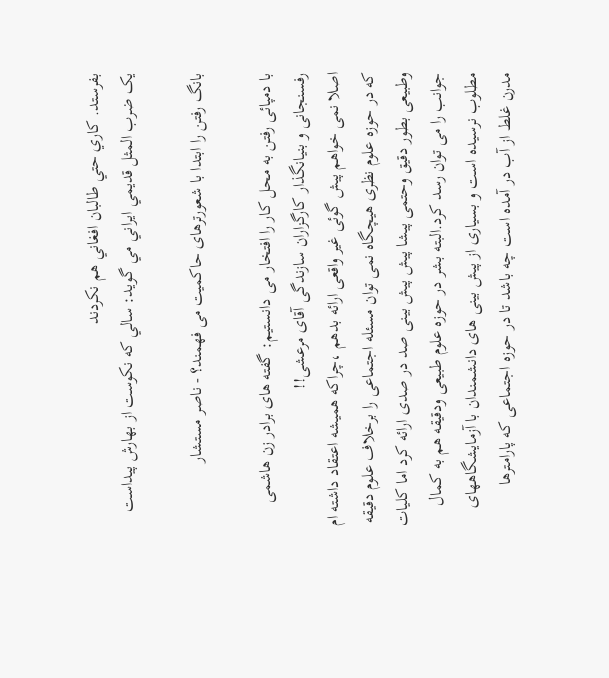بفرستد. کاري حتي طالبان افغاني هم نکردند
يک ضرب المثل قديمي ايراني مي گويد: سالي که نکوست از بهارش پيداست

بانگ رفتن را ابتدا با شعورترهای حاکمیت می فهمند؟ - ناصر مستشار

با دمپائی رفتن به محل کار را افتخار می دانستیم: گفته های برادر زن هاشمی رفسنجانی و بنیانگذار کارگزاران سازندگی آقای مرعشی!!
اصلا نمی خواهم پیش گوئی غیر واقعی ارائه بدهم ،چراکه همیشه اعتقاد داشته ام که در حوزه علوم نظری هیچگاه نمی توان مسئله اجتماعی را برخلاف علوم دقیقه وطبیعی بطور دقیق وحتمی پیشا پیش پیش بینی صد در صدی ارائه کرد اما کلیات جوانب را می توان رسد کرد.البته بشر در حوزه علوم طبیعی ودقیقه هم به کمال مطلوب نرسیده است و بسیاری از پیش بینی های دانشمندان با آزمایشگاههای مدرن غلط از آب در آمده است چه باشد تا در حوزه اجتماعی که پارامترها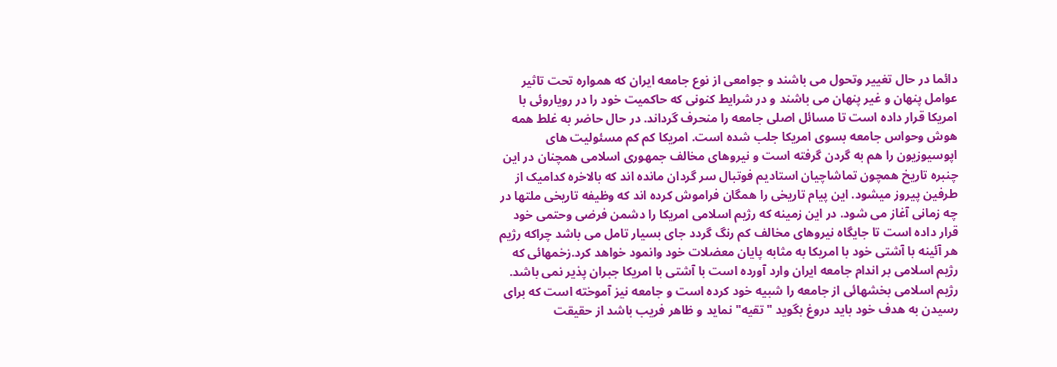دائما در حال تغییر وتحول می باشند و جوامعی از نوع جامعه ایران که همواره تحت تاثیر عوامل پنهان و غیر پنهان می باشند و در شرایط کنونی که حاکمیت خود را در رویاروئی با امریکا قرار داده است تا مسائل اصلی جامعه را منحرف گرداند. در حال حاضر به غلط همه هوش وحواس جامعه بسوی امریکا جلب شده است. امریکا کم کم مسئولیت های اپوسیوزیون را هم به گردن گرفته است و نیروهای مخالف جمهوری اسلامی همچنان در این چنبره تاریخ همچون تماشاچیان استادیم فوتبال سر گردان مانده اند که بالاخره کدامیک از طرفین پیروز میشود. این پیام تاریخی را همگان فراموش کرده اند که وظیفه تاریخی ملتها در چه زمانی آغاز می شود. در این زمینه که رژیم اسلامی امریکا را دشمن فرضی وحتمی خود قرار داده است تا جایگاه نیروهای مخالف کم رنگ گردد جای بسیار تامل می باشد چراکه رژیم هر آئینه با آشتی خود با امریکا به مثابه پایان معضلات خود وانمود خواهد کرد.زخمهائی که رژیم اسلامی بر اندام جامعه ایران وارد آورده است با آشتی با امریکا جبران پذیر نمی باشد. رژیم اسلامی بخشهائی از جامعه را شبیه خود کرده است و جامعه نیز آموخته است که برای رسیدن به هدف خود باید دروغ بگوید "تقیه" نماید و ظاهر فریب باشد از حقیقت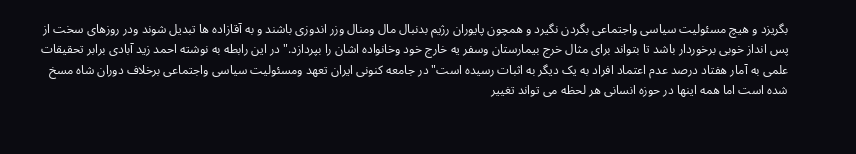بگریزد و هیچ مسئولیت سیاسی واجتماعی بگردن نگیرد و همچون پایوران رژیم بدنبال مال ومنال وزر اندوزی باشند و به آقازاده ها تبدیل شوند ودر روزهای سخت از پس انداز خوبی برخوردار باشد تا بتواند برای مثال خرج بیمارستان وسفر یه خارج خود وخانواده اشان را بپردازد." در این رابطه به نوشته احمد زید آبادی برابر تحقیقات علمی به آمار هفتاد درصد عدم اعتماد افراد به یک دیگر به اثبات رسیده است" در جامعه کنونی ایران تعهد ومسئولیت سیاسی واجتماعی برخلاف دوران شاه مسخ شده است اما همه اینها در حوزه انسانی هر لحظه می تواند تغییر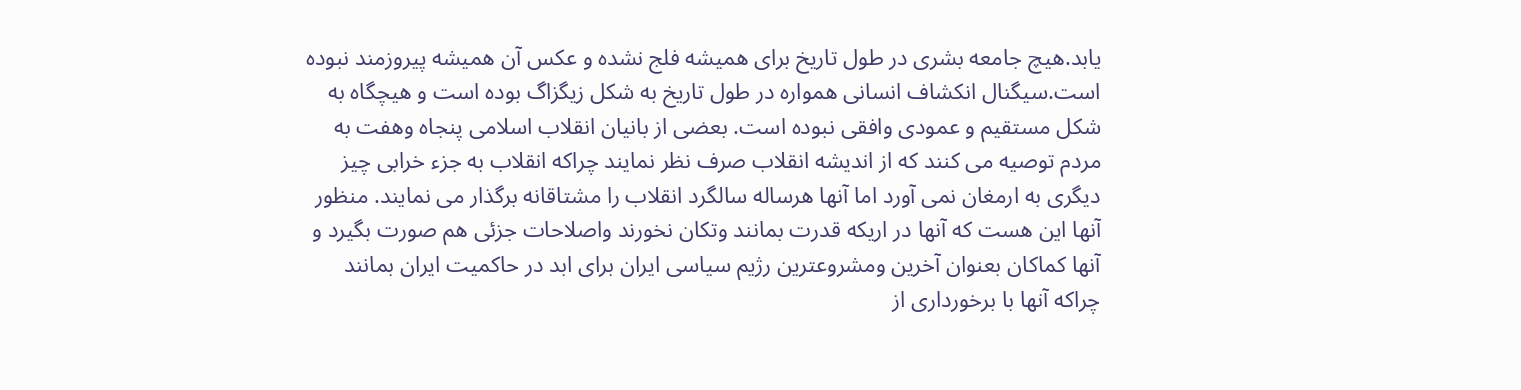یابد.هیچ جامعه بشری در طول تاریخ برای همیشه فلج نشده و عکس آن همیشه پیروزمند نبوده است.سیگنال انکشاف انسانی همواره در طول تاریخ به شکل زیگزاگ بوده است و هیچگاه به شکل مستقیم و عمودی وافقی نبوده است. بعضی از بانیان انقلاب اسلامی پنجاه وهفت به مردم توصیه می کنند که از اندیشه انقلاب صرف نظر نمایند چراکه انقلاب به جزء خرابی چیز دیگری به ارمغان نمی آورد اما آنها هرساله سالگرد انقلاب را مشتاقانه برگذار می نمایند. منظور آنها این هست که آنها در اریکه قدرت بمانند وتکان نخورند واصلاحات جزئی هم صورت بگیرد و آنها کماکان بعنوان آخرین ومشروعترین رژیم سیاسی ایران برای ابد در حاکمیت ایران بمانند چراکه آنها با برخورداری از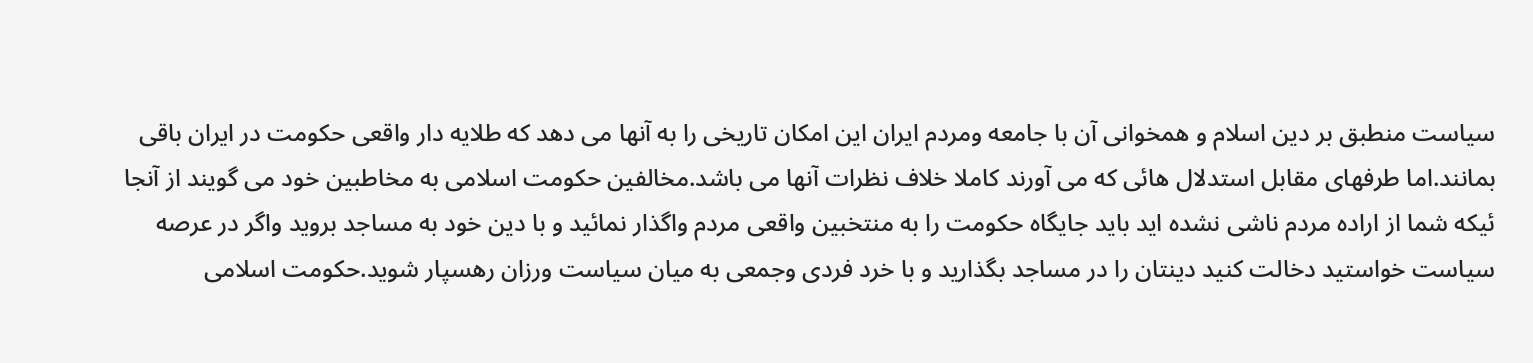سیاست منطبق بر دین اسلام و همخوانی آن با جامعه ومردم ایران این امکان تاریخی را به آنها می دهد که طلایه دار واقعی حکومت در ایران باقی بمانند.اما طرفهای مقابل استدلال هائی که می آورند کاملا خلاف نظرات آنها می باشد.مخالفین حکومت اسلامی به مخاطبین خود می گویند از آنجا ئیکه شما از اراده مردم ناشی نشده اید باید جایگاه حکومت را به منتخبین واقعی مردم واگذار نمائید و با دین خود به مساجد بروید واگر در عرصه سیاست خواستید دخالت کنید دینتان را در مساجد بگذارید و با خرد فردی وجمعی به میان سیاست ورزان رهسپار شوید.حکومت اسلامی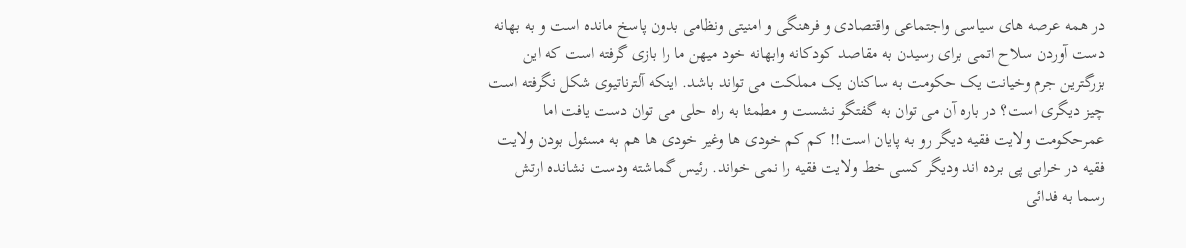در همه عرصه های سیاسی واجتماعی واقتصادی و فرهنگی و امنیتی ونظامی بدون پاسخ مانده است و به بهانه دست آوردن سلاح اتمی برای رسیدن به مقاصد کودکانه وابهانه خود میهن ما را بازی گرفته است که این بزرگترین جرم وخیانت یک حکومت به ساکنان یک مملکت می تواند باشد. اینکه آلترناتیوی شکل نگرفته است چیز دیگری است؟ در باره آن می توان به گفتگو نشست و مطمئا به راه حلی می توان دست یافت اما عمرحکومت ولایت فقیه دیگر رو به پایان است!! کم کم خودی ها وغیر خودی ها هم به مسئول بودن ولایت فقیه در خرابی پی برده اند ودیگر کسی خط ولایت فقیه را نمی خواند. رئیس گماشته ودست نشانده ارتش رسما به فدائی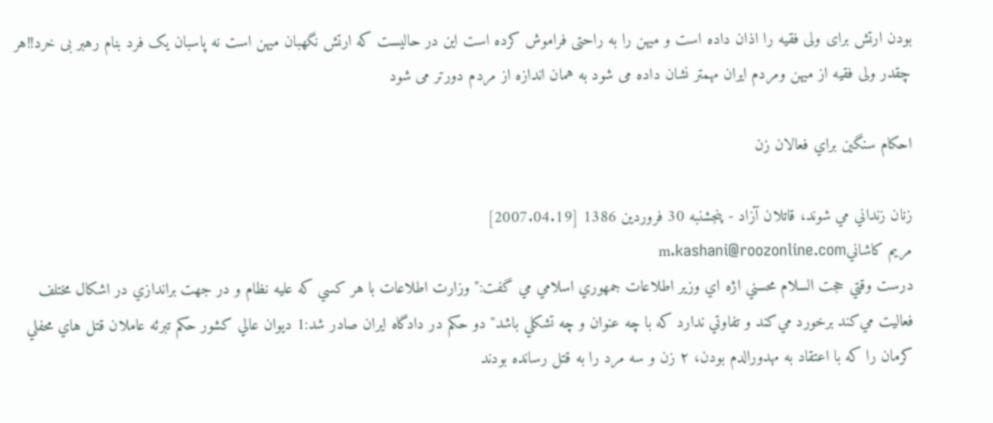بودن ارتش برای ولی فقیه را اذان داده است و میهن را به راحتی فراموش کرده است این در حالیست که ارتش نگهبان میهن است نه پاسبان یک فرد بنام رهبر بی خرد!!هر چقدر ولی فقیه از میهن ومردم ایران مهمتر نشان داده می شود به همان اندازه از مردم دورتر می شود

احکام سنگين براي فعالان زن

زنان زنداني مي شوند، قاتلان آزاد - پنجشنبه 30 فروردین 1386 [2007.04.19]
مريم کاشانيm.kashani@roozonline.com
درست وقتي حجت السلام محسني اژه اي وزير اطلاعات جمهوري اسلامي مي گفت:" وزارت اطلاعات با هر کسي که عليه نظام و در جهت براندازي در اشکال مختلف فعاليت مي‌کند برخورد مي‌کند و تفاوتي ندارد که با چه عنوان و چه تشکلي باشد" دو حکم در دادگاه ايران صادر شد:1 ديوان عالي کشور حکم تبرئه عاملان قتل هاي محفلي کرمان را که با اعتقاد به مهدورالدم بودن، ۲ زن و سه مرد را به قتل رسانده بودند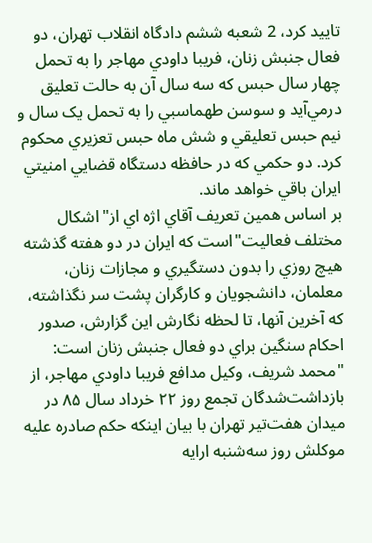تاييد کرد، 2 شعبه ششم دادگاه انقلاب تهران، دو فعال جنبش زنان، فريبا داودي مهاجر را به تحمل چهار سال حبس که سه سال آن به حالت تعليق درمي‌آيد و سوسن طهماسبي را به تحمل يک سال و نيم حبس تعليقي و شش ماه حبس تعزيري محکوم کرد. دو حکمي که در حافظه دستگاه قضايي امنيتي ايران باقي خواهد ماند.
بر اساس همين تعريف آقاي اژه اي از"اشکال مختلف فعاليت"است که ايران در دو هفته گذشته هيچ روزي را بدون دستگيري و مجازات زنان، معلمان، دانشجويان و کارگران پشت سر نگذاشته، که آخرين آنها، تا لحظه نگارش اين گزارش، صدور احکام سنگين براي دو فعال جنبش زنان است:
"محمد شريف‌، وکيل مدافع فريبا داودي مهاجر، از بازداشت‌شدگان تجمع روز ۲۲ خرداد سال ۸۵ در ميدان هفت‌تير تهران با بيان اينکه حکم صادره عليه موکلش روز سه‌شنبه ارايه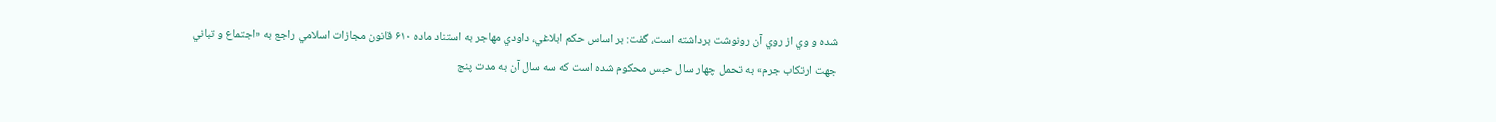شده و وي از روي آن رونوشت برداشته است، گفت: بر اساس حکم ابلاغي، داودي مهاجر به استناد ماده ۶۱۰ قانون مجازات اسلامي راجع به «اجتماع و تباني جهت ارتکاب جرم» به تحمل چهار سال حبس محکوم شده است که سه سال آن به مدت پنج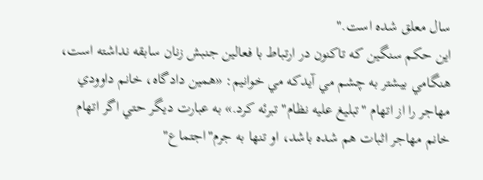سال معلق شده است."
اين حکم سنگين که تاکنون در ارتباط با فعالين جنبش زنان سابقه نداشته است، هنگامي بيشتر به چشم مي آيدکه مي خوانيم: «همين دادگاه، خانم داوودي مهاجر را از اتهام "تبليغ عليه نظام" تبرئه کرد.» به عبارت ديگر حتي اگر اتهام خانم مهاجر اثبات هم شده باشد، او تنها به جرم"اجتماع"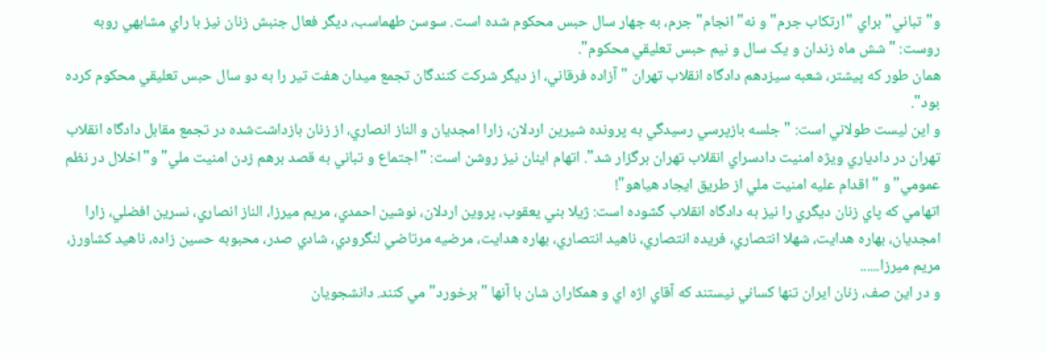و"تباني" براي "ارتکاب جرم" و نه" انجام" جرم، به جهار سال حبس محکوم شده است. سوسن طهماسب، ديگر فعال جنبش زنان نيز با راي مشابهي روبه روست: "شش ماه زندان و يک سال و نيم حبس تعليقي محکوم".
همان طور که پيشتر، شعبه سيزدهم دادگاه انقلاب تهران "آزاده فرقاني، از ديگر شرکت کنندگان تجمع ميدان هفت تير را به دو سال حبس تعليقي محکوم کرده بود".
و اين ليست طولاني است: "جلسه بازپرسي رسيدگي به پرونده شيرين اردلان، زارا امجديان و الناز انصاري، از زنان بازداشت‌شده در تجمع مقابل دادگاه انقلاب تهران در دادياري ويژه امنيت دادسراي انقلاب تهران برگزار شد". اتهام اينان نيز روشن است: "اجتماع و تباني به قصد برهم زدن امنيت ملي"و"اخلال در نظم عمومي"و " اقدام عليه امنيت ملي از طريق ايجاد هياهو"!
اتهامي که پاي زنان ديگري را نيز به دادگاه انقلاب گشوده است: ژيلا بني يعقوب، پروين اردلان، نوشين احمدي، مريم ميرزا، الناز انصاري، نسرين افضلي، زارا امجديان، بهاره هدايت، شهلا انتصاري، فريده انتصاري، ناهيد انتصاري، بهاره هدايت، مرضيه مرتاضي لنگرودي، شادي صدر، محبوبه حسين زاده، ناهيد کشاورز، مريم ميرزا......
و در اين صف، زنان ايران تنها کساني نيستند که آقاي اژه اي و همکاران شان با آنها "برخورد" مي کنند. دانشجويان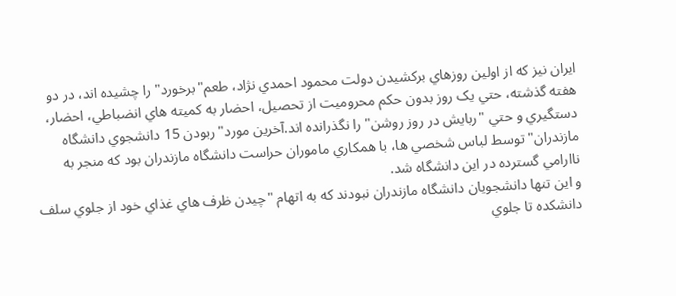ايران نيز که از اولين روزهاي برکشيدن دولت محمود احمدي نژاد، طعم"برخورد" را چشيده اند، در دو هفته گذشته، حتي يک روز بدون حکم محروميت از تحصيل، احضار به کميته هاي انضباطي، احضار، دستگيري و حتي "ربايش در روز روشن" را نگذرانده اند.آخرين مورد" ربودن 15 دانشجوي دانشگاه مازندران" توسط لباس شخصي ها، با همکاري ماموران حراست دانشگاه مازندران بود که منجر به ناارامي گسترده در اين دانشگاه شد.
و اين تنها دانشجويان دانشگاه مازندران نبودند که به اتهام "چيدن ظرف هاي غذاي خود از جلوي سلف دانشکده تا جلوي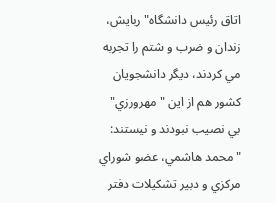اتاق رئيس دانشگاه" ربايش، زندان و ضرب و شتم را تجربه مي کردند، ديگر دانشجويان کشور هم از اين "مهرورزي" بي نصيب نبودند و نيستند: "محمد هاشمي، عضو شوراي مرکزي و دبير تشکيلات دفتر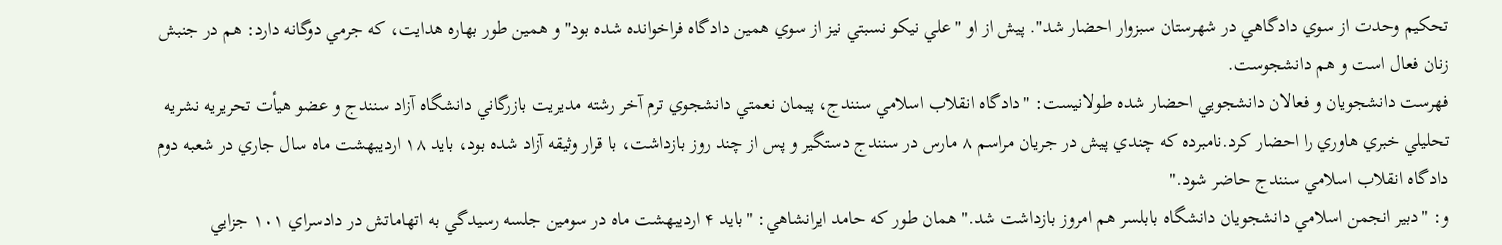تحکيم وحدت از سوي دادگاهي در شهرستان سبزوار احضار شد". پيش از او "علي نيکو نسبتي نيز از سوي همين دادگاه فراخوانده شده بود" و همين طور بهاره هدايت، که جرمي دوگانه دارد: هم در جنبش زنان فعال است و هم دانشجوست.
فهرست دانشجويان و فعالان دانشجويي احضار شده طولانيست: "دادگاه انقلاب اسلامي سنندج، پيمان نعمتي دانشجوي ترم آخر رشته مديريت بازرگاني دانشگاه آزاد سنندج و عضو هيأت تحريريه نشريه تحليلي خبري هاوري را احضار کرد.نامبرده که چندي پيش در جريان مراسم ۸ مارس در سنندج دستگير و پس از چند روز بازداشت، با قرار وثيقه آزاد شده بود، بايد ۱۸ ارديبهشت ماه سال جاري در شعبه دوم دادگاه انقلاب اسلامي سنندج حاضر شود."
و: "دبير انجمن اسلامي دانشجويان دانشگاه بابلسر هم امروز بازداشت شد." همان طور که حامد ايرانشاهي: "بايد ۴ ارديبهشت ماه در سومين جلسه رسيدگي به اتهاماتش در دادسراي ۱۰۱ جزايي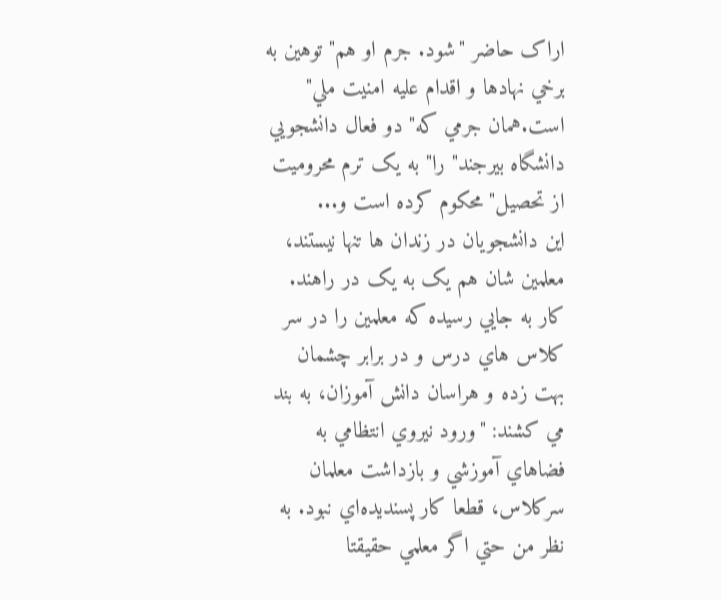اراک حاضر "شود. جرم او هم" توهين به برخي نهادها و اقدام عليه امنيت ملي" است.همان جرمي که" دو فعال دانشجويي دانشگاه بيرجند" را" به يک ترم محروميت از تحصيل" محکوم کرده است و...
اين دانشجويان در زندان ها تنها نيستند، معلمين شان هم يک به يک در راهند. کار به جايي رسيده که معلمين را در سر کلاس هاي درس و در برابر چشمان بهت زده و هراسان دانش آموزان، به بند مي کشند: "ورود نيروي انتظامي به فضاهاي آموزشي و بازداشت معلمان سرکلاس، قطعا کار پسنديده‌اي نبود. به نظر من حتي اگر معلمي حقيقتا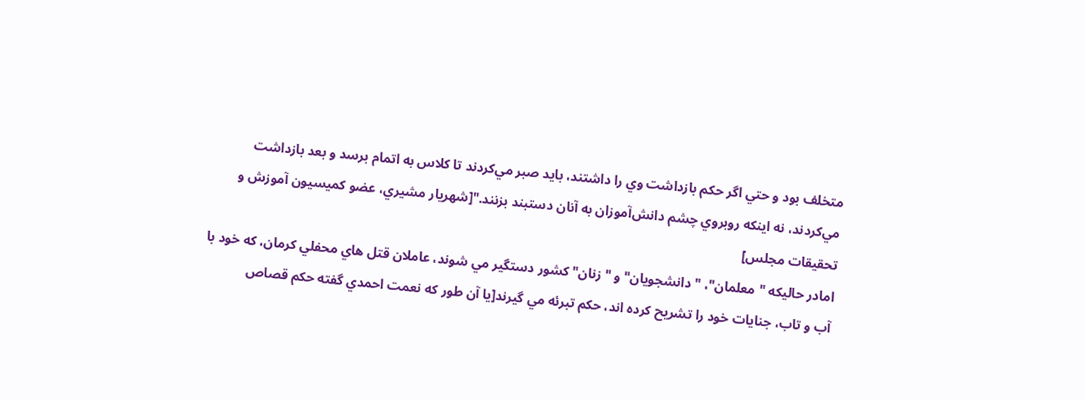متخلف بود و حتي اگر حکم بازداشت وي را داشتند، بايد صبر مي‌کردند تا کلاس به اتمام برسد و بعد بازداشت مي‌کردند، نه اينکه روبروي چشم دانش‌آموزان به آنان دستبند بزنند."[شهريار مشيري، عضو کميسيون آموزش و تحقيقات مجلس]
امادر حاليکه "معلمان"، "دانشجويان"و "زنان" کشور دستگير مي شوند، عاملان قتل هاي محفلي کرمان، که خود با آب و تاب، جنايات خود را تشريح کرده اند، حکم تبرئه مي گيرند[يا آن طور که نعمت احمدي گفته حكم قصاص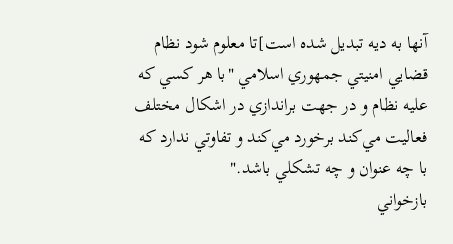آنها به ديه تبديل شده است]تا معلوم شود نظام قضايي امنيتي جمهوري اسلامي "با هر کسي که عليه نظام و در جهت براندازي در اشکال مختلف فعاليت مي‌کند برخورد مي‌کند و تفاوتي ندارد که با چه عنوان و چه تشکلي باشد."
بازخواني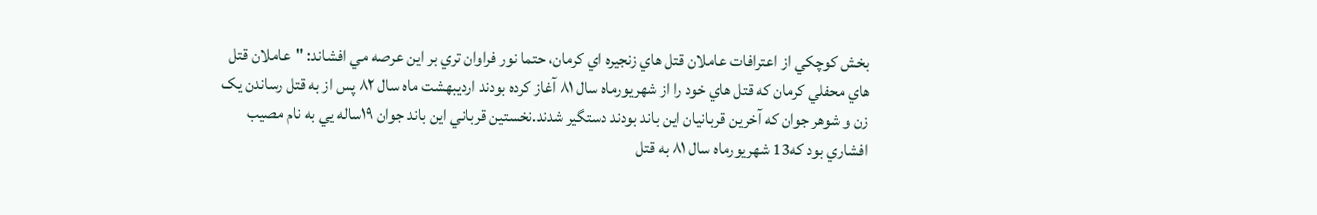بخش کوچکي از اعترافات عاملان قتل هاي زنجيره اي کرمان، حتما نور فراوان تري بر اين عرصه مي افشاند: "عاملان قتل هاي محفلي کرمان که قتل هاي خود را از شهريورماه سال ۸۱ آغاز کرده بودند ارديبهشت ماه سال ۸۲ پس از به قتل رساندن يک زن و شوهر جوان که آخرين قربانيان اين باند بودند دستگير شدند.نخستين قرباني اين باند جوان ۱۹ساله يي به نام مصيب افشاري بود که13 شهريورماه سال ۸۱ به قتل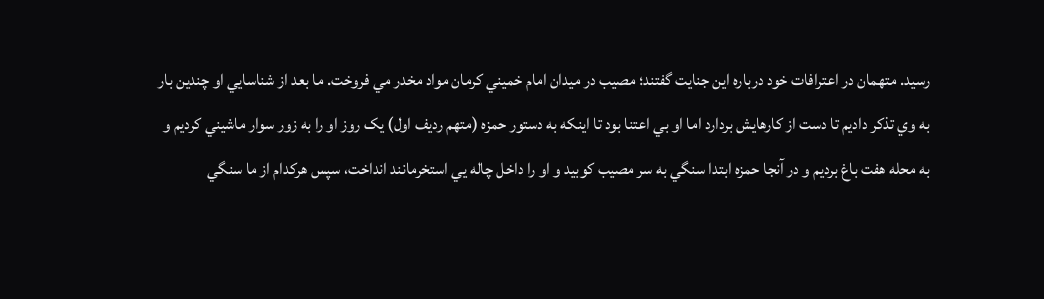رسيد. متهمان در اعترافات خود درباره اين جنايت گفتند؛ مصيب در ميدان امام خميني کرمان مواد مخدر مي فروخت. ما بعد از شناسايي او چندين بار به وي تذکر داديم تا دست از کارهايش بردارد اما او بي اعتنا بود تا اينکه به دستور حمزه (متهم رديف اول) يک روز او را به زور سوار ماشيني کرديم و به محله هفت باغ برديم و در آنجا حمزه ابتدا سنگي به سر مصيب کوبيد و او را داخل چاله يي استخرمانند انداخت، سپس هرکدام از ما سنگي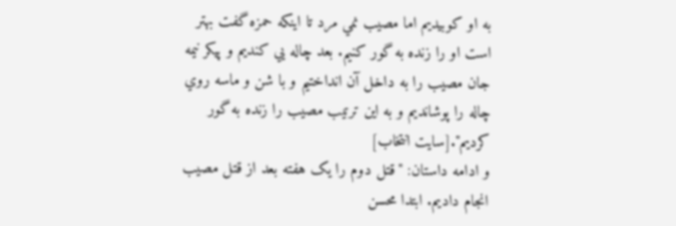به او کوبيديم اما مصيب نمي مرد تا اينکه حمزه گفت بهتر است او را زنده به گور کنيم. بعد چاله يي کنديم و پيکر نيمه جان مصيب را به داخل آن انداختيم و با شن و ماسه روي چاله را پوشانديم و به اين ترتيب مصيب را زنده به گور کرديم".[سايت انتخاب]
و ادامه داستان: "قتل دوم را يک هفته بعد از قتل مصيب انجام داديم. ابتدا محسن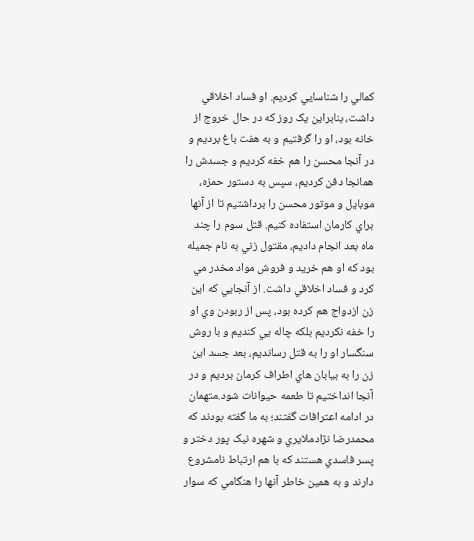کمالي را شناسايي کرديم. او فساد اخلاقي داشت، بنابراين يک روز که در حال خروج از خانه بود، او را گرفتيم و به هفت باغ برديم و در آنجا محسن را هم خفه کرديم و جسدش را همانجا دفن کرديم، سپس به دستور حمزه، موبايل و موتور محسن را برداشتيم تا از آنها براي کارمان استفاده کنيم. قتل سوم را چند ماه بعد انجام داديم، مقتول زني به نام جميله بود که او هم خريد و فروش مواد مخدر مي کرد و فساد اخلاقي داشت. از آنجايي که اين زن ازدواج هم کرده بود، پس از ربودن وي او را خفه نکرديم بلکه چاله يي کنديم و با روش سنگسار او را به قتل رسانديم، بعد جسد اين زن را به بيابان هاي اطراف کرمان برديم و در آنجا انداختيم تا طعمه حيوانات شود.متهمان در ادامه اعترافات گفتند؛ به ما گفته بودند که محمدرضا نژادملايري و شهره نيک پور دختر و پسر فاسدي هستند که با هم ارتباط نامشروع دارند و به همين خاطر آنها را هنگامي که سوار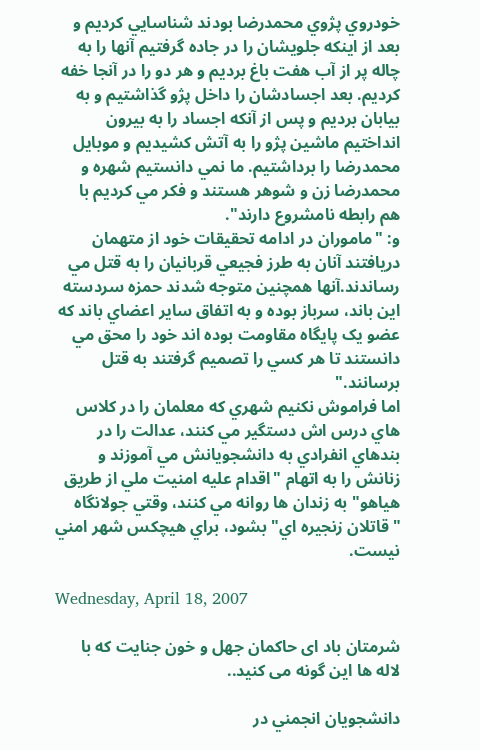خودروي پژوي محمدرضا بودند شناسايي کرديم و بعد از اينکه جلويشان را در جاده گرفتيم آنها را به چاله پر از آب هفت باغ برديم و هر دو را در آنجا خفه کرديم. بعد اجسادشان را داخل پژو گذاشتيم و به بيابان برديم و پس از آنکه اجساد را به بيرون انداختيم ماشين پژو را به آتش کشيديم و موبايل محمدرضا را برداشتيم. ما نمي دانستيم شهره و محمدرضا زن و شوهر هستند و فکر مي کرديم با هم رابطه نامشروع دارند".
و: "ماموران در ادامه تحقيقات خود از متهمان دريافتند آنان به طرز فجيعي قربانيان را به قتل مي رساندند.آنها همچنين متوجه شدند حمزه سردسته اين باند، سرباز بوده و به اتفاق ساير اعضاي باند که عضو يک پايگاه مقاومت بوده اند خود را محق مي دانستند تا هر کسي را تصميم گرفتند به قتل برسانند."
اما فراموش نکنيم شهري که معلمان را در کلاس هاي درس اش دستگير مي کنند، عدالت را در بندهاي انفرادي به دانشجويانش مي آموزند و زنانش را به اتهام "اقدام عليه امنيت ملي از طريق هياهو" به زندان ها روانه مي کنند، وقتي جولانگاه "قاتلان زنجيره اي" بشود، براي هيچکس شهر امني نيست.

Wednesday, April 18, 2007

شرمتان باد ای حاکمان جهل و خون جنايت که با لاله ها اين گونه می کنيد..

دانشجويان انجمني در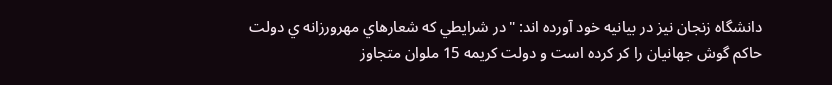دانشگاه زنجان نيز در بيانيه خود آورده اند: "در شرايطي که شعارهاي مهرورزانه ي دولت حاکم گوش جهانيان را کر کرده است و دولت کريمه 15 ملوان متجاوز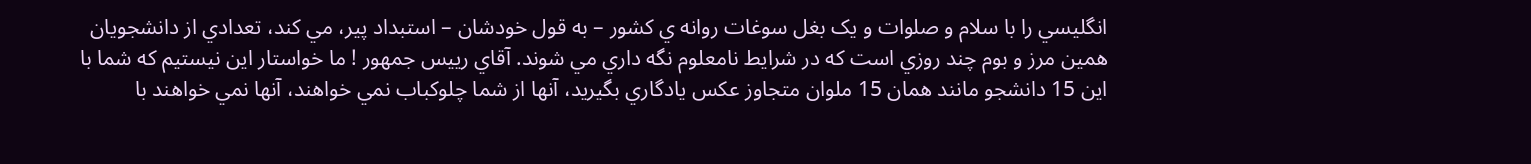انگليسي را با سلام و صلوات و يک بغل سوغات روانه ي کشور – به قول خودشان – استبداد پير، مي کند، تعدادي از دانشجويان همين مرز و بوم چند روزي است که در شرايط نامعلوم نگه داري مي شوند. آقاي رييس جمهور ! ما خواستار اين نيستيم که شما با اين 15 دانشجو مانند همان 15 ملوان متجاوز عکس يادگاري بگيريد، آنها از شما چلوکباب نمي خواهند، آنها نمي خواهند با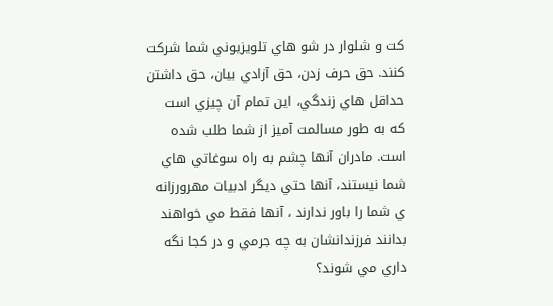کت و شلوار در شو هاي تلويزيوني شما شرکت کنند. حق حرف زدن، حق آزادي بيان، حق داشتن حداقل هاي زندگي، اين تمام آن چيزي است که به طور مسالمت آميز از شما طلب شده است. مادران آنها چشم به راه سوغاتي هاي شما نيستند، آنها حتي ديگر ادبيات مهرورزانه ي شما را باور ندارند ، آنها فقط مي خواهند بدانند فرزندانشان به چه جرمي و در کجا نگه داري مي شوند؟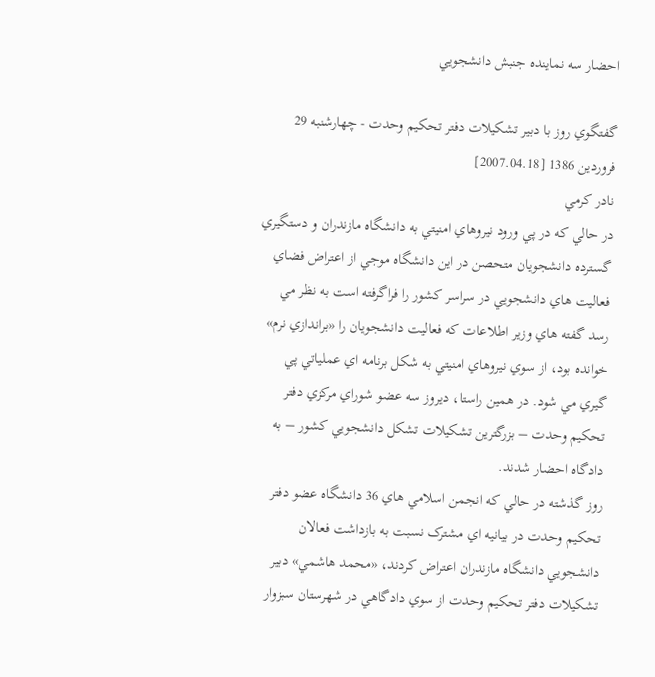احضار سه نماينده جنبش دانشجويي

گفتگوي روز با دبير تشکيلات دفتر تحکيم وحدت - چهارشنبه 29 فروردین 1386 [2007.04.18]
نادر کرمي
در حالي که در پي ورود نيروهاي امنيتي به دانشگاه مازندران و دستگيري گسترده دانشجويان متحصن در اين دانشگاه موجي از اعتراض فضاي فعاليت هاي دانشجويي در سراسر کشور را فراگرفته است به نظر مي رسد گفته هاي وزير اطلاعات که فعاليت دانشجويان را «براندازي نرم» خوانده بود، از سوي نيروهاي امنيتي به شکل برنامه اي عملياتي پي گيري مي شود. در همين راستا، ديروز سه عضو شوراي مرکزي دفتر تحکيم وحدت – بزرگترين تشکيلات تشکل دانشجويي کشور – به دادگاه احضار شدند.
روز گذشته در حالي که انجمن اسلامي هاي 36 دانشگاه عضو دفتر تحکيم وحدت در بيانيه اي مشترک نسبت به بازداشت فعالان دانشجويي دانشگاه مازندران اعتراض کردند، «محمد هاشمي» دبير تشکيلات دفتر تحکيم وحدت از سوي دادگاهي در شهرستان سبزوار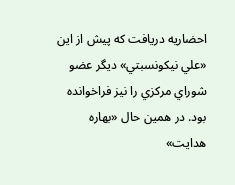احضاريه دريافت که پيش از اين «علي نيکونسبتي» ديگر عضو شوراي مرکزي را نيز فراخوانده بود. در همين حال «بهاره هدايت»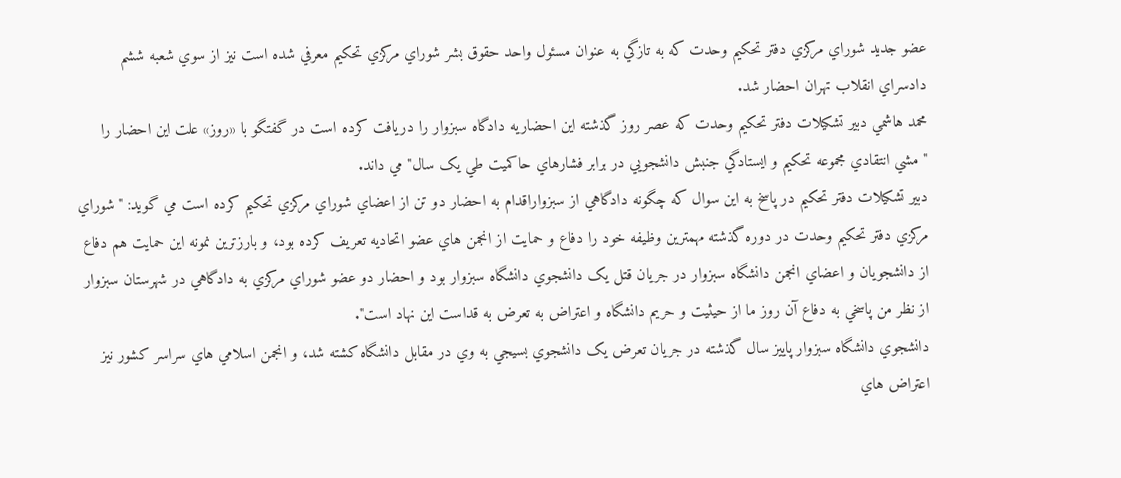عضو جديد شوراي مرکزي دفتر تحکيم وحدت که به تازگي به عنوان مسئول واحد حقوق بشر شوراي مرکزي تحکيم معرفي شده است نيز از سوي شعبه ششم دادسراي انقلاب تهران احضار شد.
محمد هاشمي دبير تشکيلات دفتر تحکيم وحدت که عصر روز گذشته اين احضاريه دادگاه سبزوار را دريافت کرده است در گفتگو با «روز» علت اين احضار را "مشي انتقادي مجموعه تحکيم و ايستادگي جنبش دانشجويي در برابر فشارهاي حاکميت طي يک سال" مي داند.
دبير تشکيلات دفتر تحکيم در پاسخ به اين سوال که چگونه دادگاهي از سبزواراقدام به احضار دو تن از اعضاي شوراي مرکزي تحکيم کرده است مي گويد: "شوراي مرکزي دفتر تحکيم وحدت در دوره گذشته مهمترين وظيفه خود را دفاع و حمايت از انجمن هاي عضو اتحاديه تعريف کرده بود، و بارزترين نمونه اين حمايت هم دفاع از دانشجويان و اعضاي انجمن دانشگاه سبزوار در جريان قتل يک دانشجوي دانشگاه سبزوار بود و احضار دو عضو شوراي مرکزي به دادگاهي در شهرستان سبزوار از نظر من پاسخي به دفاع آن روز ما از حيثيت و حريم دانشگاه و اعتراض به تعرض به قداست اين نهاد است".
دانشجوي دانشگاه سبزوار پاييز سال گذشته در جريان تعرض يک دانشجوي بسيجي به وي در مقابل دانشگاه کشته شد، و انجمن اسلامي هاي سراسر کشور نيز اعتراض هاي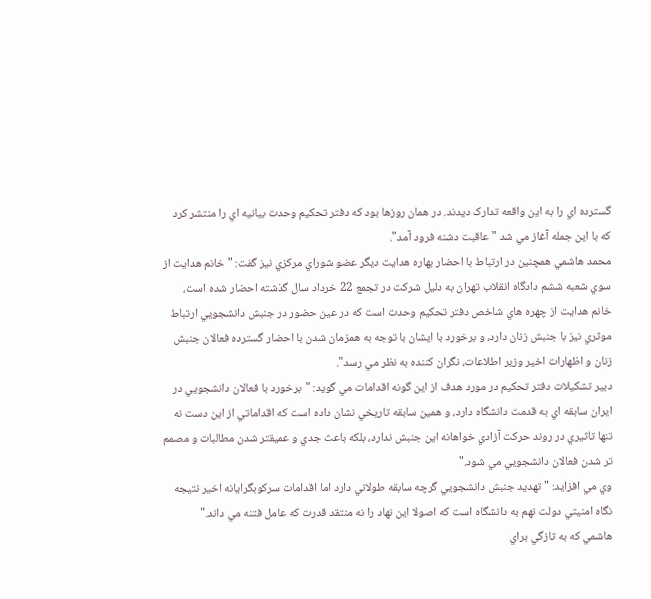گسترده اي را به اين واقعه تدارک ديدند. در همان روزها بود که دفتر تحکيم وحدت بيانيه اي را منتشر کرد که با اين جمله آغاز مي شد "عاقبت دشنه فرود آمد".
محمد هاشمي همچنين در ارتباط با احضار بهاره هدايت ديگر عضو شوراي مرکزي نيز گفت: "خانم هدايت از سوي شعبه ششم دادگاه انقلاب تهران به دليل شرکت در تجمع 22 خرداد سال گذشته احضار شده است، خانم هدايت از چهره هاي شاخص دفتر تحکيم وحدت است که در عين حضور در جنبش دانشجويي ارتباط موثري نيز با جنبش زنان دارد، و برخورد با ايشان با توجه به همزمان شدن با احضار گسترده فعالان جنبش زنان و اظهارات اخير وزير اطلاعات، نگران کننده به نظر مي رسد".
دبير تشکيلات دفتر تحکيم در مورد هدف از اين گونه اقدامات مي گويد: "برخورد با فعالان دانشجويي در ايران سابقه اي به قدمت دانشگاه دارد، و همين سابقه تاريخي نشان داده است که اقداماتي از اين دست نه تنها تاثيري در روند حرکت آزادي خواهانه اين جنبش ندارد، بلکه باعث جدي و عميقتر شدن مطالبات و مصمم تر شدن فعالان دانشجويي مي شود."
وي مي افزايد: "تهديد جنبش دانشجويي گرچه سابقه طولاني دارد اما اقدامات سرکوبگرايانه اخير نتيجه نگاه امنيتي دولت نهم به دانشگاه است که اصولا اين نهاد را نه منتقد قدرت که عامل فتنه مي داند."
هاشمي که به تازگي براي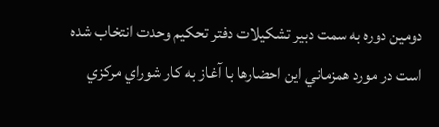دومين دوره به سمت دبير تشکيلات دفتر تحکيم وحدت انتخاب شده است در مورد همزماني اين احضارها با آغاز به کار شوراي مرکزي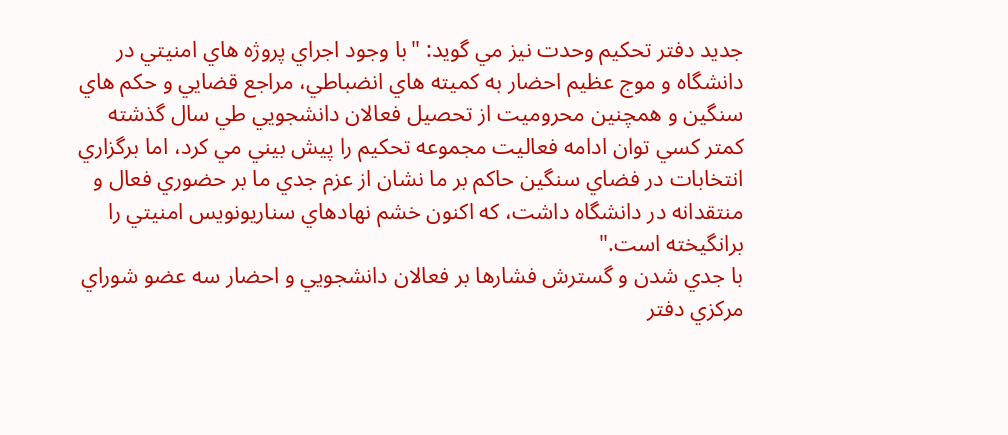جديد دفتر تحکيم وحدت نيز مي گويد: "با وجود اجراي پروژه هاي امنيتي در دانشگاه و موج عظيم احضار به کميته هاي انضباطي، مراجع قضايي و حکم هاي سنگين و همچنين محروميت از تحصيل فعالان دانشجويي طي سال گذشته کمتر کسي توان ادامه فعاليت مجموعه تحکيم را پيش بيني مي کرد، اما برگزاري انتخابات در فضاي سنگين حاکم بر ما نشان از عزم جدي ما بر حضوري فعال و منتقدانه در دانشگاه داشت، که اکنون خشم نهادهاي سناريونويس امنيتي را برانگيخته است."
با جدي شدن و گسترش فشارها بر فعالان دانشجويي و احضار سه عضو شوراي مرکزي دفتر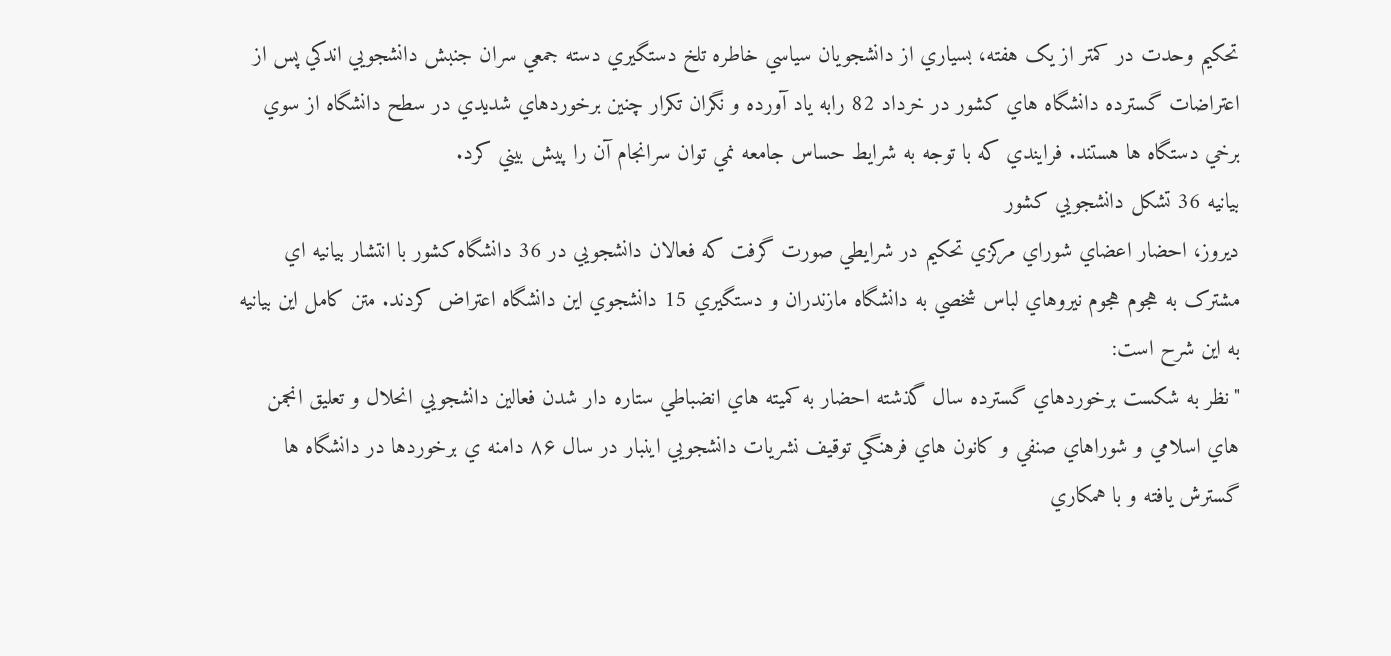تحکيم وحدت در کمتر از يک هفته، بسياري از دانشجويان سياسي خاطره تلخ دستگيري دسته جمعي سران جنبش دانشجويي اندکي پس از اعتراضات گسترده دانشگاه هاي کشور در خرداد 82 رابه ياد آورده و نگران تکرار چنين برخوردهاي شديدي در سطح دانشگاه از سوي برخي دستگاه ها هستند. فرايندي که با توجه به شرايط حساس جامعه نمي توان سرانجام آن را پيش بيني کرد.
بيانيه 36 تشکل دانشجويي کشور
ديروز، احضار اعضاي شوراي مرکزي تحکيم در شرايطي صورت گرفت که فعالان دانشجويي در 36 دانشگاه کشور با انتشار بيانيه اي مشترک به هجوم هجوم نيروهاي لباس شخصي به دانشگاه مازندران و دستگيري 15 دانشجوي اين دانشگاه اعتراض کردند. متن کامل اين بيانيه به اين شرح است:
"نظر به شکست برخوردهاي گسترده سال گذشته احضار به کميته هاي انضباطي ستاره دار شدن فعالين دانشجويي انحلال و تعليق انجمن هاي اسلامي و شوراهاي صنفي و کانون هاي فرهنگي توقيف نشريات دانشجويي اينبار در سال ۸۶ دامنه ي برخوردها در دانشگاه ها گسترش يافته و با همکاري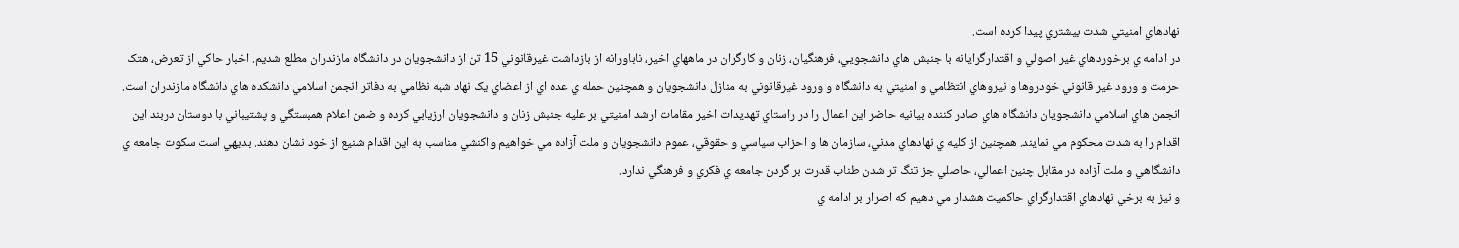نهادهاي امنيتي شدت بيشتري پيدا کرده است.
در ادامه ي برخوردهاي غير اصولي و اقتدارگرايانه با جنبش هاي دانشجويي، فرهنگيان، زنان و کارگران در ماههاي اخير، ناباورانه از بازداشت غيرقانوني 15 تن از دانشجويان در دانشگاه مازندران مطلع شديم. اخبار حاکي از تعرض، هتک حرمت و ورود غير قانوني خودروها و نيروهاي انتظامي و امنيتي به دانشگاه و ورود غيرقانوني به منازل دانشجويان و همچنين حمله ي عده اي از اعضاي يک نهاد شبه نظامي به دفاتر انجمن اسلامي دانشکده هاي دانشگاه مازندران است. انجمن هاي اسلامي دانشجويان دانشگاه هاي صادر کننده بيانيه حاضر اين اعمال را در راستاي تهديدات اخير مقامات ارشد امنيتي بر عليه جنبش زنان و دانشجويان ارزيابي کرده و ضمن اعلام همبستگي و پشتيباني با دوستان دربند اين اقدام را به شدت محکوم مي نمايند. همچنين از کليه ي نهادهاي مدني، سازمان ها و احزاب سياسي و حقوقي، عموم دانشجويان و ملت آزاده مي خواهيم واکنشي مناسب به اين اقدام شنيع از خود نشان دهند. بديهي است سکوت جامعه ي دانشگاهي و ملت آزاده در مقابل چنين اعمالي، حاصلي جز تنگ تر شدن طناب قدرت بر گردن جامعه ي فکري و فرهنگي ندارد.
و نيز به برخي نهادهاي اقتدارگراي حاکميت هشدار مي دهيم که اصرار بر ادامه ي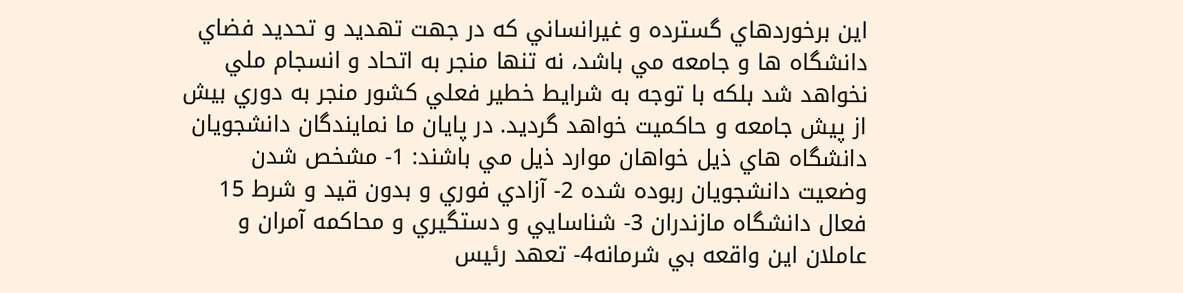اين برخوردهاي گسترده و غيرانساني که در جهت تهديد و تحديد فضاي دانشگاه ها و جامعه مي باشد، نه تنها منجر به اتحاد و انسجام ملي نخواهد شد بلکه با توجه به شرايط خطير فعلي کشور منجر به دوري بيش از پيش جامعه و حاکميت خواهد گرديد. در پايان ما نمايندگان دانشجويان دانشگاه هاي ذيل خواهان موارد ذيل مي باشند: 1- مشخص شدن وضعيت دانشجويان ربوده شده 2- آزادي فوري و بدون قيد و شرط 15 فعال دانشگاه مازندران 3- شناسايي و دستگيري و محاکمه آمران و عاملان اين واقعه بي شرمانه4- تعهد رئيس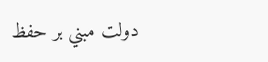دولت مبني بر حفظ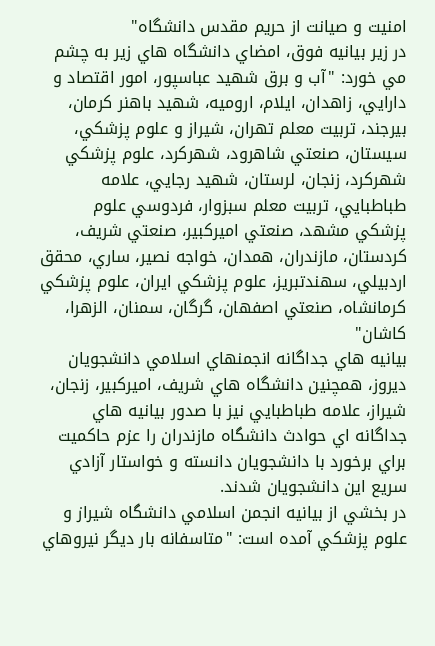امنيت و صيانت از حريم مقدس دانشگاه"
در زير بيانيه فوق، امضاي دانشگاه هاي زير به چشم مي خورد: "آب و برق شهيد عباسپور، امور اقتصاد و دارايي، زاهدان، ايلام، اروميه، شهيد باهنر کرمان، بيرجند، تربيت معلم تهران، شيراز و علوم پزشکي، سيستان، صنعتي شاهرود، شهرکرد، علوم پزشکي شهرکرد، زنجان، لرستان، شهيد رجايي، علامه طباطبايي، تربيت معلم سبزوار، فردوسي علوم پزشکي مشهد، صنعتي اميرکبير، صنعتي شريف، کردستان، مازندران، همدان، خواجه نصير، ساري، محقق اردبيلي، سهندتبريز، علوم پزشکي ايران، علوم پزشکي کرمانشاه، صنعتي اصفهان، گرگان، سمنان، الزهرا، کاشان"
بيانيه هاي جداگانه انجمنهاي اسلامي دانشجويان
ديروز، همچنين دانشگاه هاي شريف، اميرکبير، زنجان، شيراز، علامه طباطبايي نيز با صدور بيانيه هاي جداگانه اي حوادث دانشگاه مازندران را عزم حاکميت براي برخورد با دانشجويان دانسته و خواستار آزادي سريع اين دانشجويان شدند.
در بخشي از بيانيه انجمن اسلامي دانشگاه شيراز و علوم پزشكي آمده است: "متاسفانه بار ديگر نيروهاي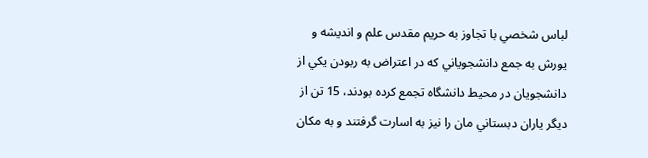لباس شخصي با تجاوز به حريم مقدس علم و انديشه و يورش به جمع دانشجوياني كه در اعتراض به ربودن يكي از دانشجويان در محيط دانشگاه تجمع كرده بودند، 15 تن از ديگر ياران دبستاني مان را نيز به اسارت گرفتند و به مكان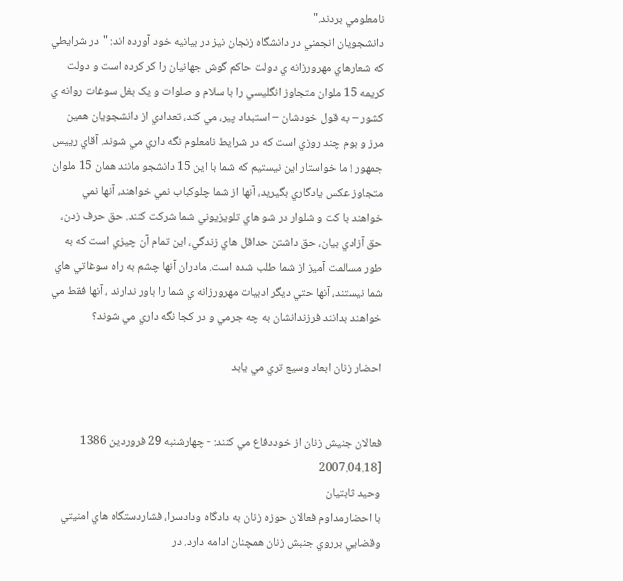نامعلومي بردند."
دانشجويان انجمني در دانشگاه زنجان نيز در بيانيه خود آورده اند: "در شرايطي که شعارهاي مهرورزانه ي دولت حاکم گوش جهانيان را کر کرده است و دولت کريمه 15 ملوان متجاوز انگليسي را با سلام و صلوات و يک بغل سوغات روانه ي کشور – به قول خودشان – استبداد پير، مي کند، تعدادي از دانشجويان همين مرز و بوم چند روزي است که در شرايط نامعلوم نگه داري مي شوند. آقاي رييس جمهور ! ما خواستار اين نيستيم که شما با اين 15 دانشجو مانند همان 15 ملوان متجاوز عکس يادگاري بگيريد، آنها از شما چلوکباب نمي خواهند، آنها نمي خواهند با کت و شلوار در شو هاي تلويزيوني شما شرکت کنند. حق حرف زدن، حق آزادي بيان، حق داشتن حداقل هاي زندگي، اين تمام آن چيزي است که به طور مسالمت آميز از شما طلب شده است. مادران آنها چشم به راه سوغاتي هاي شما نيستند، آنها حتي ديگر ادبيات مهرورزانه ي شما را باور ندارند ، آنها فقط مي خواهند بدانند فرزندانشان به چه جرمي و در کجا نگه داري مي شوند؟

احضار زنان ابعاد وسيع تري مي يابد


فعالان جنيش زنان از خوددفاع مي کنند: - چهارشنبه 29 فروردین 1386 [2007.04.18
وحيد ثابتيان
با احضارمداوم فعالان حوزه زنان به دادگاه ودادسرا، فشاردستگاه هاي امنيتي وقضايي برروي جنبش زنان همچنان ادامه دارد. در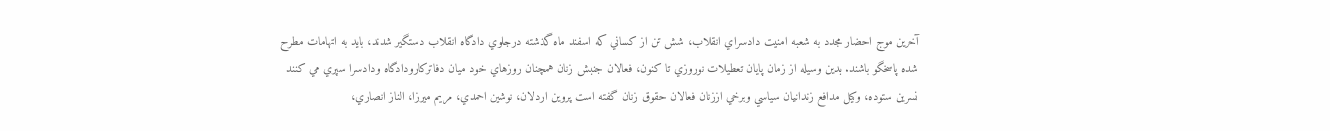آخرين موج احضار مجدد به شعبه امنيت دادسراي انقلاب، شش تن از کساني که اسفند ماه گذشته درجلوي دادگاه انقلاب دستگير شدند، بايد به اتهامات مطرح شده پاسخگو باشند. بدين وسيله از زمان پايان تعطيلات نوروزي تا کنون، فعالان جنبش زنان همچنان روزهاي خود ميان دفاترکارودادگاه ودادسرا سپري مي کنند
نسرين ستوده، وکيل مدافع زندانيان سياسي وبرخي اززنان فعالان حقوق زنان گفته است پروين اردلان، نوشين احمدي، مريم ميرزا، الناز انصاري،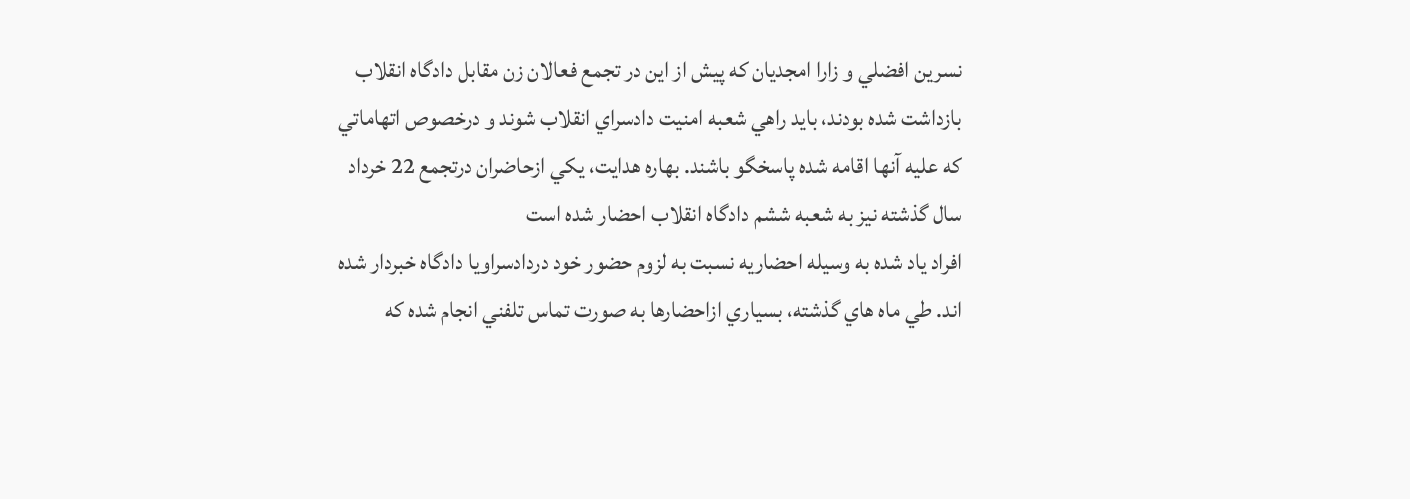نسرين افضلي و زارا امجديان كه پيش از اين در تجمع فعالان زن مقابل دادگاه انقلاب بازداشت شده بودند، بايد راهي شعبه امنيت دادسراي انقلاب شوند و درخصوص اتهاماتي که عليه آنها اقامه شده پاسخگو باشند. بهاره هدايت، يکي ازحاضران درتجمع 22 خرداد سال گذشته نيز به شعبه ششم دادگاه انقلاب احضار شده است
افراد ياد شده به وسيله احضاريه نسبت به لزوم حضور خود دردادسراويا دادگاه خبردار شده اند. طي ماه هاي گذشته، بسياري ازاحضارها به صورت تماس تلفني انجام شده که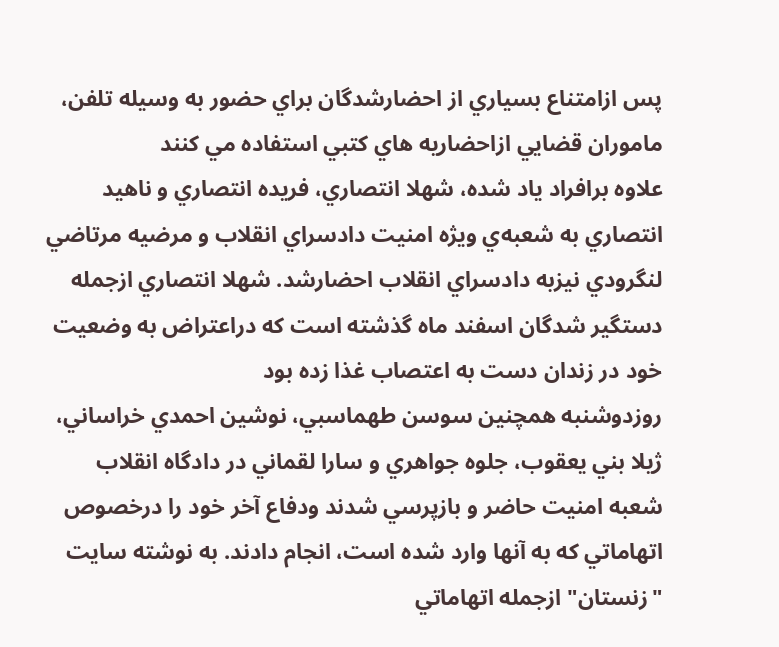پس ازامتناع بسياري از احضارشدگان براي حضور به وسيله تلفن، ماموران قضايي ازاحضاريه هاي کتبي استفاده مي کنند
علاوه برافراد ياد شده، شهلا انتصاري، فريده انتصاري و ناهيد انتصاري به شعبه‌ي ويژه امنيت دادسراي انقلاب و مرضيه مرتاضي لنگرودي نيزبه دادسراي انقلاب احضارشد. شهلا انتصاري ازجمله دستگير شدگان اسفند ماه گذشته است که دراعتراض به وضعيت خود در زندان دست به اعتصاب غذا زده بود
روزدوشنبه همچنين سوسن طهماسبي، نوشين احمدي خراساني، ژيلا بني يعقوب، جلوه جواهري و سارا لقماني در دادگاه انقلاب شعبه امنيت حاضر و بازپرسي شدند ودفاع آخر خود را درخصوص اتهاماتي که به آنها وارد شده است، انجام دادند. به نوشته سايت "زنستان" ازجمله اتهاماتي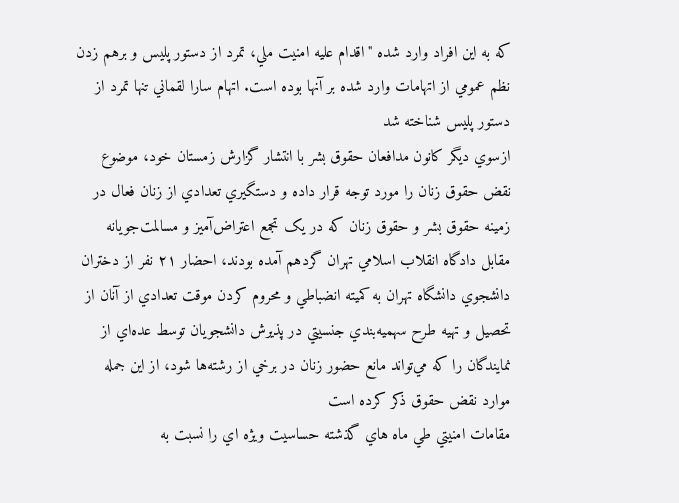که به اين افراد وارد شده "اقدام عليه امنيت ملي، تمرد از دستور پليس و برهم زدن نظم عمومي از اتهامات وارد شده بر آنها بوده است. اتهام سارا لقماني تنها تمرد از دستور پليس شناخته شد
ازسوي ديگر کانون مدافعان حقوق بشر با انتشار گزارش زمستان خود، موضوع نقض حقوق زنان را مورد توجه قرار داده و دستگيري تعدادي از زنان فعال در زمينه حقوق بشر و حقوق زنان که در يک تجمع اعتراض‌آميز و مسالمت‌جويانه مقابل دادگاه انقلاب اسلامي تهران گردهم آمده بودند، احضار ۲۱ نفر از دختران دانشجوي دانشگاه تهران به کميته انضباطي و محروم کردن موقت تعدادي از آنان از تحصيل و تهيه طرح سهميه‌بندي جنسيتي در پذيرش دانشجويان توسط عده‌اي از نمايندگان را که مي‌تواند مانع حضور زنان در برخي از رشته‌ها شود، از اين جمله موارد نقض حقوق ذکر کرده است
مقامات امنيتي طي ماه هاي گذشته حساسيت ويژه اي را نسبت به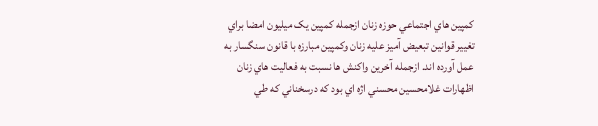کمپين هاي اجتماعي حوزه زنان ازجمله کمپين يک ميليون امضا براي تغيير قوانين تبعيض آميز عليه زنان وکمپين مبارزه با قانون سنگسار به عمل آورده اند. ازجمله آخرين واکنش ها نسبت به فعاليت هاي زنان اظهارات غلامحسين محسني اژه اي بود که درسخناني که طي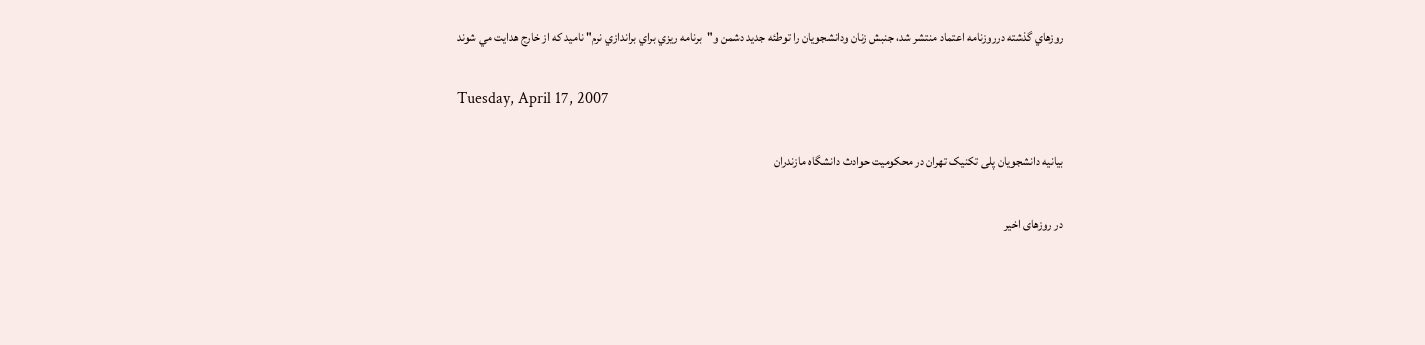روزهاي گذشته درروزنامه اعتماد منتشر شد، جنبش زنان ودانشجويان را توطئه جديد دشمن و"برنامه ريزي براي براندازي نرم" ناميد که از خارج هدايت مي شوند

Tuesday, April 17, 2007

بیانیه دانشجویان پلی تکنیک تهران در محکومیت حوادث دانشگاه مازندران

در روزهای اخیر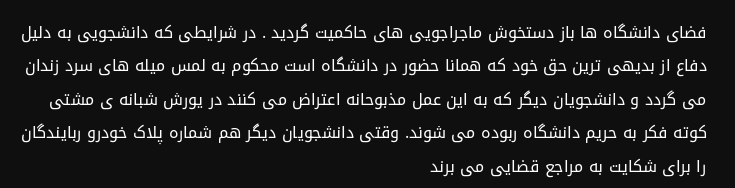فضای دانشگاه ها باز دستخوش ماجراجویی های حاکمیت گردید . در شرایطی که دانشجویی به دلیل دفاع از بدیهی ترین حق خود که همانا حضور در دانشگاه است محکوم به لمس میله های سرد زندان می گردد و دانشجویان دیگر که به این عمل مذبوحانه اعتراض می کنند در یورش شبانه ی مشتی کوته فکر به حریم دانشگاه ربوده می شوند. وقتی دانشجویان دیگر هم شماره پلاک خودرو ربایندگان را برای شکایت به مراجع قضایی می برند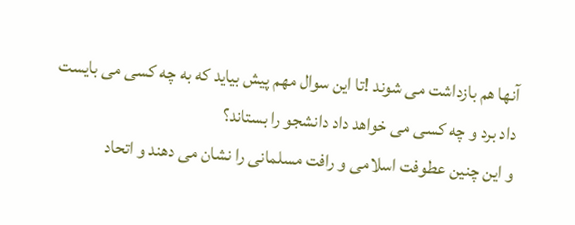آنها هم بازداشت می شوند !تا این سوال مهم پیش بیاید که به چه کسی می بایست داد برد و چه کسی می خواهد داد دانشجو را بستاند؟
و این چنین عطوفت اسلامی و رافت مسلمانی را نشان می دهند و اتحاد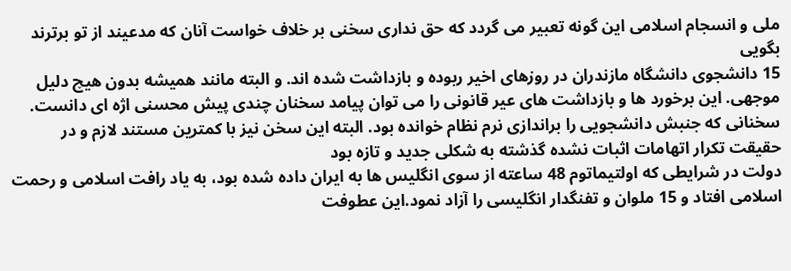ملی و انسجام اسلامی این گونه تعبیر می گردد که حق نداری سخنی بر خلاف خواست آنان که مدعیند از تو برترند بگویی
15 دانشجوی دانشگاه مازندران در روزهای اخیر ربوده و بازداشت شده اند. و البته مانند همیشه بدون هیچ دلیل موجهی. این برخورد ها و بازداشت های عیر قانونی را می توان پیامد سخنان چندی پیش محسنی اژه ای دانست. سخنانی که جنبش دانشجویی را براندازی نرم نظام خوانده بود. البته این سخن نیز با کمترین مستند لازم و در حقیقت تکرار اتهامات اثبات نشده گذشته به شکلی جدید و تازه بود
دولت در شرایطی که اولتیماتوم 48 ساعته از سوی انگلیس ها به ایران داده شده بود، به یاد رافت اسلامی و رحمت اسلامی افتاد و 15 ملوان و تفنگدار انگلیسی را آزاد نمود.این عطوفت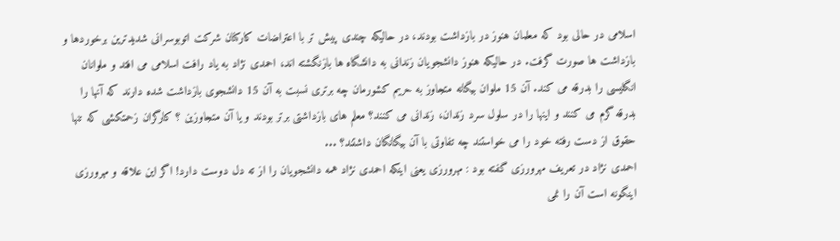اسلامی در حالی بود که معلمان هنوز در بازداشت بودند، در حالیکه چندی پیش تر با اعتراضات کارکنان شرکت اتوبوسرانی شدیدترین برخوردها و بازداشت ها صورت گرفت. در حالیکه هنوز دانشجویان زندانی به دانشگاه ها بازنگشته اند، احمدی نژاد به یاد رافت اسلامی می افتد و ملوانان انگلیسی را بدرقه می کند. آن 15 ملوان بیگانه متجاوز به حریم کشورمان چه برتری نسبت به آن 15 دانشجوی بازداشت شده دارند که آنها را بدرقه گرم می کنند و اینها را در سلول سرد زندان، زندانی می کنند؟ معلم های بازداشتی برتر بودند و یا آن متجاوزین ؟ کارگران زحمتکشی که تنها حقوق از دست رفته خود را می خواستند چه تفاوتی با آن بیگانگان داشتند؟ ...
احمدی نژاد در تعریف مهرورزی گفته بود : مهرورزی یعنی اینکه احمدی نژاد همه دانشجویان را از ته دل دوست دارد! اگر این علاقه و مهرورزی اینگونه است آن را نمی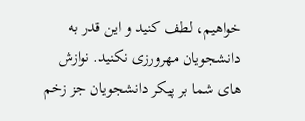خواهیم، لطف کنید و این قدر به دانشجویان مهرورزی نکنید. نوازش های شما بر پیکر دانشجویان جز زخم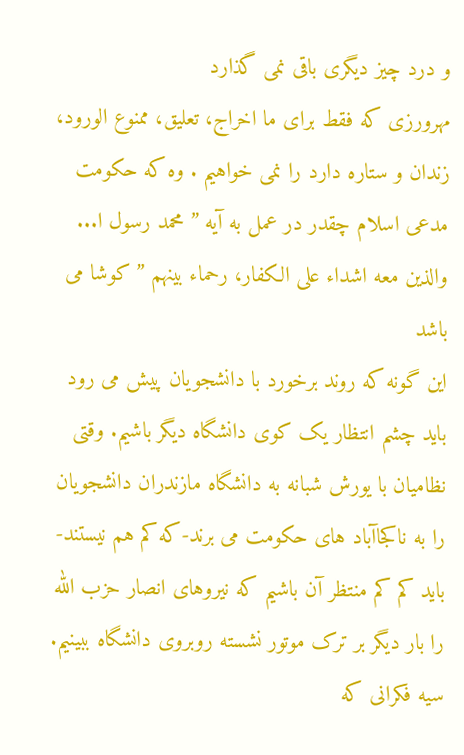و درد چیز دیگری باقی نمی گذارد
مهرورزی که فقط برای ما اخراج، تعلیق، ممنوع الورود، زندان و ستاره دارد را نمی خواهیم . وه که حکومت مدعی اسلام چقدر در عمل به آیه ” محمد رسول ا... والذین معه اشداء علی الکفار، رحماء بینهم ” کوشا می باشد
این گونه که روند برخورد با دانشجویان پیش می رود باید چشم انتظار یک کوی دانشگاه دیگر باشیم. وقتی نظامیان با یورش شبانه به دانشگاه مازندران دانشجویان را به ناکجاآباد های حکومت می برند-که کم هم نیستند- باید کم کم منتظر آن باشیم که نیروهای انصار حزب الله را بار دیگر بر ترک موتور نشسته روبروی دانشگاه ببینیم. سیه فکرانی که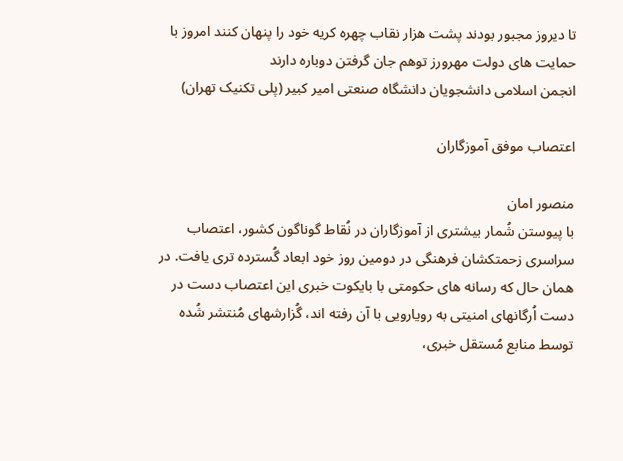تا دیروز مجبور بودند پشت هزار نقاب چهره کریه خود را پنهان کنند امروز با حمایت های دولت مهرورز توهم جان گرفتن دوباره دارند
انجمن اسلامی دانشجویان دانشگاه صنعتی امیر کبیر (پلی تکنیک تهران)

اعتصاب موفق آموزگاران

منصور امان
با پیوستن شُمار بیشتری از آموزگاران در نُقاط گوناگون کشور، اعتصاب سراسری زحمتکشان فرهنگی در دومین روز خود ابعاد گُسترده تری یافت. در همان حال که رسانه های حکومتی با بایکوت خبری این اعتصاب دست در دست اُرگانهای امنیتی به رویارویی با آن رفته اند، گُزارشهای مُنتشر شُده توسط منابع مُستقل خبری،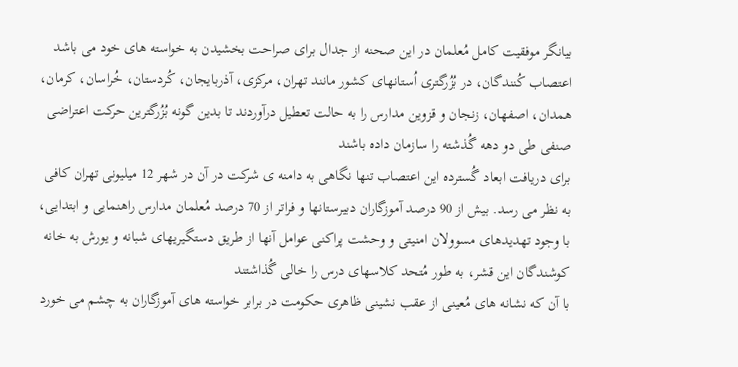بیانگر موفقیت کامل مُعلمان در این صحنه از جدال برای صراحت بخشیدن به خواسته های خود می باشد
اعتصاب کُنندگان، در بُزُرگتری اُستانهای کشور مانند تهران، مرکزی، آذربایجان، کُردستان، خُراسان، کرمان، همدان، اصفهان، زنجان و قزوین مدارس را به حالت تعطیل درآوردند تا بدین گونه بُزُرگترین حرکت اعتراضی صنفی طی دو دهه گُذشته را سازمان داده باشند
برای دریافت ابعاد گُسترده این اعتصاب تنها نگاهی به دامنه ی شرکت در آن در شهر 12 میلیونی تهران کافی به نظر می رسد. بیش از 90 درصد آموزگاران دبیرستانها و فراتر از 70 درصد مُعلمان مدارس راهنمایی و ابتدایی، با وجود تهدیدهای مسوولان امنیتی و وحشت پراکنی عوامل آنها از طریق دستگیریهای شبانه و یورش به خانه کوشندگان این قشر، به طور مُتحد کلاسهای درس را خالی گُذاشتند
با آن که نشانه های مُعینی از عقب نشینی ظاهری حکومت در برابر خواسته های آموزگاران به چشم می خورد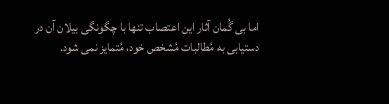اما بی گُمان آثار این اعتصاب تنها با چگونگی بیلان آن در دستیابی به مُطالبات مُشخص خود، مُتمایز نمی شود.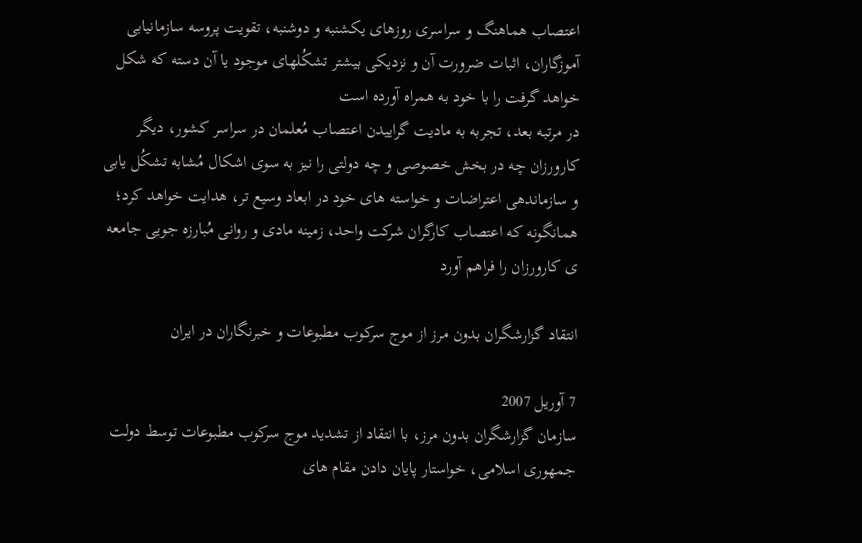اعتصاب هماهنگ و سراسری روزهای یکشنبه و دوشنبه، تقویت پروسه سازمانیابی آموزگاران، اثبات ضرورت آن و نزدیکی بیشتر تشکُلهای موجود یا آن دسته که شکل خواهد گرفت را با خود به همراه آورده است
در مرتبه بعد، تجربه به مادیت گراییدن اعتصاب مُعلمان در سراسر کشور، دیگر کارورزان چه در بخش خصوصی و چه دولتی را نیز به سوی اشکال مُشابه تشکُل یابی و سازماندهی اعتراضات و خواسته های خود در ابعاد وسیع تر، هدایت خواهد کرد؛ همانگونه که اعتصاب کارگران شرکت واحد، زمینه مادی و روانی مُبارزه جویی جامعه ی کارورزان را فراهم آورد

انتقاد گزارشگران بدون مرز از موج سرکوب مطبوعات و خبرنگاران در ايران

7 آوریل 2007
سازمان گزارشگران بدون مرز، با انتقاد از تشديد موج سرکوب مطبوعات توسط دولت جمهوری اسلامی، خواستار پايان دادن مقام های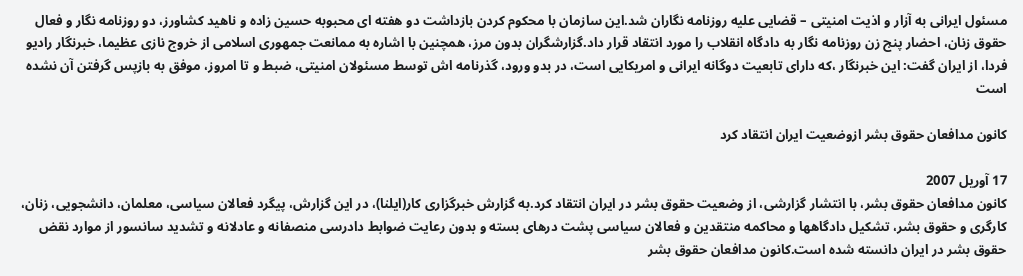مسئول ايرانی به آزار و اذيت امنيتی – قضايی عليه روزنامه نگاران شد.اين سازمان با محکوم کردن بازداشت دو هفته ای محبوبه حسين زاده و ناهيد کشاورز، دو روزنامه نگار و فعال حقوق زنان، احضار پنج زن روزنامه نگار به دادگاه انقلاب را مورد انتقاد قرار داد.گزارشگران بدون مرز، همچنين با اشاره به ممانعت جمهوری اسلامی از خروج نازی عظيما، خبرنگار راديو فردا، از ايران گفت: اين خبرنگار ،که دارای تابعيت دوگانه ايرانی و امريکايی است، در بدو ورود، گذرنامه اش توسط مسئولان امنيتی، ضبط و تا امروز، موفق به بازپس گرفتن آن نشده است

کانون مدافعان حقوق بشر ازوضعيت ايران انتقاد کرد

17 آوریل 2007
کانون مدافعان حقوق بشر، با انتشار گزارشی، از وضعيت حقوق بشر در ايران انتقاد کرد.به گزارش خبرگزاری کار(ايلنا)، در اين گزارش، پيگرد فعالان سياسی، معلمان، دانشجويی، زنان، کارگری و حقوق بشر، تشکيل دادگاهها و محاکمه منتقدين و فعالان سياسی پشت درهای بسته و بدون رعايت ضوابط دادرسی منصفانه و عادلانه و تشديد سانسور از موارد نقض حقوق بشر در ايران دانسته شده است.کانون مدافعان حقوق بشر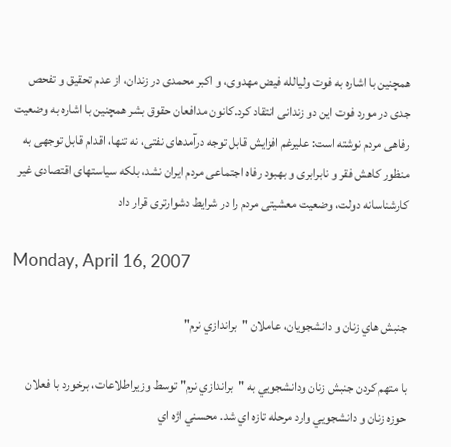همچنين با اشاره به فوت ولیالله فيض مهدوی، و اکبر محمدی در زندان، از عدم تحقيق و تفحص جدی در مورد فوت اين دو زندانی انتقاد کرد.کانون مدافعان حقوق بشر همچنين با اشاره به وضعيت رفاهی مردم نوشته است: علیرغم افزايش قابل توجه درآمدهای نفتی، نه تنها، اقدام قابل توجهی به منظور کاهش فقر و نابرابری و بهبود رفاه اجتماعی مردم ايران نشد، بلکه سياستهای اقتصادی غير کارشناسانه دولت، وضعيت معشيتی مردم را در شرايط دشوارتری قرار داد

Monday, April 16, 2007

جنبش هاي زنان و دانشجويان، عاملان "براندازي نرم"

با متهم کردن جنبش زنان ودانشجويي به "براندازي نرم" توسط وزيراطلاعات، برخورد با فعلان حوزه زنان و دانشجويي وارد مرحله تازه اي شد. محسني اژه اي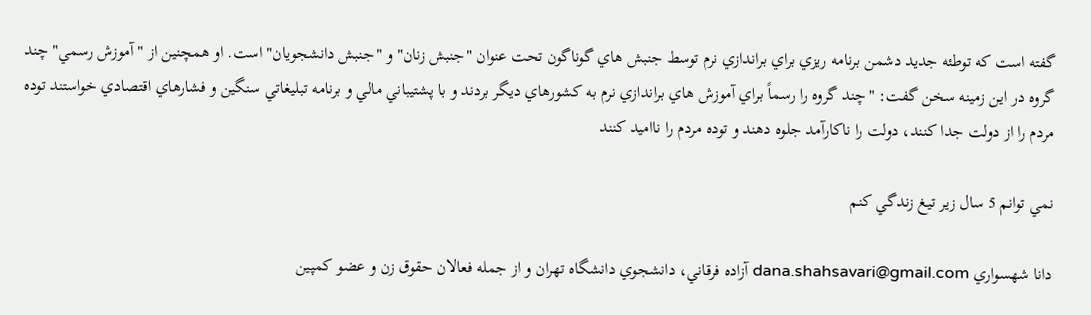گفته است که توطئه جديد دشمن برنامه ريزي براي براندازي نرم توسط جنبش هاي گوناگون تحت عنوان "جنبش زنان" و "جنبش دانشجويان" است. او همچنين از "آموزش رسمي" چند گروه در اين زمينه سخن گفت: "چند گروه را رسماً براي آموزش هاي براندازي نرم به کشورهاي ديگر بردند و با پشتيباني مالي و برنامه تبليغاتي سنگين و فشارهاي اقتصادي خواستند توده مردم را از دولت جدا کنند، دولت را ناکارآمد جلوه دهند و توده مردم را نااميد کنند

نمي توانم 5 سال زير تيغ زندگي کنم

دانا شهسواري dana.shahsavari@gmail.com آزاده فرقاني، دانشجوي دانشگاه تهران و از جمله فعالان حقوق زن و عضو كمپين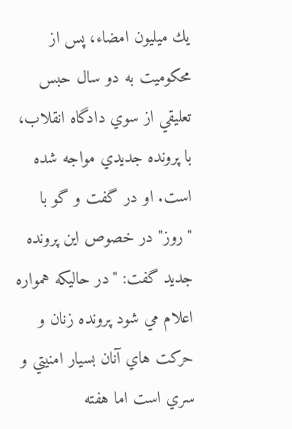يك ميليون امضاء، پس از محکوميت به دو سال حبس تعليقي از سوي دادگاه انقلاب، با پرونده جديدي مواجه شده است. او در گفت و گو با "روز" در خصوص اين پرونده جديد گفت: "در حاليكه همواره اعلام مي شود پرونده زنان و حركت هاي آنان بسيار امنيتي و سري است اما هفته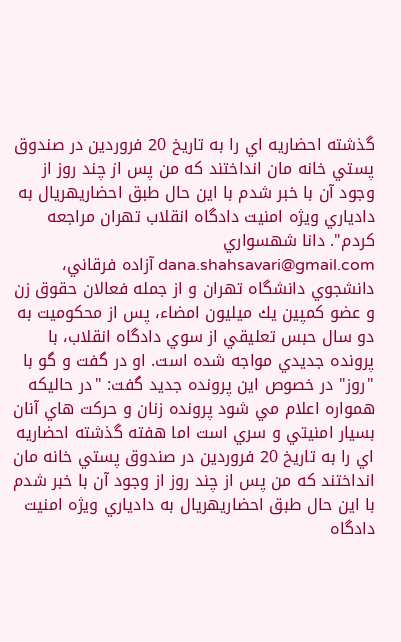گذشته احضاريه اي را به تاريخ 20 فروردين در صندوق پستي خانه مان انداختند که من پس از چند روز از وجود آن با خبر شدم با اين حال طبق احضاريهريال به دادياري ويژه امنيت دادگاه انقلاب تهران مراجعه كردم". دانا شهسواري dana.shahsavari@gmail.com آزاده فرقاني، دانشجوي دانشگاه تهران و از جمله فعالان حقوق زن و عضو كمپين يك ميليون امضاء، پس از محکوميت به دو سال حبس تعليقي از سوي دادگاه انقلاب، با پرونده جديدي مواجه شده است. او در گفت و گو با "روز" در خصوص اين پرونده جديد گفت: "در حاليكه همواره اعلام مي شود پرونده زنان و حركت هاي آنان بسيار امنيتي و سري است اما هفته گذشته احضاريه اي را به تاريخ 20 فروردين در صندوق پستي خانه مان انداختند که من پس از چند روز از وجود آن با خبر شدم با اين حال طبق احضاريهريال به دادياري ويژه امنيت دادگاه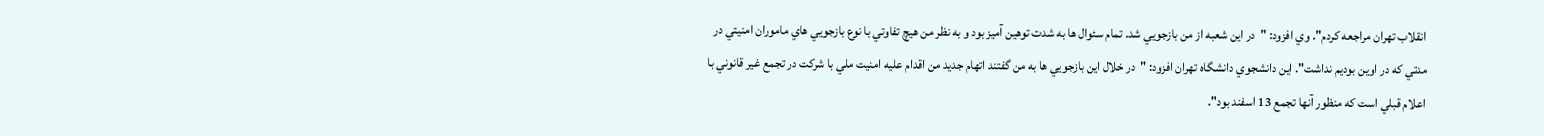انقلاب تهران مراجعه كردم". وي افزود: "در اين شعبه از من بازجويي شد. تمام سئوال ها به شدت توهين آميز بود و به نظر من هيچ تفاوتي با نوع بازجويي هاي ماموران امنيتي در مدتي كه در اوين بوديم نداشت". اين دانشجوي دانشگاه تهران افزود: "در خلال اين بازجويي ها به من گفتند اتهام جديد من اقدام عليه امنيت ملي با شركت در تجمع غير قانوني با اعلام قبلي است كه منظور آنها تجمع 13 اسفند بود".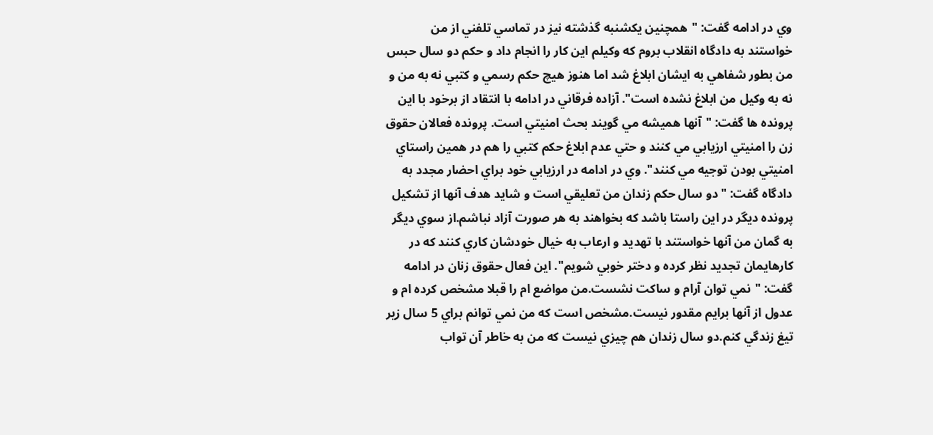وي در ادامه گفت: "همچنين يكشنبه گذشته نيز در تماسي تلفني از من خواستند به دادگاه انقلاب بروم كه وكيلم اين كار را انجام داد و حكم دو سال حبس من بطور شفاهي به ايشان ابلاغ شد اما هنوز هيچ حكم رسمي و كتبي نه به من و نه به وكيل من ابلاغ نشده است". آزاده فرقاني در ادامه با انتقاد از برخود با اين پرونده ها گفت: "آنها هميشه مي گويند بحث امنيتي است. پرونده فعالان حقوق زن را امنيتي ارزيابي مي كنند و حتي عدم ابلاغ حكم كتبي را هم در همين راستاي امنيتي بودن توجيه مي كنند". وي در ادامه در ارزيابي خود براي احضار مجدد به دادگاه گفت: "دو سال حكم زندان من تعليقي است و شايد هدف آنها از تشكيل پرونده ديگر در اين راستا باشد كه بخواهند به هر صورت آزاد نباشم.از سوي ديگر به گمان من آنها خواستند با تهديد و ارعاب به خيال خودشان كاري كنند كه در كارهايمان تجديد نظر كرده و دختر خوبي شويم". اين فعال حقوق زنان در ادامه گفت: "نمي توان آرام و ساكت نشست.من مواضع ام را قبلا مشخص كرده ام و عدول از آنها برايم مقدور نيست.مشخص است كه من نمي توانم براي 5 سال زير تيغ زندگي كنم.دو سال زندان هم چيزي نيست كه من به خاطر آن تواب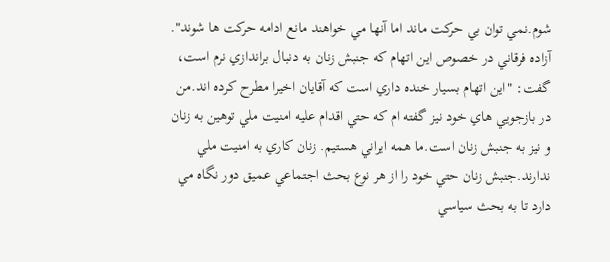شوم.نمي توان بي حركت ماند اما آنها مي خواهند مانع ادامه حركت ها شوند". آزاده فرقاني در خصوص اين اتهام كه جنبش زنان به دنبال براندازي نرم است، گفت: "اين اتهام بسيار خنده داري است كه آقايان اخيرا مطرح كرده اند.من در بازجويي هاي خود نيز گفته ام كه حتي اقدام عليه امنيت ملي توهين به زنان و نيز به جنبش زنان است.ما همه ايراني هستيم. زنان كاري به امنيت ملي ندارند.جنبش زنان حتي خود را از هر نوع بحث اجتماعي عميق دور نگاه مي دارد تا به بحث سياسي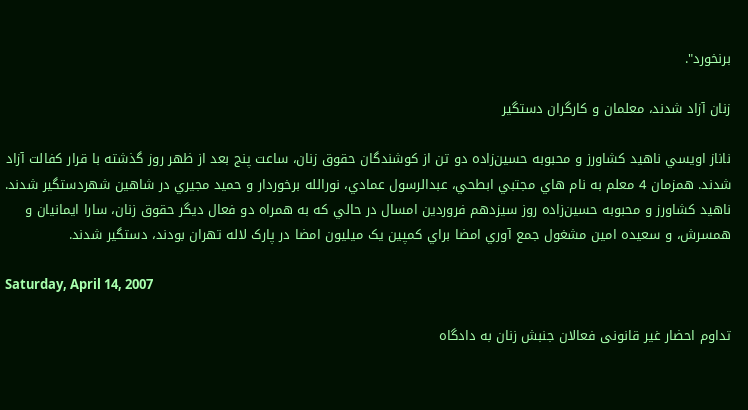برنخورد".

زنان آزاد شدند، معلمان و کارگران دستگير

ناناز اويسي ناهيد کشاورز و محبوبه حسين‌زاده دو تن از کوشندگان حقوق زنان، ساعت پنج بعد از ظهر روز گذشته با قرار کفالت آزاد شدند. همزمان 4 معلم به نام هاي مجتبي ابطحي، عبدالرسول عمادي، نورالله برخوردار و حميد مجيري در شاهين شهردستگير شدند. ناهيد کشاورز و محبوبه حسين‌زاده روز سيزدهم فروردين امسال در حالي که به همراه دو فعال ديگر حقوق زنان، سارا ايمانيان و همسرش، و سعيده امين مشغول جمع آوري امضا براي کمپين يک ميليون امضا در پارک لاله تهران بودند، دستگير شدند.

Saturday, April 14, 2007

تداوم احضار غير قانونی فعالان جنبش زنان به دادگاه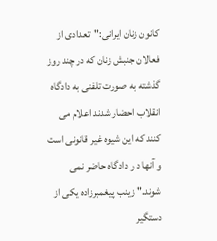کانون زنان ایرانی:"تعدادی از فعالان جنبش زنان که در چند روز گذشته به صورت تلفنی به دادگاه انقلاب احضار شدند اعلام می کنند که این شیوه غیر قانونی است و آنها د ر دادگاه حاضر نمی شوند." زینب پیغمبرزاده یکی از دستگیر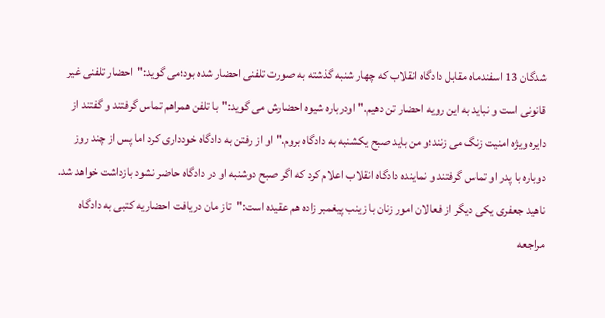شدگان 13 اسفندماه مقابل دادگاه انقلاب که چهار شنبه گذشته به صورت تلفنی احضار شده بود؛می گوید:"احضار تلفنی غیر قانونی است و نباید به این رویه احضار تن دهیم." اودرباره شیوه احضارش می گوید:"با تلفن همراهم تماس گرفتند و گفتند از دایره ویژه امنیت زنگ می زنند؛و من باید صبح یکشنبه به دادگاه بروم." او از رفتن به دادگاه خودداری کرد اما پس از چند روز دوباره با پدر او تماس گرفتند و نماینده دادگاه انقلاب اعلام کرد که اگر صبح دوشنبه او در دادگاه حاضر نشود بازداشت خواهد شد. ناهید جعفری یکی دیگر از فعالان امور زنان با زینب پیغمبر زاده هم عقیده است:"تاز مان دریافت احضاریه کتبی به دادگاه مراجعه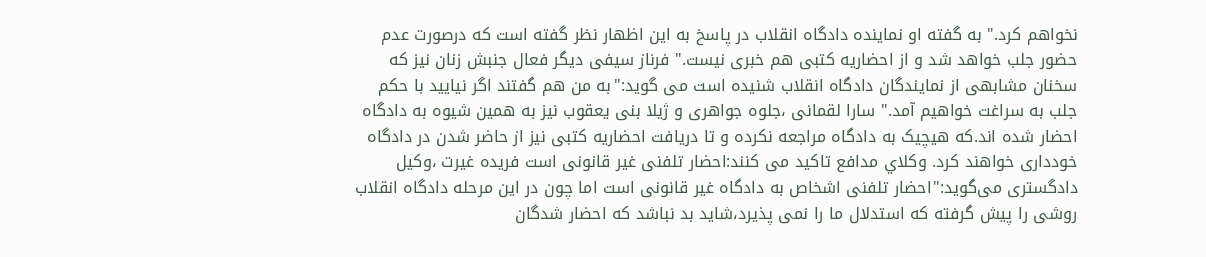نخواهم کرد." به گفته او نماینده دادگاه انقلاب در پاسخ به این اظهار نظر گفته است که درصورت عدم حضور جلب خواهد شد و از احضاریه کتبی هم خبری نیست." فرناز سیفی دیگر فعال جنبش زنان نیز که سخنان مشابهی از نمایندگان دادگاه انقلاب شنیده است می گوید:"به من هم گفتند اگر نیایید با حکم جلب به سراغت خواهیم آمد." سارا لقمانی ،جلوه جواهری و ژیلا بنی یعقوب نیز به همین شیوه به دادگاه احضار شده اند.که هیچیک به دادگاه مراجعه نکرده و تا دریافت احضاریه کتبی نیز از حاضر شدن در دادگاه خودداری خواهند كرد. وکلاي مدافع تاکید می کنند:احضار تلفنی غیر قانونی است فریده غیرت ،وکیل دادگستری می‌گوید:"احضار تلفنی اشخاص به دادگاه غیر قانونی است اما چون در این مرحله دادگاه انقلاب روشی را پیش گرفته که استدلال ما را نمی پذیرد،شايد بد نباشد كه احضار شدگان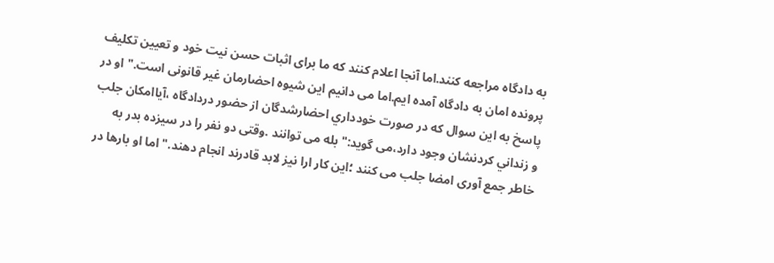به دادگاه مراجعه کنند.اما آنجا اعلام کنند که ما برای اثبات حسن نیت خود و تعیین تکلیف پرونده امان به دادگاه آمده ایم.اما می دانیم این شیوه احضارمان غیر قانونی است." او در پاسخ به این سوال که در صورت خودداري احضارشدگان از حضور دردادگاه ،آياامکان جلب و زنداني كردنشان وجود دارد،می گوید:" بله می توانند .وقتی دو نفر را در سیزده بدر به خاطر جمع آوری امضا جلب می کنند ؛این کار ارا نیز لابد قادرند انجام دهند."اما او بارها در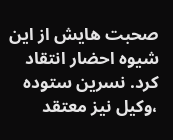صحبت هایش از این شیوه احضار انتقاد كرد. نسرین ستوده ،وكيل نیز معتقد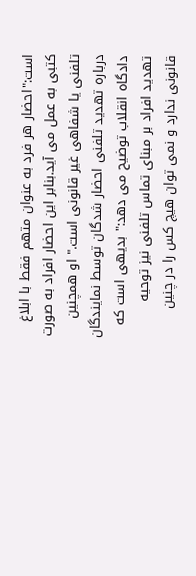است:"احضار هر فرد به عنوان متهم فقط با ابلاغ کتبی به عمل می آید.بنابر این احضار افراد به صورت تلفنی یا شفاهی غیر قانونی است." او همچنین درباره تهدید تلفنی احضار شدگان توسط نمایندگان دادگاه انقلاب توضیح می دهد:" بدیهی است که تهدید افراد بر مبنای تماس تلفنی نیز توحیه قانونی ندارد و نمی توان هیچ کس را در چنین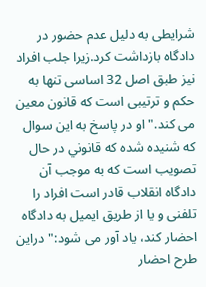شرایطی به دلیل عدم حضور در دادگاه بازداشت کرد.زیرا جلب افراد نیز طبق اصل 32 اساسی تنها به حکم و ترتیبی است که قانون معین می کند." او در پاسخ به این سوال که شنيده شده که قانوني در حال تصويب است كه به موجب آن دادگاه انقلاب قادر است افراد را تلفنی و یا از طریق ایمیل به دادگاه احضار کند، یاد آور می شود:"دراین طرح احضار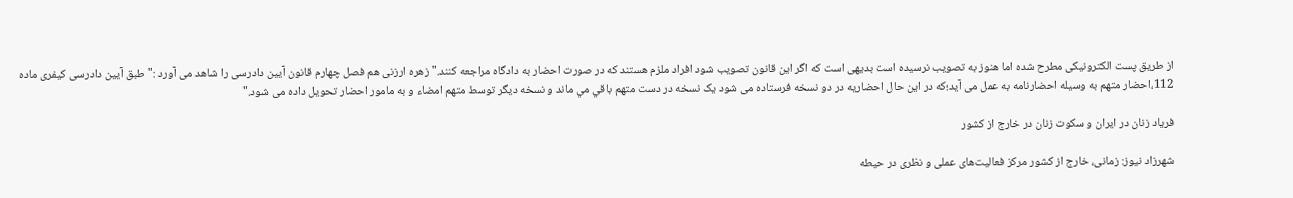از طریق پست الکترونیکی مطرح شده اما هنوز به تصویب نرسیده است بدیهی است که اگر این قانون تصویب شود افراد ملزم هستند که در صورت احضار به دادگاه مراجعه کنند." زهره ارزنی هم فصل چهارم قانون آیین دادرسی را شاهد می آورد :"طبق آیین دادرسی کیفری ماده 112،احضار متهم به وسیله احضارنامه به عمل می آید؛که در این حال احضاريه در دو نسخه فرستاده می شود یک نسخه در دست متهم باقي مي ماند و نسخه دیگر توسط متهم امضاء و به مامور احضار تحویل داده می شود."

فرياد زنان در ايران و سکوت زنان در خارج از کشور

شهرزاد نيوز: زمانی، خارج از کشور مرکز فعالیت‌های عملی و نظری در حیطه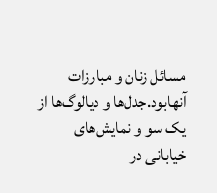مسائل زنان و مبارزات آنهابود.جدل‌ها و دیالوگ‌ها از یک سو و نمایش‌های خیابانی در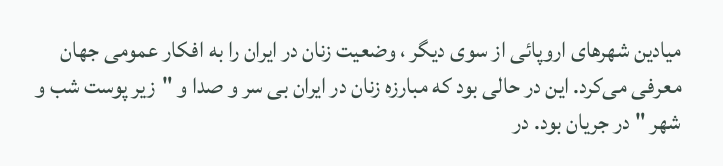میادین شهرهای اروپائی از سوی دیگر ، وضعیت زنان در ایران را به افکار عمومی جهان معرفی می‌کرد. این در حالی بود که مبارزه زنان در ایران بی سر و صدا و "زیر پوست شب و شهر " در جریان بود. در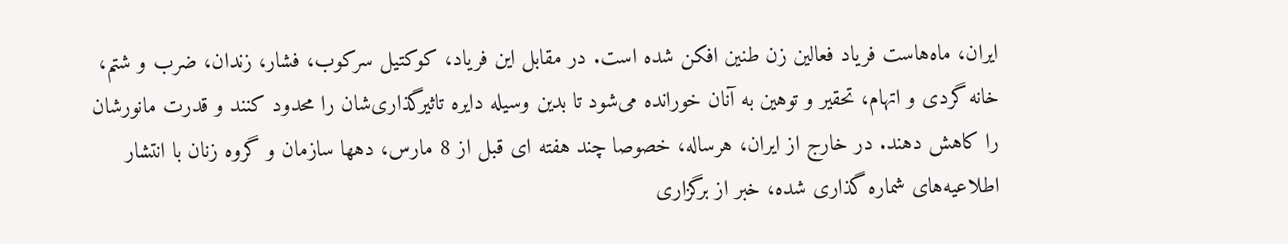ایران، ماه‌هاست فریاد فعالین زن طنین افکن شده است. در مقابل این فریاد، کوکتیل سرکوب، فشار، زندان، ضرب و شتم، خانه گردی و اتهام، تحقیر و توهین به آنان خورانده می‌شود تا بدین وسیله دایره تاثیرگذاری‌شان را محدود کنند و قدرت مانورشان را کاهش دهند. در خارج از ایران، هرساله، خصوصا چند هفته ای قبل از 8 مارس، دهها سازمان و گروه زنان با انتشار اطلاعیه‌های شماره گذاری شده، خبر از برگزاری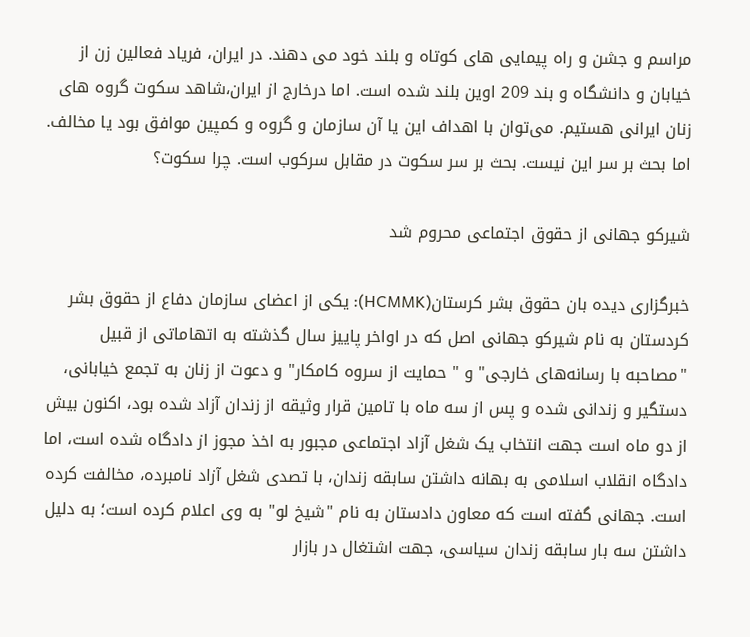مراسم و جشن و راه پیمایی های کوتاه و بلند خود می دهند. در ایران، فریاد فعالین زن از خیابان و دانشگاه و بند 209 اوین بلند شده است. اما درخارج از ایران،شاهد سکوت گروه های زنان ایرانی هستیم. می‌توان با اهداف این یا آن سازمان و گروه و کمپین موافق بود یا مخالف. اما بحث بر سر این نیست. بحث بر سر سکوت در مقابل سرکوب است. چرا سکوت؟

شیرکو جهانی از حقوق اجتماعی محروم شد

خبرگزاری دیده بان حقوق بشر کرستان(HCMMK): یکی از اعضای سازمان دفاع از حقوق بشر کردستان به‌ نام شیرکو جهانی اصل که‌ در اواخر پاییز سال گذشته‌ به‌ اتهاماتی از قبیل "مصاحبه‌ با رسانه‌های خارجی" و " حمایت از سروه‌ کامکار" و دعوت از زنان به تجمع خیابانی، دستگیر و زندانی شده و پس از سه ماه با تامین قرار وثیقه‌ از زندان آزاد شده‌ بود، اکنون بیش از دو ماه است‌ جهت انتخاب یک شغل آزاد اجتماعی مجبور به اخذ مجوز از دادگاه شده است، اما دادگاه انقلاب اسلامی به بهانه داشتن سابقه زندان، با تصدی شغل آزاد نامبرده، مخالفت کرده است. جهانی گفته‌ است که‌ معاون دادستان به‌ نام "شیخ لو" به وی اعلام کرده‌ است؛ به‌ دلیل داشتن سه‌ بار سابقه‌ زندان سیاسی، جهت اشتغال در بازار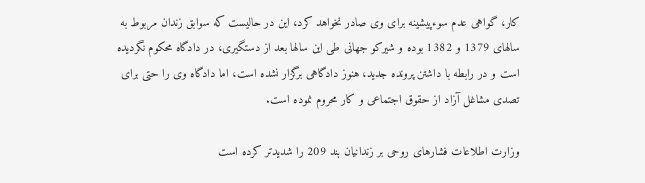کار، گواهی عدم سوءپیشینه‌ برای وی صادر نخواهد کرد، این در حالیست که‌ سوابق زندان مربوط به‌ سالهای 1379 و 1382 بوده‌ و شیرکو جهانی طی این سالها بعد از دستگیری، در دادگاه محکوم نگردیده‌ است و در رابطه با داشتن پرونده‌ جدید، هنوز دادگاهی برگزار نشده است، اما دادگاه وی را حتی برای تصدی مشاغل آزاد از حقوق اجتماعی و کار محروم نموده‌ است.

وزارت اطلاعات فشارهای روحی بر زندانيان بند 209 را شديدتر کرده است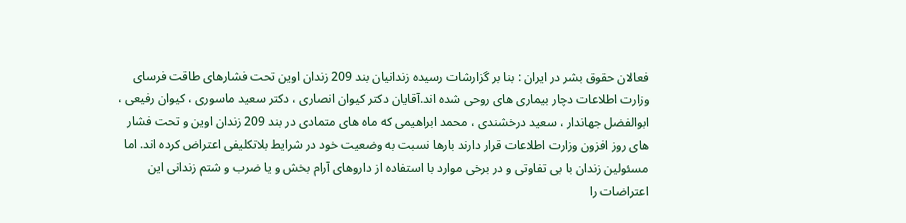فعالان حقوق بشر در ایران : بنا بر گزارشات رسیده زندانیان بند 209 زندان اوین تحت فشارهای طاقت فرسای وزارت اطلاعات دچار بیماری های روحی شده اند.آقایان دکتر کیوان انصاری ، دکتر سعید ماسوری ، کیوان رفیعی ، ابوالفضل جهاندار ، سعید درخشندی ، محمد ابراهیمی که ماه های متمادی در بند 209 زندان اوین و تحت فشار های روز افزون وزارت اطلاعات قرار دارند بارها نسبت به وضعیت خود در شرایط بلاتکلیفی اعتراض کرده اند. اما مسئولین زندان با بی تفاوتی و در برخی موارد با استفاده از داروهای آرام بخش و یا ضرب و شتم زندانی این اعتراضات را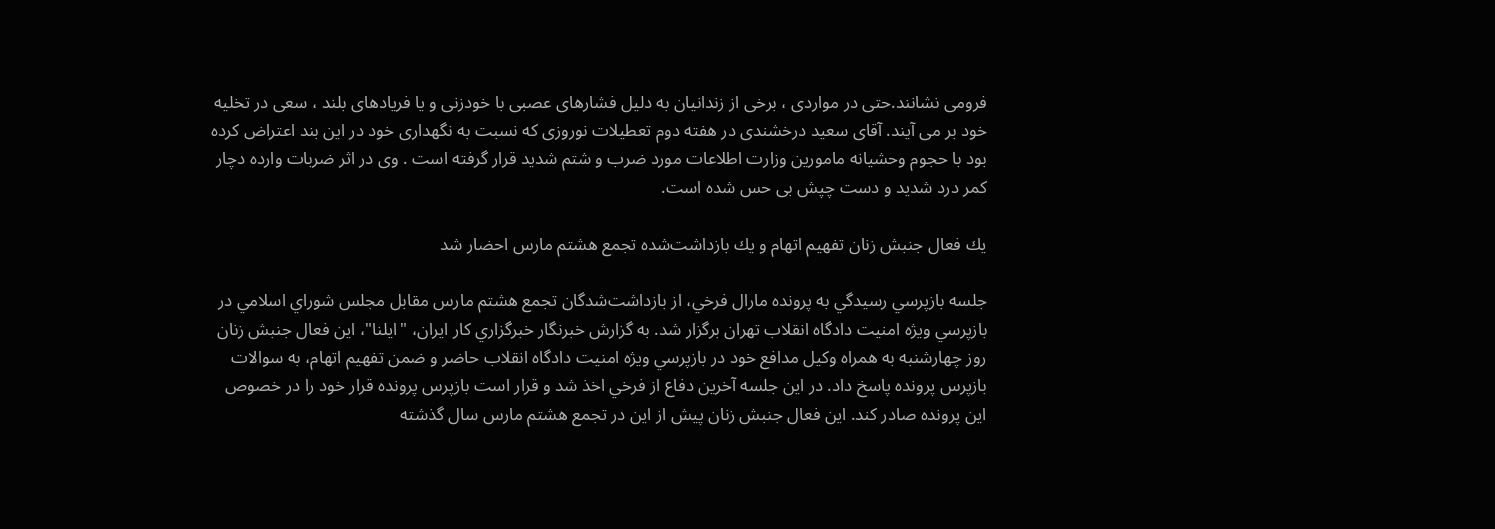فرومی نشانند.حتی در مواردی ، برخی از زندانیان به دلیل فشارهای عصبی با خودزنی و یا فریادهای بلند ، سعی در تخلیه خود بر می آیند. آقای سعید درخشندی در هفته دوم تعطیلات نوروزی که نسبت به نگهداری خود در این بند اعتراض کرده بود با حجوم وحشیانه مامورین وزارت اطلاعات مورد ضرب و شتم شدید قرار گرفته است . وی در اثر ضربات وارده دچار کمر درد شدید و دست چپش بی حس شده است.

يك فعال جنبش زنان تفهيم اتهام و يك بازداشت‌شده تجمع هشتم مارس احضار شد

جلسه بازپرسي رسيدگي به پرونده مارال فرخي، از بازداشت‌شدگان تجمع هشتم مارس مقابل مجلس شوراي اسلامي در بازپرسي ويژه امنيت دادگاه انقلاب تهران برگزار شد. به گزارش خبرنگار خبرگزاري كار ايران، "ايلنا"، اين فعال جنبش زنان روز چهارشنبه به همراه وكيل مدافع خود در بازپرسي ويژه امنيت دادگاه انقلاب حاضر و ضمن تفهيم اتهام، به سوالات بازپرس پرونده پاسخ داد. در اين جلسه آخرين دفاع از فرخي اخذ شد و قرار است بازپرس پرونده قرار خود را در خصوص اين پرونده صادر كند. اين فعال جنبش زنان پيش از اين در تجمع هشتم‌ مارس سال گذشته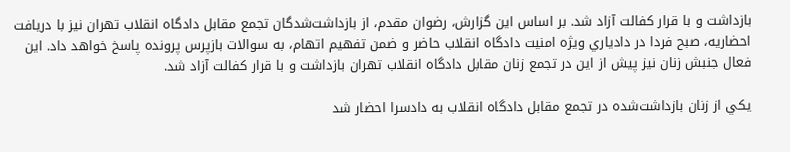بازداشت و با قرار كفالت آزاد شد. بر اساس اين گزارش، رضوان مقدم، از بازداشت‌شدگان تجمع مقابل دادگاه انقلاب تهران نيز با دريافت احضاريه، صبح فردا در دادياري ويژه امنيت دادگاه انقلاب حاضر و ضمن تفهيم اتهام، به سوالات بازپرس پرونده پاسخ خواهد داد. اين فعال جنبش زنان نيز پيش از اين در تجمع زنان مقابل دادگاه انقلاب تهران بازداشت و با قرار كفالت آزاد شد.

يكي از زنان بازداشت‌شده در تجمع مقابل دادگاه انقلاب به دادسرا احضار شد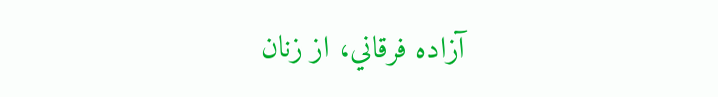آزاده فرقاني، از زنان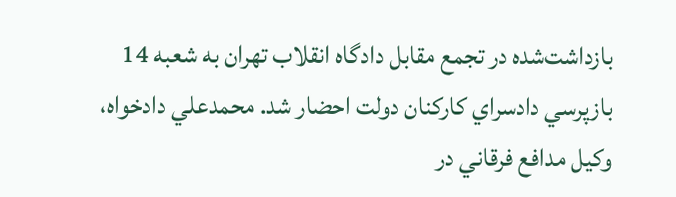بازداشت‌شده در تجمع مقابل دادگاه انقلاب تهران به شعبه 14 بازپرسي دادسراي كاركنان دولت احضار شد. محمدعلي دادخواه، وكيل مدافع فرقاني در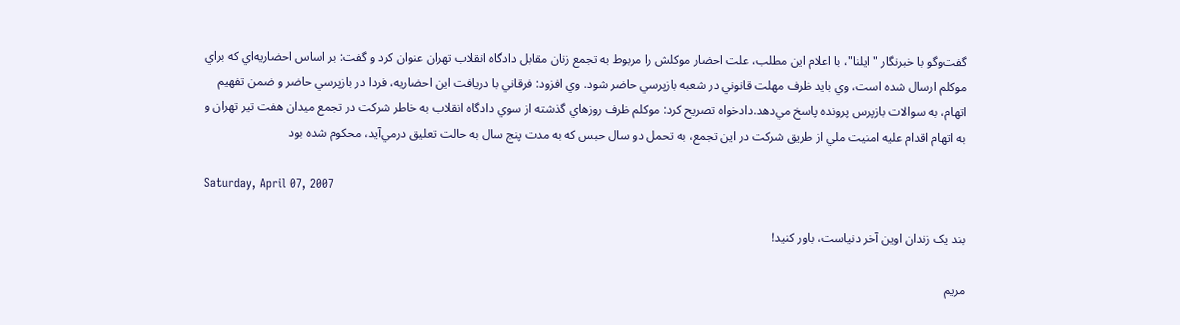گفت‌وگو با خبرنگار "ايلنا"، با اعلام اين مطلب، علت احضار موكلش را مربوط به تجمع زنان مقابل دادگاه انقلاب تهران عنوان كرد و گفت: بر اساس احضاريه‌اي كه براي موكلم ارسال شده است، وي بايد ظرف مهلت قانوني در شعبه بازپرسي حاضر شود. وي افزود: فرقاني با دريافت اين احضاريه، فردا در بازپرسي حاضر و ضمن تفهيم اتهام، به سوالات بازپرس پرونده پاسخ مي‌دهد.دادخواه تصريح كرد: موكلم ظرف روزهاي گذشته از سوي دادگاه انقلاب به خاطر شركت در تجمع ميدان هفت‌ ‌تير تهران و به اتهام اقدام عليه امنيت ملي از طريق شركت در اين تجمع، به تحمل دو سال حبس كه به مدت پنج سال به حالت تعليق در‌مي‌آيد، محكوم شده بود

Saturday, April 07, 2007

بند یک زندان اوین آخر دنیاست، باور کنید!

مریم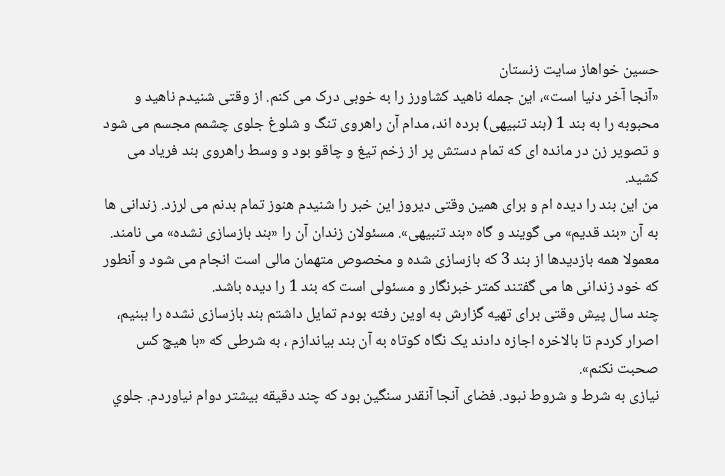حسین خواهاز سایت زنستان
«آنجا آخر دنیا است»، این جمله ناهید کشاورز را به خوبی درک می کنم. از وقتی شنیدم ناهید و محبوبه را به بند 1 (بند تنبیهی) برده اند، مدام آن راهروی تنگ و شلوغ جلوی چشمم مجسم می شود و تصویر زن در مانده ای که تمام دستش پر از زخم تیغ و چاقو بود و وسط راهروی بند فریاد می کشید.
من این بند را دیده ام و برای همین وقتی دیروز این خبر را شنیدم هنوز تمام بدنم می لرزد. زندانی ها به آن «بند قدیم» می گویند و گاه «بند تنبیهی». مسئولان زندان آن را «بند بازسازی نشده» می نامند. معمولا همه بازدیدها از بند 3 که بازسازی شده و مخصوص متهمان مالی است انجام می شود و آنطور
که خود زندانی ها می گفتند کمتر خبرنگار و مسئولی است که بند 1 را دیده باشد.
چند سال پیش وقتی برای تهیه گزارش به اوین رفته بودم تمایل داشتم بند بازسازی نشده را ببنیم، اصرار کردم تا بالاخره اجازه دادند یک نگاه کوتاه به آن بند بیاندازم ، به شرطی که «با هیچ کس صحبت نکنم».
نیازی به شرط و شروط نبود. فضای آنجا آنقدر سنگین بود که چند دقیقه بیشتر دوام نیاوردم. جلوي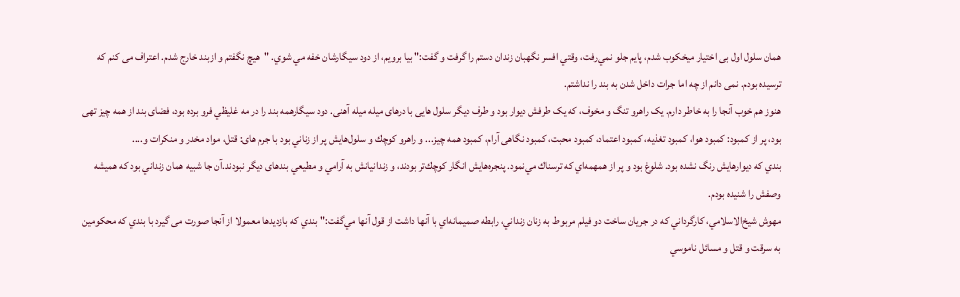همان سلول اول بی اختیار ميخكوب شدم، پايم جلو نمي‌رفت، وقتي افسر نگهبان زندان دستم را گرفت و گفت:" بيا برويم، از دود سيگارشان خفه مي شوي. "هيچ نگفتم و ازبند خارج شدم. اعتراف می کنم که ترسیده بودم. نمی دانم از چه اما جرات داخل شدن به بند را نداشتم.
هنوز هم خوب آنجا را به خاطر دارم. یک راهرو تنگ و مخوف، که یک طرفش دیوار بود و طرف دیگر سلول هایی با درهای میله میله آهنی. دود سيگارهمه بند را در مه غليظي فرو برده بود، فضای بند از همه چیز تهی بود، پر از کمبود: کمبود هوا، کمبود تغذیه، کمبود اعتماد، کمبود محبت، کمبود نگاهی آرام، کمبود همه چیز... و راهرو كوچك و سلول‌هايش پر از زناني بود با جرم های: قتل، مواد مخدر و منكرات و....
بندي كه ديوارهايش رنگ نشده بود. شلوغ بود و پر از همهمه‌اي كه ترسناك مي‌نمود. پنجره‌هايش انگار كوچك‌تر بودند، و زندانيانش به آرامي و مطيعي بندهای دیگر نبودند.آن جا شبيه همان زنداني بود كه هميشه وصفش را شنيده بودم.
مهوش شيخ‌الاسلامي، كارگرداني كه در جريان ساخت دو فيلم مربوط به زنان زنداني، رابطه صميمانه‌اي با آنها داشت از قول آنها مي‌گفت:"بندي كه بازديد‌ها معمولا از آنجا صورت می گیرد با بندي كه محكومين به سرقت و قتل و مسائل ناموسي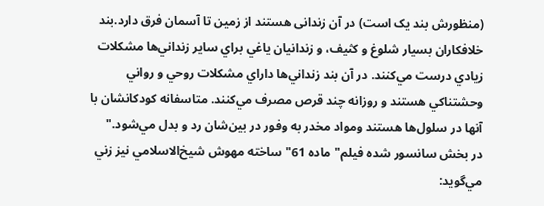(منظورش بند یک است) در آن زندانی هستند از زمين تا آسمان فرق دارد.بند خلافكاران بسيار شلوغ و كثيف، و زندانيان ياغي براي ساير زنداني‌ها مشكلات زيادي درست مي‌كنند. در آن بند زنداني‌ها داراي مشكلات روحي و رواني وحشتناكي هستند و روزانه چند قرص مصرف مي‌كنند. متاسفانه كودكانشان با آنها در سلول‌ها هستند ومواد مخدر به وفور در بين‌‌شان رد و بدل مي‌شود."
در بخش سانسور شده فيلم"ماده 61" ساخته مهوش شيخ‌الاسلامي نيز زني مي‌گويد: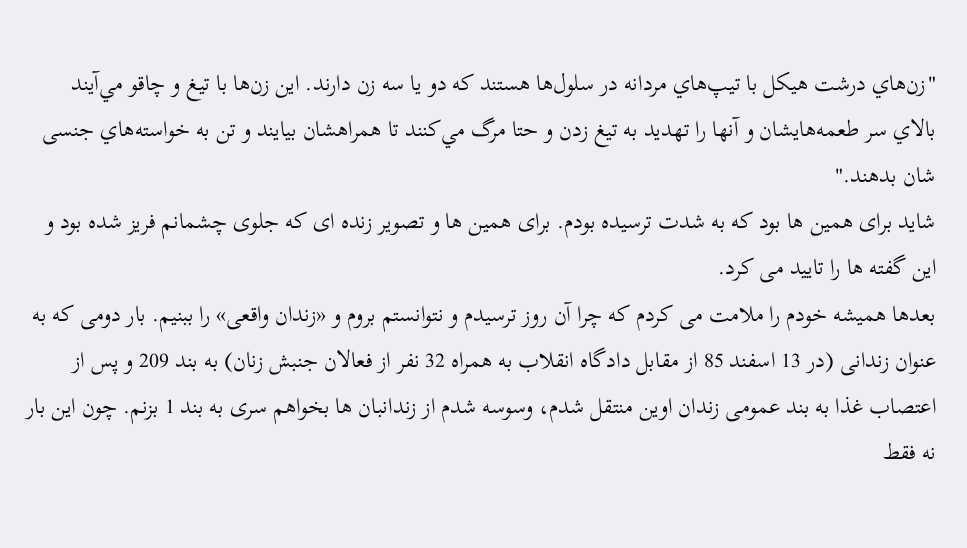"زن‌هاي درشت هيكل با تيپ‌هاي مردانه در سلول‌ها هستند كه دو يا سه زن دارند. اين زن‌ها با تيغ و چاقو مي‌آيند بالاي سر طعمه‌هايشان و آنها را تهديد به تيغ زدن و حتا مرگ مي‌كنند تا همراهشان بيايند و تن به خواسته‌هاي جنسی شان بدهند."
شاید برای همین ها بود که به شدت ترسیده بودم. برای همین ها و تصویر زنده ای که جلوی چشمانم فریز شده بود و این گفته ها را تایید می کرد.
بعدها همیشه خودم را ملامت می کردم که چرا آن روز ترسیدم و نتوانستم بروم و «زندان واقعی» را ببنیم. بار دومی که به عنوان زندانی (در 13 اسفند 85 از مقابل دادگاه انقلاب به همراه 32 نفر از فعالان جنبش زنان) به بند 209 و پس از اعتصاب غذا به بند عمومی زندان اوین منتقل شدم، وسوسه شدم از زندانبان ها بخواهم سری به بند 1 بزنم. چون این بار نه فقط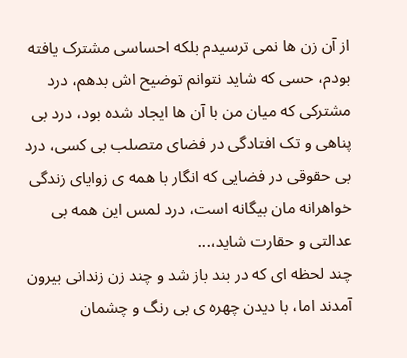از آن زن ها نمی ترسیدم بلکه احساسی مشترک یافته بودم، حسی که شاید نتوانم توضیح اش بدهم، درد مشترکی که میان من با آن ها ایجاد شده بود، درد بی پناهی و تک افتادگی در فضای متصلب بی کسی، درد بی حقوقی در فضایی که انگار با همه ی زوایای زندگی خواهرانه مان بیگانه است، درد لمس این همه بی عدالتی و حقارت شاید،...
چند لحظه ای که در بند باز شد و چند زن زندانی بیرون آمدند اما، با دیدن چهره ی بی رنگ و چشمان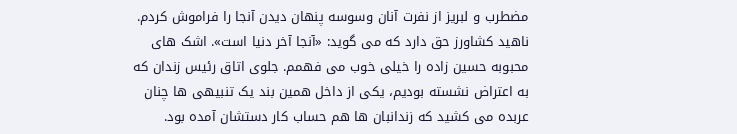مضطرب و لبریز از نفرت آنان وسوسه پنهان دیدن آنجا را فراموش کردم. ناهید کشاورز حق دارد که می گوید: «آنجا آخر دنیا است». اشک های محبوبه حسین زاده را خیلی خوب می فهمم. جلوی اتاق رئیس زندان که به اعتراض نشسته بودیم، یکی از داخل همین بند یک تنبیهی ها چنان عربده می کشید که زندانبان ها هم حساب کار دستشان آمده بود.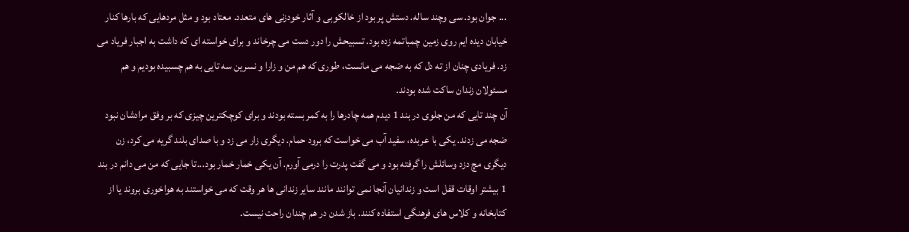... جوان بود. سی وچند ساله. دستش پر بود از خالکوبی و آثار خودزنی های متعدد. معتاد بود و مثل مردهایی که بارها کنار خیابان دیده ایم روی زمین چمباتمه زده بود. تسبیحش را دور دست می چرخاند و برای خواسته ای که داشت به اجبار فریاد می زد. فریادی چنان از ته دل که به ضجه می مانست، طوری که هم من و زارا و نسرین سه تایی به هم چسبیده بودیم و هم مسئولان زندان ساکت شده بودند.
آن چند تایی که من جلوی در بند 1 دیدم همه چادرها را به کمر بسته بودند و برای کوچکترین چیزی که بر وفق مرادشان نبود ضجه می زدند. یکی با عربده، سفید آب می خواست که برود حمام. دیگری زار می زد و با صدای بلند گریه می کرد، زن دیگری مچ دزد وسائلش را گرفته بود و می گفت پدرت را درمی آورم. آن یکی خمار خمار بود...تا جایی که من می دانم در بند 1 بیشتر اوقات قفل است و زندانیان آنجا نمی توانند مانند سایر زندانی ها هر وقت که می خواستند به هواخوری بروند یا از کتابخانه و کلاس های فرهنگی استفاده کنند. باز شدن در هم چندان راحت نیست.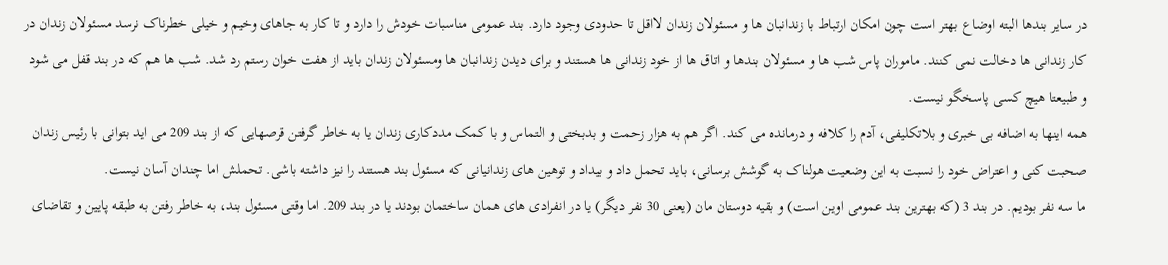در سایر بندها البته اوضاع بهتر است چون امکان ارتباط با زندانبان ها و مسئولان زندان لااقل تا حدودی وجود دارد. بند عمومی مناسبات خودش را دارد و تا کار به جاهای وخیم و خیلی خطرناک نرسد مسئولان زندان در کار زندانی ها دخالت نمی کنند. ماموران پاس شب ها و مسئولان بندها و اتاق ها از خود زندانی ها هستند و برای دیدن زندانبان ها ومسئولان زندان باید از هفت خوان رستم رد شد. شب ها هم که در بند قفل می شود و طبیعتا هیچ کسی پاسخگو نیست.
همه اینها به اضافه بی خبری و بلاتکلیفی، آدم را کلافه و درمانده می کند. اگر هم به هزار زحمت و بدبختی و التماس و با کمک مددکاری زندان یا به خاطر گرفتن قرصهایی که از بند 209 می اید بتوانی با رئیس زندان صحبت کنی و اعتراض خود را نسبت به این وضعیت هولناک به گوشش برسانی، باید تحمل داد و بیداد و توهین های زندانیانی که مسئول بند هستند را نیز داشته باشی. تحملش اما چندان آسان نیست.
ما سه نفر بودیم. در بند 3 (که بهترین بند عمومی اوین است) و بقیه دوستان مان (یعنی 30 نفر دیگر) یا در انفرادی های همان ساختمان بودند یا در بند 209. اما وقتی مسئول بند، به خاطر رفتن به طبقه پایین و تقاضای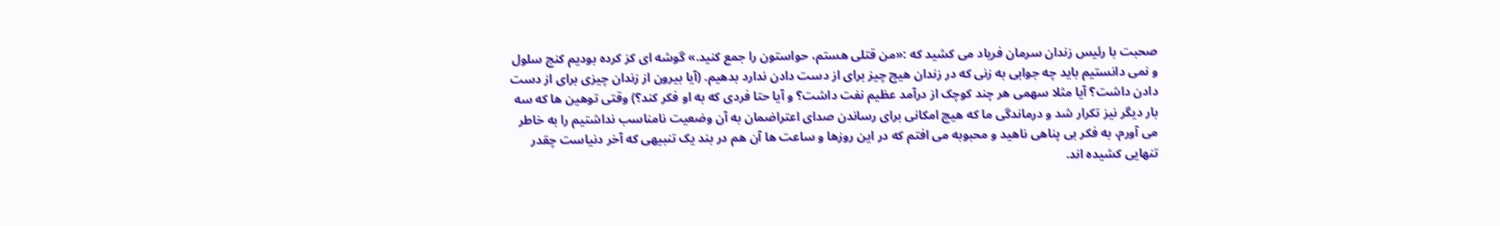صحبت با رئیس زندان سرمان فریاد می کشید که :«من قتلی هستم، حواستون را جمع کنید.» گوشه ای کز کرده بودیم کنج سلول و نمی دانستیم باید چه جوابی به زنی که در زندان هیچ چیز برای از دست دادن ندارد بدهیم. (آیا بیرون از زندان چیزی برای از دست دادن داشت؟ آیا مثلا سهمی هر چند کوچک از درآمد عظیم نفت داشت؟ و آیا حتا فردی که به او فکر کند؟) وقتی توهین ها که سه بار دیگر نیز تکرار شد و درماندگی ما که هیچ امکانی برای رساندن صدای اعتراضمان به آن وضعیت نامناسب نداشتیم را به خاطر می آورم، به فکر بی پناهی ناهید و محبوبه می افتم که در این روزها و ساعت ها آن هم در بند یک تنبیهی که آخر دنیاست چقدر تنهایی کشیده اند.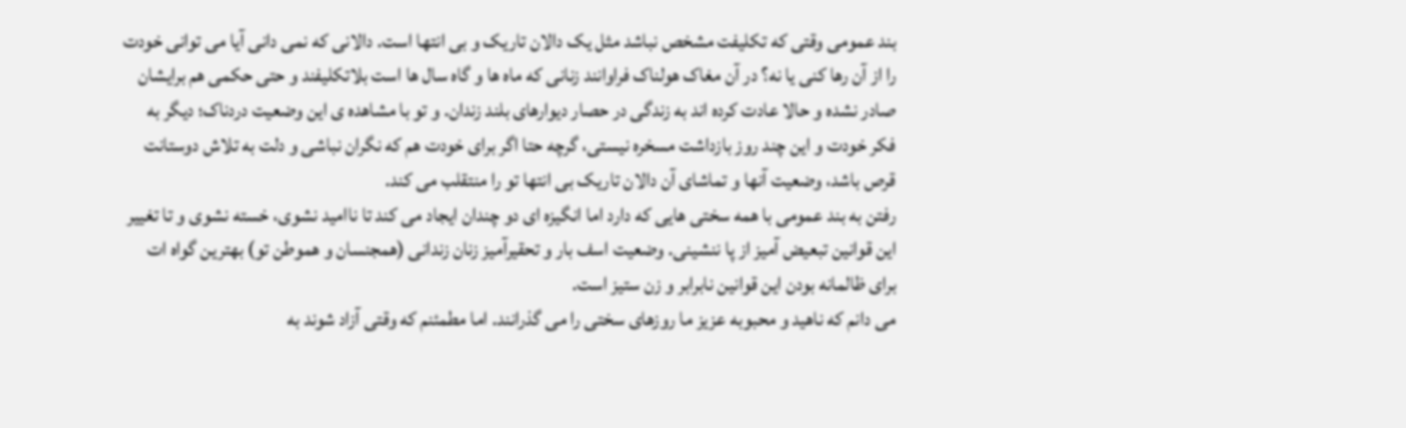بند عمومی وقتی که تکلیفت مشخص نباشد مثل یک دالان تاریک و بی انتها است. دالانی که نمی دانی آیا می توانی خودت را از آن رها کنی یا نه؟ در آن مغاک هولناک فراوانند زنانی که ماه ها و گاه سال ها است بلاتکلیفند و حتی حکمی هم برایشان صادر نشده و حالا عادت کرده اند به زندگی در حصار دیوارهای بلند زندان. و تو با مشاهده ی این وضعیت دردناک؛ دیگر به فکر خودت و این چند روز بازداشت مسخره نیستی، گرچه حتا اگر برای خودت هم که نگران نباشی و دلت به تلاش دوستانت قرص باشد، وضعیت آنها و تماشای آن دالان تاریک بی انتها تو را منتقلب می کند.
رفتن به بند عمومی با همه سختی هایی که دارد اما انگیزه ای دو چندان ایجاد می کند تا ناامید نشوی، خسته نشوی و تا تغییر این قوانین تبعیض آمیز از پا ننشینی. وضعیت اسف بار و تحقیرآمیز زنان زندانی (همجنسان و هموطن تو) بهترین گواه ات برای ظالمانه بودن این قوانین نابرابر و زن ستیز است.
می دانم که ناهید و محبوبه عزیز ما روزهای سختی را می گذرانند. اما مطمئنم که وقتی آزاد شوند به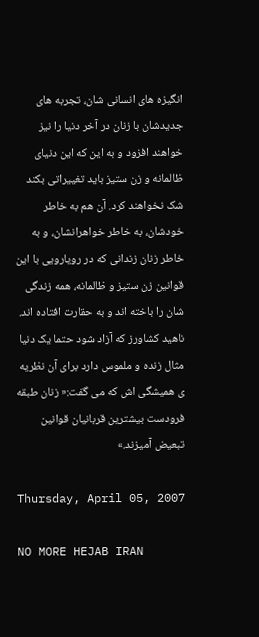انگیزه های انسانی شان، تجربه های جدیدشان با زنان در آخر دنیا را نیز خواهند افزود و به این که این دنیای ظالمانه و زن ستیز باید تغییراتی بکند شک نخواهند کرد. آن هم به خاطر خودشان، به خاطر خواهرانشان، و به خاطر زنان زندانی که در رویارویی با این قوانین زن ستیز و ظالمانه، همه زندگی شان را باخته اند و به حقارت افتاده اند.
ناهید کشاورز که آزاد شود حتما یک دنیا مثال زنده و ملموس دارد برای آن نظریه ی همیشگی اش که می گفت:« زنان طبقه فرودست بیشترین قربانیان قوانین تبعیض آمیزند.»

Thursday, April 05, 2007

NO MORE HEJAB IRAN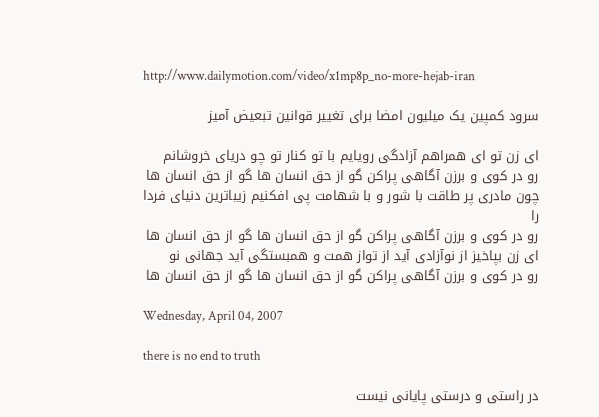http://www.dailymotion.com/video/x1mp8p_no-more-hejab-iran

سرود کمپین یک میلیون امضا برای تغییر قوانین تبعیض آمیز

ای زن تو ای همراهم آزادگی رویایم با تو کنار تو چو دریای خروشانم
رو در کوی و برزن آگاهی پراکن گو از حق انسان ها گو از حق انسان ها
چون مادری پر طاقت با شور و با شهامت پی افکنیم زیباترین دنیای فردا را
رو در کوی و برزن آگاهی پراکن گو از حق انسان ها گو از حق انسان ها
ای زن بپاخیز از نوآزادی آید از تواز همت و همبستگی آید جهانی نو
رو در کوی و برزن آگاهی پراکن گو از حق انسان ها گو از حق انسان ها

Wednesday, April 04, 2007

there is no end to truth

در راستی و درستی پايانی نيست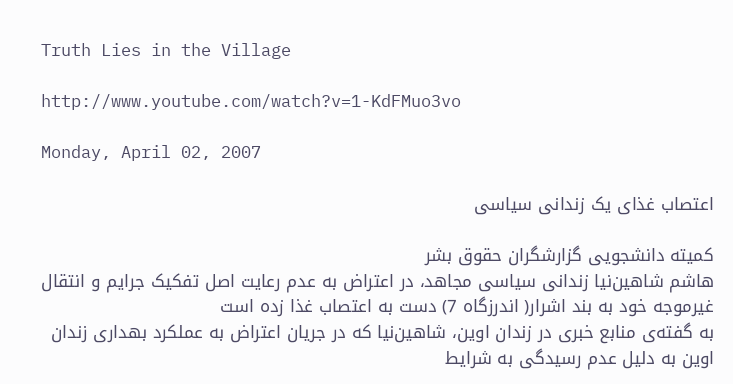Truth Lies in the Village

http://www.youtube.com/watch?v=1-KdFMuo3vo

Monday, April 02, 2007

اعتصاب غذای یک زندانی سیاسی

کمیته دانشجویی گزارشگران حقوق بشر
هاشم شاهین‌نیا زندانی سیاسی مجاهد، در اعتراض به عدم رعایت اصل تفکیک جرایم و انتقال غیرموجه خود به بند اشرار( اندرزگاه 7) دست به اعتصاب غذا زده است
به گفته‌ی منابع خبری در زندان اوین، شاهین‌نیا که در جریان اعتراض به عملکرد بهداری زندان اوین به دلیل عدم رسیدگی به شرایط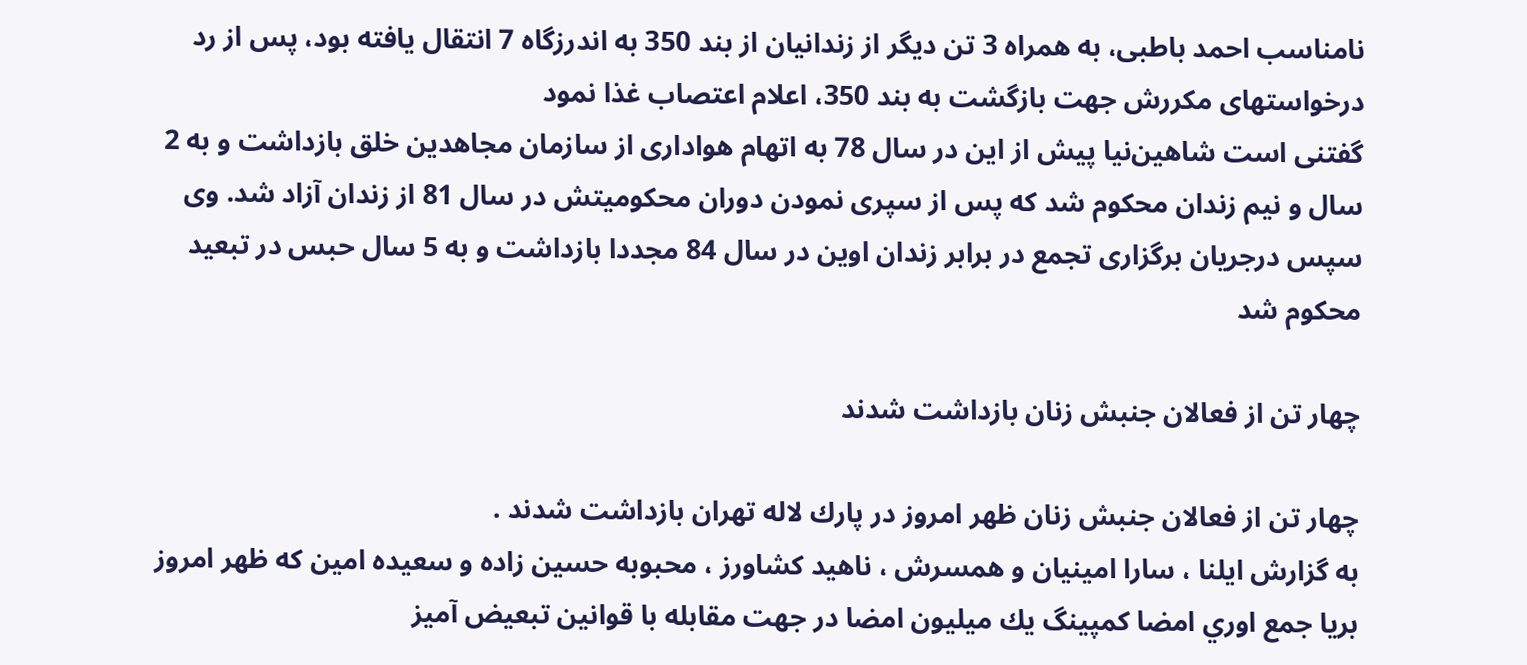نامناسب احمد باطبی، به همراه 3 تن دیگر از زندانیان از بند 350 به اندرزگاه 7 انتقال یافته بود، پس از رد درخواستهای مکررش جهت بازگشت به بند 350، اعلام اعتصاب غذا نمود
گفتنی است شاهین‌نیا پیش از این در سال 78 به اتهام هواداری از سازمان مجاهدین خلق بازداشت و به 2 سال و نیم زندان محکوم شد که پس از سپری نمودن دوران محکومیتش در سال 81 از زندان آزاد شد. وی سپس درجریان برگزاری تجمع در برابر زندان اوین در سال 84 مجددا بازداشت و به 5 سال حبس در تبعید محکوم شد

چهار تن از فعالان جنبش زنان بازداشت شدند

چهار تن از فعالان جنبش زنان ظهر امروز در پارك لاله تهران بازداشت شدند .
به گزارش ايلنا ، سارا امينيان و همسرش ، ناهيد كشاورز ، محبوبه حسين زاده و سعيده امين كه ظهر امروز بريا جمع اوري امضا كمپينگ يك ميليون امضا در جهت مقابله با قوانين تبعيض آميز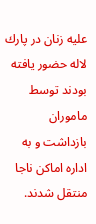عليه زنان در پارك لاله حضور يافته بودند توسط ماموران بازداشت و به اداره اماكن ناجا منتقل شدند.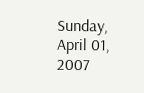Sunday, April 01, 2007